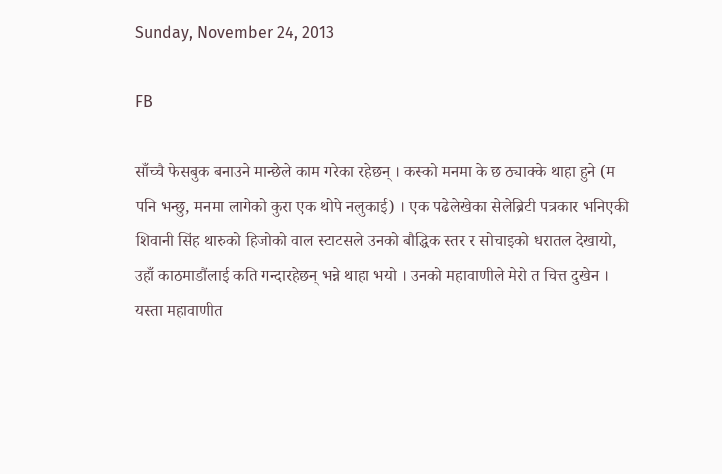Sunday, November 24, 2013

FB

साँच्चै फेसबुक बनाउने मान्छेले काम गरेका रहेछन् । कस्को मनमा के छ ठ्याक्के थाहा हुने (म पनि भन्छु, मनमा लागेको कुरा एक थोपे नलुकाई) । एक पढेलेखेका सेलेब्रिटी पत्रकार भनिएकी शिवानी सिंह थारुको हिजोको वाल स्टाटसले उनको बौद्धिक स्तर र सोचाइको धरातल देखायो, उहाँ काठमाडौंलाई कति गन्दारहेछन् भन्ने थाहा भयो । उनको महावाणीले मेरो त चित्त दुखेन । यस्ता महावाणीत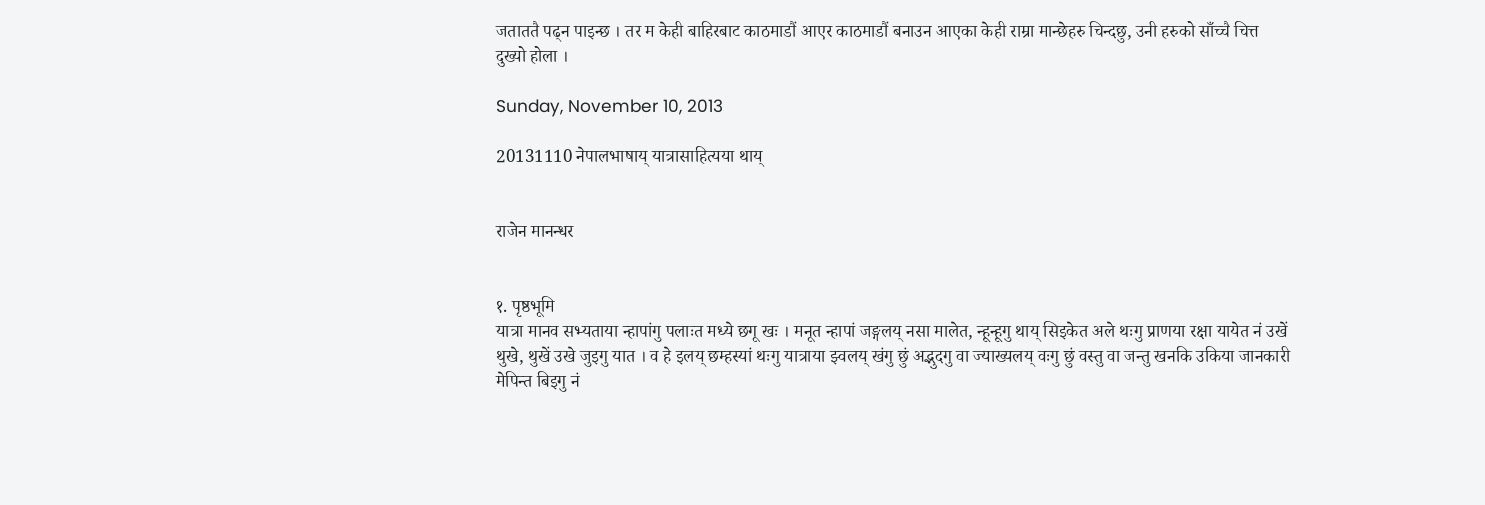जताततै पढ्न पाइन्छ । तर म केही बाहिरबाट काठमाडौं आएर काठमाडौं बनाउन आएका केही राम्रा मान्छेहरु चिन्दछु, उनी हरुको साँच्चै चित्त दुख्यो होला ।

Sunday, November 10, 2013

20131110 नेपालभाषाय् यात्रासाहित्यया थाय्


राजेन मानन्धर


१. पृष्ठभूमि
यात्रा मानव सभ्यताया न्हापांगु पलाःत मध्ये छगू खः । मनूत न्हापां जङ्गलय् नसा मालेत, न्हून्हूगु थाय् सिइकेत अले थःगु प्राणया रक्षा यायेत नं उखें थुखे, थुखें उखे जुइगु यात । व हे इलय् छम्हस्यां थःगु यात्राया झ्वलय् खंगु छुं अद्भुदगु वा ज्याख्यलय् वःगु छुं वस्तु वा जन्तु खनकि उकिया जानकारी मेपिन्त बिइगु नं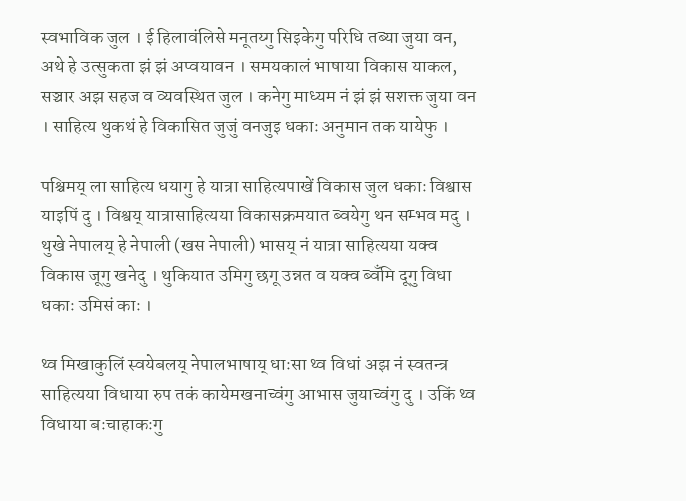स्वभाविक जुल । ई हिलावंलिसे मनूतय्गु सिइकेगु परिधि तब्या जुया वन, अथे हे उत्सुकता झं झं अप्वयावन । समयकालं भाषाया विकास याकल, सञ्चार अझ सहज व व्यवस्थित जुल । कनेगु माध्यम नं झं झं सशक्त जुया वन । साहित्य थुकथं हे विकासित जुजुं वनजुइ धकाः अनुमान तक यायेफु ।

पश्चिमय् ला साहित्य धयागु हे यात्रा साहित्यपाखें विकास जुल धकाः विश्वास याइपिं दु । विश्वय् यात्रासाहित्यया विकासक्रमयात ब्वयेगु थन सम्भव मदु । थुखे नेपालय् हे नेपाली (खस नेपाली) भासय् नं यात्रा साहित्यया यक्व विकास जूगु खनेदु । थुकियात उमिगु छगू उन्नत व यक्व ब्वँमि दूगु विधा धकाः उमिसं काः ।

थ्व मिखाकुलिं स्वयेबलय् नेपालभाषाय् धाःसा थ्व विधां अझ नं स्वतन्त्र साहित्यया विधाया रुप तकं कायेमखनाच्वंगु आभास जुयाच्वंगु दु । उकिं थ्व विधाया बःचाहाकःगु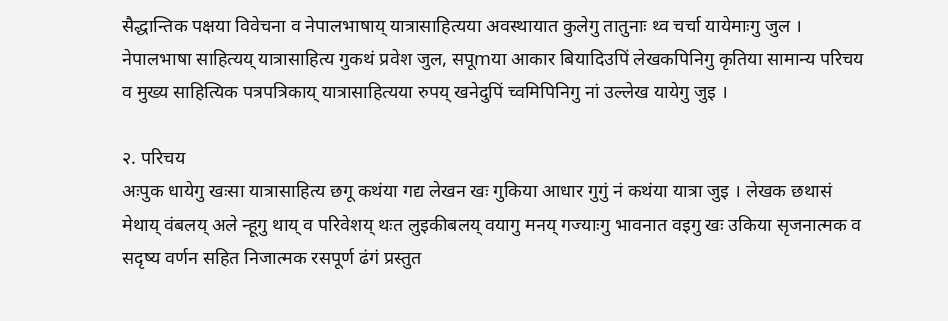सैद्धान्तिक पक्षया विवेचना व नेपालभाषाय् यात्रासाहित्यया अवस्थायात कुलेगु तातुनाः थ्व चर्चा यायेमाःगु जुल । नेपालभाषा साहित्यय् यात्रासाहित्य गुकथं प्रवेश जुल, सपूmया आकार बियादिउपिं लेखकपिनिगु कृतिया सामान्य परिचय व मुख्य साहित्यिक पत्रपत्रिकाय् यात्रासाहित्यया रुपय् खनेदुपिं च्वमिपिनिगु नां उल्लेख यायेगु जुइ ।

२. परिचय
अःपुक धायेगु खःसा यात्रासाहित्य छगू कथंया गद्य लेखन खः गुकिया आधार गुगुं नं कथंया यात्रा जुइ । लेखक छथासं मेथाय् वंबलय् अले न्हूगु थाय् व परिवेशय् थःत लुइकीबलय् वयागु मनय् गज्याःगु भावनात वइगु खः उकिया सृजनात्मक व सदृष्य वर्णन सहित निजात्मक रसपूर्ण ढंगं प्रस्तुत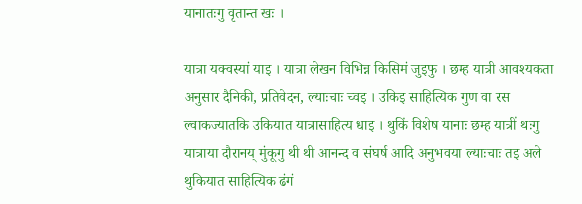यानातःगु वृतान्त खः ।

यात्रा यक्वस्यां याइ । यात्रा लेखन विभिन्न किसिमं जुइफु । छम्ह यात्री आवश्यकता अनुसार दैनिकी, प्रतिवेदन, ल्याःचाः च्वइ । उकिइ साहित्यिक गुण वा रस ल्वाकज्यातकि उकियात यात्रासाहित्य धाइ । थुकिं विशेष यानाः छम्ह यात्रीं थःगु यात्राया दौरानय् मुंकूगु थी थी आनन्द व संघर्ष आदि अनुभवया ल्याःचाः तइ अले थुकियात साहित्यिक ढंगं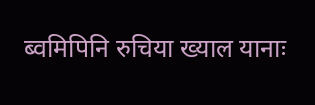ब्वमिपिनि रुचिया ख्याल यानाः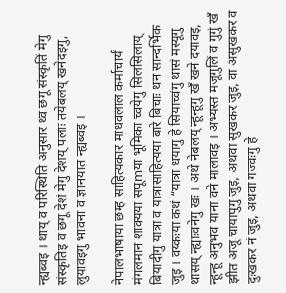न्ह्यब्वइ । थाय् व परिस्थिति अनुसार थ्व छगू संस्कृतिं मेगु संस्कृतिइ व छगू देशं मेगु देशय् पलाः तयेबलय् खनेदइगु, लुयावइगु भावना व ज्ञानयात न्ह्यब्वइ ।

नेपालभाषाया छम्ह साहित्यकार माधवलाल कर्माचार्यं मंगलमान शाक्यया सपूmया भूमिका च्वयेगु सिलसिलाय् बियादीगु यात्रा व यात्रासाहित्यया बारे बिचाः थन सान्दर्भिक जुइ । वय्कःया कथं “यात्रा धयागु हे सियाच्वंगु थासं मस्यूगु थासय् न्ह्याःवनेगु खः । अथे नेबलय् न्हून्हूगु खँ खने दयावइ, न्हून्हू अनुभव याना वने मालावइ । अभ्यस्त मजूगुलिं व गुगुं खँ झीत अजू चायापुगु जुइ, अथवा सुखकर जुइ, वा असुखकर व दुःखकर नं जुइ, अथवा गज्वःगु हे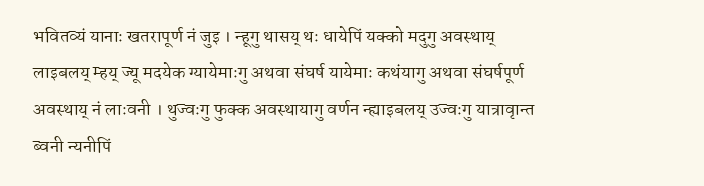भवितव्यं यानाः खतरापूर्ण नं जुइ । न्हूगु थासय् थः धायेपिं यक्को मदुगु अवस्थाय् लाइबलय् म्हय् ज्यू मदयेक ग्यायेमाःगु अथवा संघर्ष यायेमाः कथंयागु अथवा संघर्षपूर्ण अवस्थाय् नं लाःवनी । थुज्वःगु फुक्क अवस्थायागु वर्णन न्ह्याइबलय् उज्वःगु यात्रावृान्त ब्वनी न्यनीपिं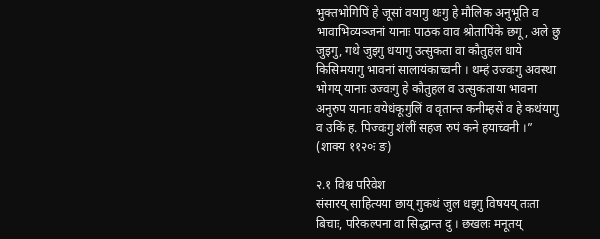भुक्तभोगिपिं हे जूसां वयागु थःगु हे मौलिक अनुभूति व भावाभिव्यञ्जनां यानाः पाठक वाव श्रोतापिंके छगू, अले छु जुइगु, गथे जुइगु धयागु उत्सुकता वा कौतुहल धाये किसिमयागु भावनां सालायंकाच्वनी । थम्हं उज्वःगु अवस्था भोगय् यानाः उज्वःगु हे कौतुहल व उत्सुकताया भावना अनुरुप यानाः वयेधंकूगुलिं व वृतान्त कनीम्हसें व हे कथंयागु व उकिं ह. पिज्वःगु शंलीं सहज रुपं कने हयाच्वनी ।” (शाक्य ११२०ः ङ)

२.१ विश्व परिवेश
संसारय् साहित्यया छाय् गुकथं जुल धइगु विषयय् तःता बिचाः, परिकल्पना वा सिद्धान्त दु । छखलः मनूतय्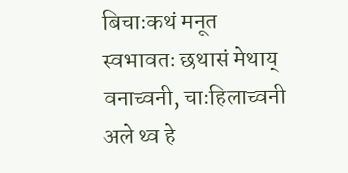बिचाःकथं मनूत स्वभावतः छथासं मेथाय् वनाच्वनी, चाःहिलाच्वनी अले थ्व हे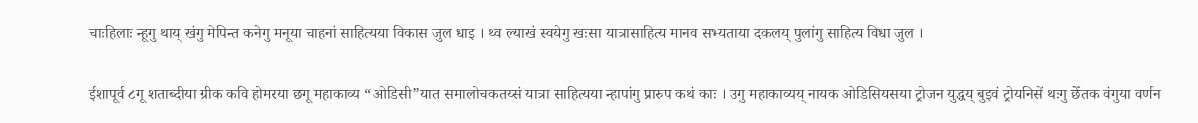चाःहिलाः न्हूगु थाय् खंगु मेपिन्त कनेगु मनूया चाहनां साहित्यया विकास जुल धाइ । थ्व ल्याखं स्वयेगु खःसा यात्रासाहित्य मानव सभ्यताया दकलय् पुलांगु साहित्य विधा जुल ।

ईशापूर्व ८गू शताब्दीया ग्रीक कवि होमरया छगू महाकाव्य “ओडिसी”यात समालोचकतय्सं यात्रा साहित्यया न्हापांगु प्रारुप कथं काः । उगु महाकाव्यय् नायक ओडिसियसया ट्रोजन युद्धय् बुइवं ट्रोयनिसें थःगु छेँतक वंगुया वर्णन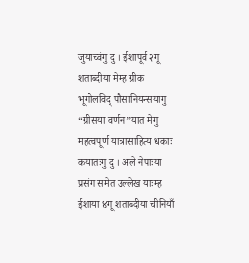जुयाच्वंगु दु । ईशापूर्व २गू शताब्दीया मेम्ह ग्रीक भूगोलविद् पौसानियन्सयागु “ग्रीसया वर्णन”यात मेगु महत्वपूर्ण यात्रासाहित्य धकाः कयातःगु दु । अले नेपाःया प्रसंग समेत उल्लेख याःम्ह ईशाया ४गू शताब्दीया चीनियाँ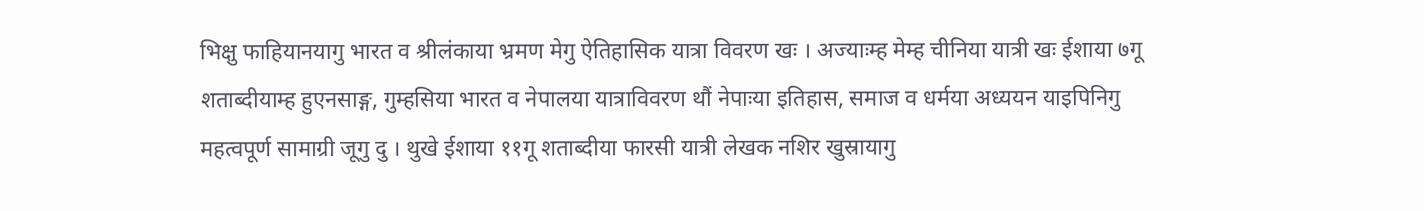भिक्षु फाहियानयागु भारत व श्रीलंकाया भ्रमण मेगु ऐतिहासिक यात्रा विवरण खः । अज्याःम्ह मेम्ह चीनिया यात्री खः ईशाया ७गू शताब्दीयाम्ह हुएनसाङ्ग, गुम्हसिया भारत व नेपालया यात्राविवरण थौं नेपाःया इतिहास, समाज व धर्मया अध्ययन याइपिनिगु महत्वपूर्ण सामाग्री जूगु दु । थुखे ईशाया ११गू शताब्दीया फारसी यात्री लेखक नशिर खुस्रायागु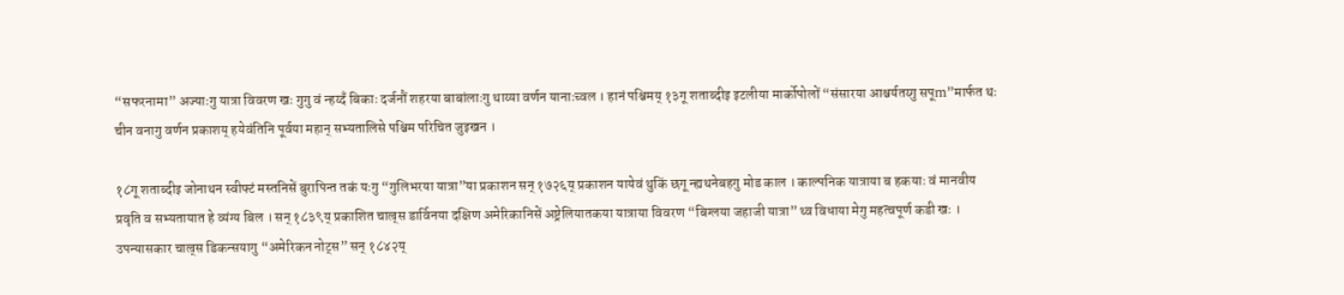“सफरनामा” अज्याःगु यात्रा विवरण खः गुगु वं न्हय्दँ बिकाः दर्जनौं शहरया बाबांलाःगु थाय्या वर्णन यानाःच्वल । हानं पश्चिमय् १३गू शताब्दीइ इटलीया मार्कोपोलों “संसारया आश्चर्यतय्गु सपूm”मार्फत थः चीन वनागु वर्णन प्रकाशय् हयेवंतिनि पूर्वया महान् सभ्यतालिसे पश्चिम परिचित जुइखन ।

१८गू शताब्दीइ जोनाथन स्वीफ्टं मस्तनिसें बुरापिन्त तकं यःगु “गुलिभरया यात्रा”या प्रकाशन सन् १७२६य् प्रकाशन यायेवं थुकिं छगू न्ह्यथनेबहगु मोड काल । काल्पनिक यात्राया ब हकयाः वं मानवीय प्रवृति व सभ्यतायात हे व्यंग्य बिल । सन् १८३९य् प्रकाशित चाल्र्स डार्विनया दक्षिण अमेरिकानिसें अष्ट्रेलियातकया यात्राया विवरण “बिग्लया जहाजी यात्रा” थ्व विधाया मेगु महत्वपूर्ण कडी खः । उपन्यासकार चाल्र्स डिकन्सयागु “अमेरिकन नोट्स” सन् १८४२य्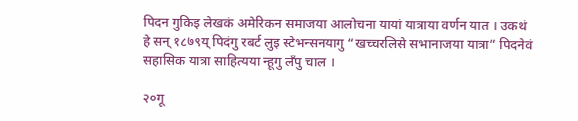पिदन गुकिइ लेखकं अमेरिकन समाजया आलोचना यायां यात्राया वर्णन यात । उकथं हे सन् १८७९य् पिदंगु रबर्ट लुइ स्टेभन्सनयागु “खच्चरलिसे सभानाजया यात्रा” पिदनेवं सहासिक यात्रा साहित्यया न्हूगु लँपु चाल ।

२०गू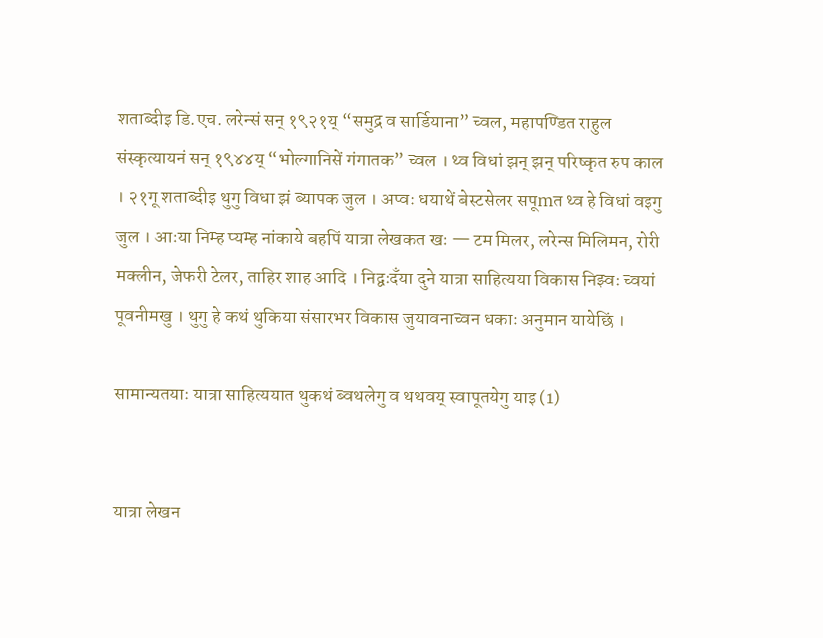शताब्दीइ डि.एच. लरेन्सं सन् १९२१य् “समुद्र व सार्डियाना” च्वल, महापण्डित राहुल संस्कृत्यायनं सन् १९४४य् “भोल्गानिसें गंगातक” च्वल । थ्व विधां झन् झन् परिष्कृत रुप काल । २१गू शताब्दीइ थुगु विधा झं ब्यापक जुल । अप्वः धयाथें बेस्टसेलर सपूmत थ्व हे विधां वइगु जुल । आःया निम्ह प्यम्ह नांकाये बहपिं यात्रा लेखकत खः — टम मिलर, लरेन्स मिलिमन, रोरी मक्लीन, जेफरी टेलर, ताहिर शाह आदि । निद्वःदँया दुने यात्रा साहित्यया विकास निझ्वः च्वयां पूवनीमखु । थुगु हे कथं थुकिया संसारभर विकास जुयावनाच्वन धकाः अनुमान यायेछिं ।

सामान्यतयाः यात्रा साहित्ययात थुकथं ब्वथलेगु व थथवय् स्वापूतयेगु याइ (1)


यात्रा लेखन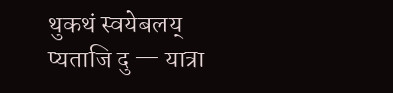थुकथं स्वयेबलय् प्यताजि दु — यात्रा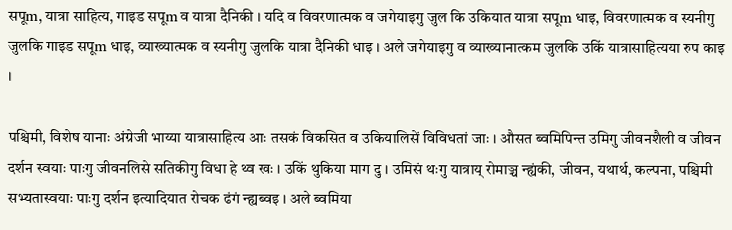सपूm, यात्रा साहित्य, गाइड सपूm व यात्रा दैनिकी । यदि व विवरणात्मक व जगेयाइगु जुल कि उकियात यात्रा सपूm धाइ, विवरणात्मक व स्यनीगु जुलकि गाइड सपूm धाइ, व्याख्यात्मक व स्यनीगु जुलकि यात्रा दैनिकी धाइ । अले जगेयाइगु व व्याख्यानात्कम जुलकि उकिं यात्रासाहित्यया रुप काइ ।

पश्चिमी, विशेष यानाः अंग्रेजी भाय्या यात्रासाहित्य आः तसकं विकसित व उकियालिसें विविधतां जाः । औसत ब्वमिपिन्त उमिगु जीवनशैली व जीवन दर्शन स्वयाः पाःगु जीवनलिसे सतिकीगु विधा हे थ्व खः । उकिं थुकिया माग दु । उमिसं थःगु यात्राय् रोमाञ्च न्ह्यंकी, जीवन, यथार्थ, कल्पना, पश्चिमी सभ्यतास्वयाः पाःगु दर्शन इत्यादियात रोचक ढंगं न्ह्यब्वइ । अले ब्वमिया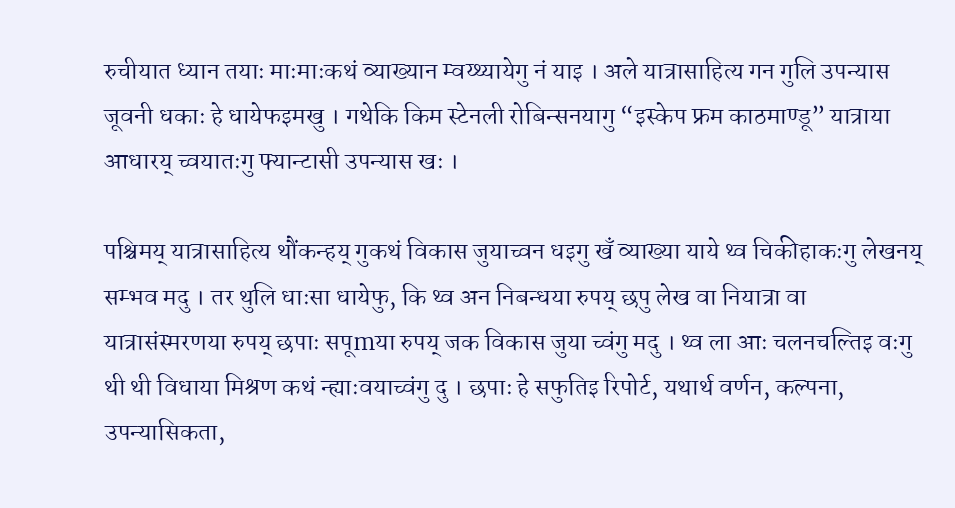रुचीयात ध्यान तयाः माःमाःकथं व्याख्यान म्वय्थ्यायेगु नं याइ । अले यात्रासाहित्य गन गुलि उपन्यास जूवनी धकाः हे धायेफइमखु । गथेकि किम स्टेनली रोबिन्सनयागु “इस्केप फ्रम काठमाण्डू” यात्राया आधारय् च्वयातःगु फ्यान्टासी उपन्यास खः ।

पश्चिमय् यात्रासाहित्य थौंकन्हय् गुकथं विकास जुयाच्वन धइगु खँ व्याख्या याये थ्व चिकीहाकःगु लेखनय् सम्भव मदु । तर थुलि धाःसा धायेफु, कि थ्व अन निबन्धया रुपय् छपु लेख वा नियात्रा वा यात्रासंस्मरणया रुपय् छपाः सपूmया रुपय् जक विकास जुया च्वंगु मदु । थ्व ला आः चलनचल्तिइ वःगु थी थी विधाया मिश्रण कथं न्ह्याःवयाच्वंगु दु । छपाः हे सफुतिइ रिपोर्ट, यथार्थ वर्णन, कल्पना, उपन्यासिकता,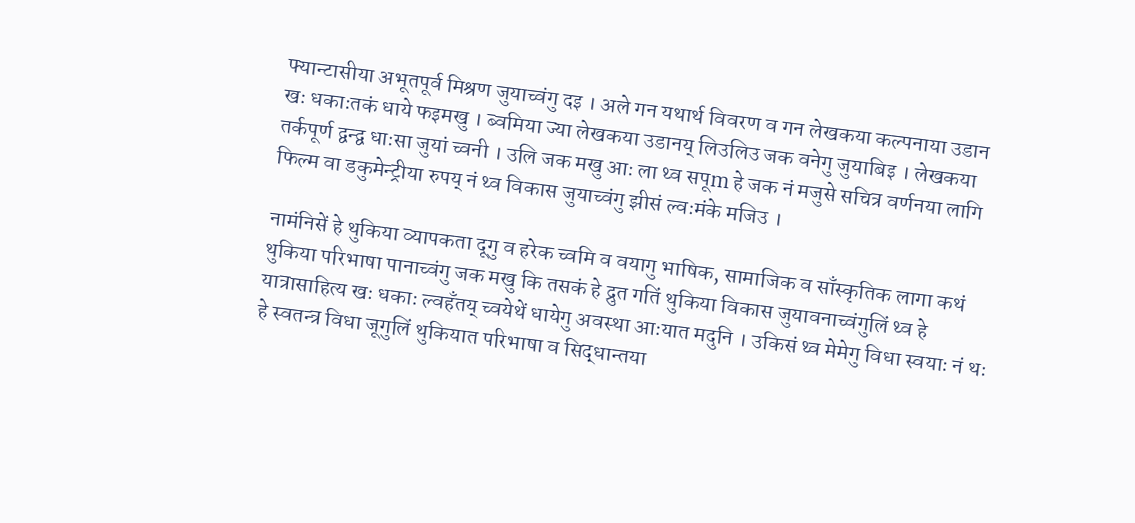फ्यान्टासीया अभूतपूर्व मिश्रण जुयाच्वंगु दइ । अले गन यथार्थ विवरण व गन लेखकया कल्पनाया उडान खः धकाःतकं धाये फइमखु । ब्वमिया ज्या लेखकया उडानय् लिउलिउ जक वनेगु जुयाबिइ । लेखकया तर्कपूर्ण द्वन्द्व धाःसा जुयां च्वनी । उलि जक मखु आः ला थ्व सपूm हे जक नं मजुसे सचित्र वर्णनया लागि फिल्म वा डकुमेन्ट्रीया रुपय् नं थ्व विकास जुयाच्वंगु झीसं ल्वःमंके मजिउ ।

नामंनिसें हे थुकिया व्यापकता दूगु व हरेक च्वमि व वयागु भाषिक, सामाजिक व साँस्कृतिक लागा कथं थुकिया परिभाषा पानाच्वंगु जक मखु कि तसकं हे द्रुत गतिं थुकिया विकास जुयावनाच्वंगुलिं थ्व हे यात्रासाहित्य खः धकाः ल्वहँतय् च्वयेथें धायेगु अवस्था आःयात मदुनि । उकिसं थ्व मेमेगु विधा स्वयाः नं थः हे स्वतन्त्र विधा जूगुलिं थुकियात परिभाषा व सिद्धान्तया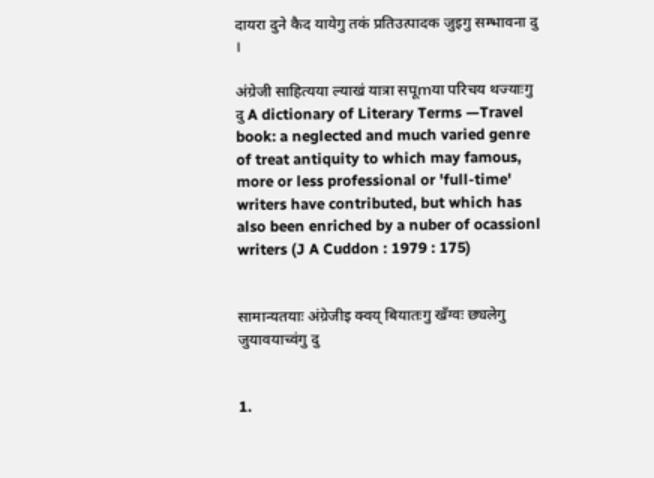दायरा दुने कैद यायेगु तकं प्रतिउत्पादक जुइगु सम्भावना दु ।

अंग्रेजी साहित्यया ल्याखं यात्रा सपूmया परिचय थज्याःगु दु A dictionary of Literary Terms —Travel book: a neglected and much varied genre of treat antiquity to which may famous, more or less professional or 'full-time' writers have contributed, but which has also been enriched by a nuber of ocassionl writers (J A Cuddon : 1979 : 175)


सामान्यतयाः अंग्रेजीइ क्वय् बियातःगु खँग्वः छ्यलेगु जुयावयाच्वंगु दु


1.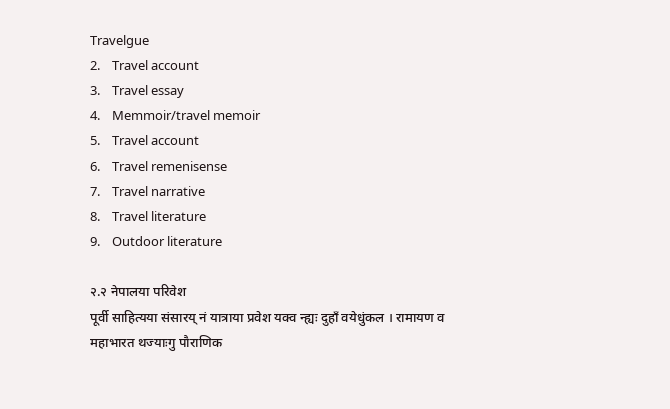Travelgue
2.    Travel account
3.    Travel essay
4.    Memmoir/travel memoir
5.    Travel account
6.    Travel remenisense
7.    Travel narrative
8.    Travel literature
9.    Outdoor literature

२.२ नेपालया परिवेश
पूर्वी साहित्यया संसारय् नं यात्राया प्रवेश यक्व न्ह्यः दुहाँ वयेधुंकल । रामायण व महाभारत थज्याःगु पौराणिक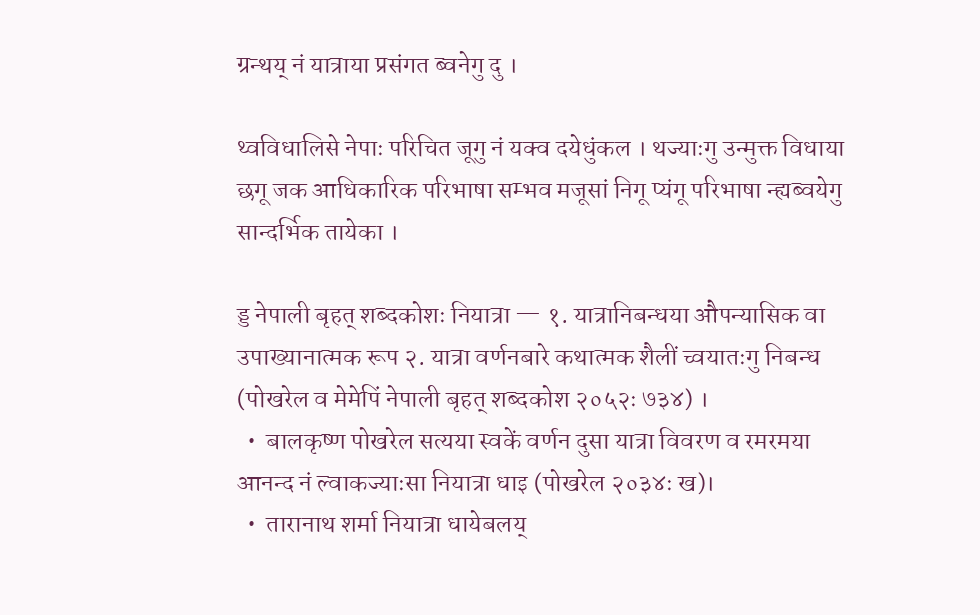ग्रन्थय् नं यात्राया प्रसंगत ब्वनेगु दु ।

थ्वविधालिसे नेपाः परिचित जूगु नं यक्व दयेधुंकल । थज्याःगु उन्मुक्त विधाया छगू जक आधिकारिक परिभाषा सम्भव मजूसां निगू प्यंगू परिभाषा न्ह्यब्वयेगु सान्दर्भिक तायेका ।

ड्ड नेपाली बृहत् शब्दकोशः नियात्रा — १. यात्रानिबन्धया औपन्यासिक वा उपाख्यानात्मक रूप २. यात्रा वर्णनबारे कथात्मक शैलीं च्वयातःगु निबन्ध (पोखरेल व मेमेपिं नेपाली बृहत् शब्दकोश २०५२ः ७३४) ।
  •  बालकृष्ण पोखरेल सत्यया स्वकें वर्णन दुसा यात्रा विवरण व रमरमया आनन्द नं ल्वाकज्याःसा नियात्रा धाइ (पोखरेल २०३४ः ख)।
  •  तारानाथ शर्मा नियात्रा धायेबलय्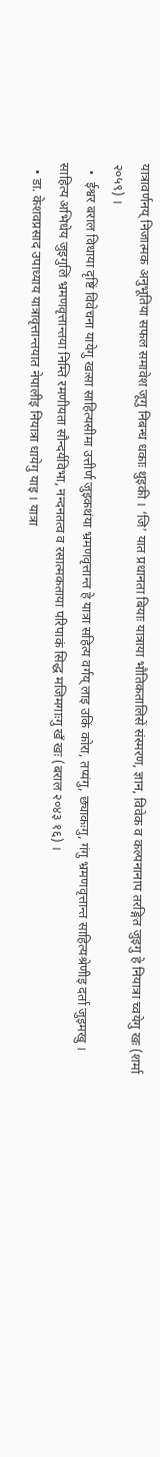यात्रावर्णनय् निजात्मक अनुभूतिया सफल समावेश जूगु निबन्ध धकाः थुइकी । ‘जि’ यात प्रधानता बियाः यात्राया भौतिकतालिसें संस्मरण, ज्ञान, विवेक व कल्पनानाप तरङ्गित जुइगु हे नियात्रा च्वयेगु खः (शर्मा २०५९) ।
  •  ईश्वर बराल विधाया दृष्टिं विवेचना यायेगु खःसा साहित्यसीमा उत्तीर्ण जुइकथंया भ्रमणवृत्तान्त हे यात्रा सहित्य वर्गय् लाइ उकिं कोरा, तप्यंगु, छ्याकःगु, गंगु भ्रमणवृत्तान्त साहित्यश्रेणीइ दर्ता जुइमखु । साहित्य अभिधेय जुइगुलिं भ्रमणवृत्तान्तया निम्ति रमणीयता सौन्दर्यविभा, नन्दनतत्व व रसात्मकताया परिपाकं सिद्ध मजिमगाःगु खँ खः (बराल २०४३ १६) ।
  • डा. केशवप्रसाद उपाध्याय यात्रावृत्तान्तयात नेपालीइ नियात्रा धायेगु याइ । यात्रा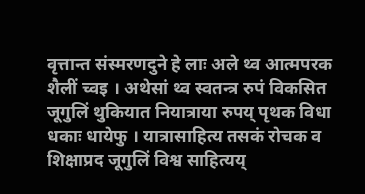वृत्तान्त संस्मरणदुने हे लाः अले थ्व आत्मपरक शैलीं च्वइ । अथेसां थ्व स्वतन्त्र रुपं विकसित जूगुलिं थुकियात नियात्राया रुपय् पृथक विधा धकाः धायेफु । यात्रासाहित्य तसकं रोचक व शिक्षाप्रद जूगुलिं विश्व साहित्यय्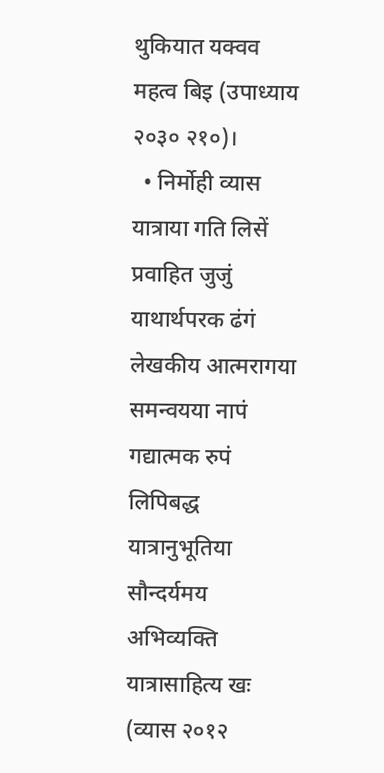थुकियात यक्वव महत्व बिइ (उपाध्याय २०३० २१०)।
  • निर्मोही व्यास यात्राया गति लिसें प्रवाहित जुजुं याथार्थपरक ढंगं लेखकीय आत्मरागया समन्वयया नापं गद्यात्मक रुपं लिपिबद्ध यात्रानुभूतिया सौन्दर्यमय अभिव्यक्ति यात्रासाहित्य खः (व्यास २०१२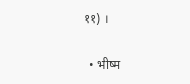११) ।

  • भीष्म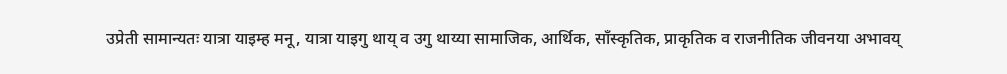उप्रेती सामान्यतः यात्रा याइम्ह मनू, यात्रा याइगु थाय् व उगु थाय्या सामाजिक, आर्थिक, साँस्कृतिक, प्राकृतिक व राजनीतिक जीवनया अभावय्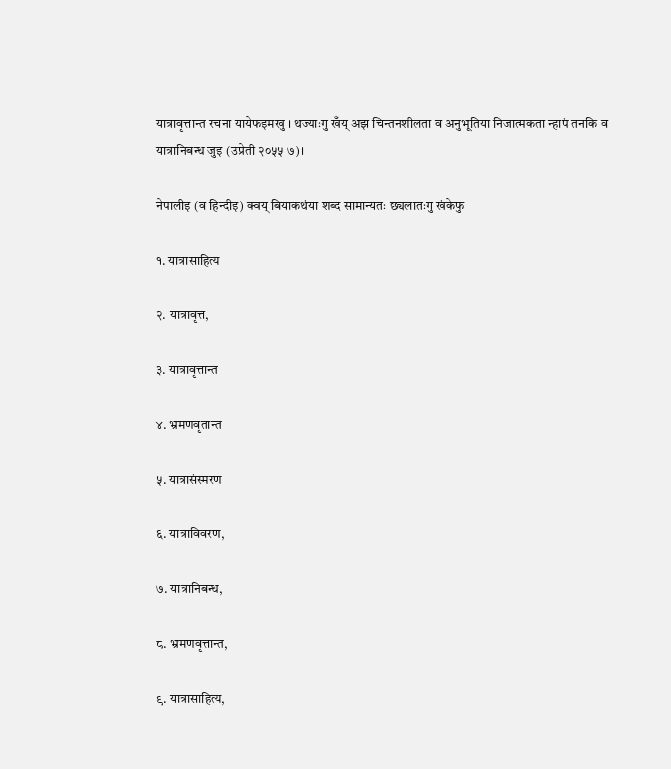यात्रावृत्तान्त रचना यायेफइमखु । थज्याःगु खँय् अझ चिन्तनशीलता व अनुभूतिया निजात्मकता न्हापं तनकि व यात्रानिबन्ध जुइ (उप्रेती २०५५ ७)।

नेपालीइ (व हिन्दीइ) क्वय् बियाकथंया शब्द सामान्यतः छ्यलातःगु खंकेफु

१. यात्रासाहित्य

२. यात्रावृत्त,

३. यात्रावृत्तान्त

४. भ्रमणवृतान्त

५. यात्रासंस्मरण

६. यात्राविवरण,

७. यात्रानिबन्ध,

८. भ्रमणवृत्तान्त,

९. यात्रासाहित्य,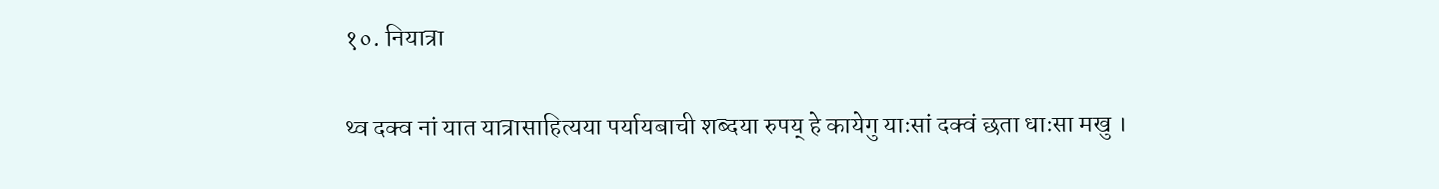१०. नियात्रा

थ्व दक्व नां यात यात्रासाहित्यया पर्यायबाची शब्दया रुपय् हे कायेगु याःसां दक्वं छता धाःसा मखु ।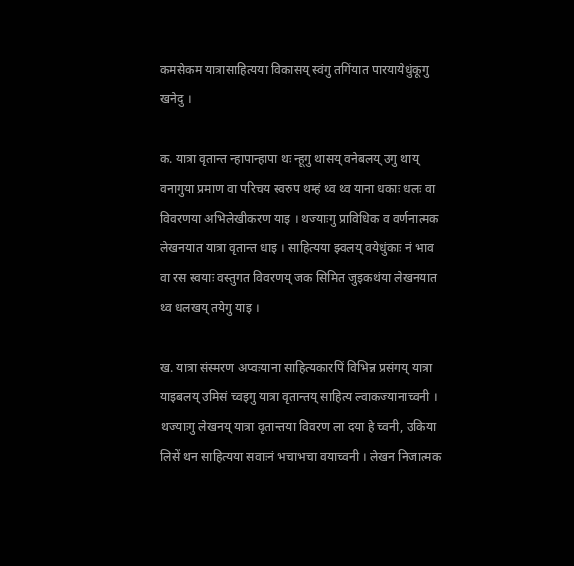कमसेकम यात्रासाहित्यया विकासय् स्वंगु तगिंयात पारयायेधुंकूगु खनेदु ।

क. यात्रा वृतान्त न्हापान्हापा थः न्हूगु थासय् वनेबलय् उगु थाय् वनागुया प्रमाण वा परिचय स्वरुप थम्हं थ्व थ्व याना धकाः धलः वा विवरणया अभिलेखीकरण याइ । थज्याःगु प्राविधिक व वर्णनात्मक लेखनयात यात्रा वृतान्त धाइ । साहित्यया झ्वलय् वयेधुंकाः नं भाव वा रस स्वयाः वस्तुगत विवरणय् जक सिमित जुइकथंया लेखनयात थ्व धलखय् तयेगु याइ ।

ख. यात्रा संस्मरण अप्वःयाना साहित्यकारपिं विभिन्न प्रसंगय् यात्रा याइबलय् उमिसं च्वइगु यात्रा वृतान्तय् साहित्य ल्वाकज्यानाच्वनी । थज्याःगु लेखनय् यात्रा वृतान्तया विवरण ला दया हे च्वनी, उकिया लिसें थन साहित्यया सवाःनं भचाभचा वयाच्वनी । लेखन निजात्मक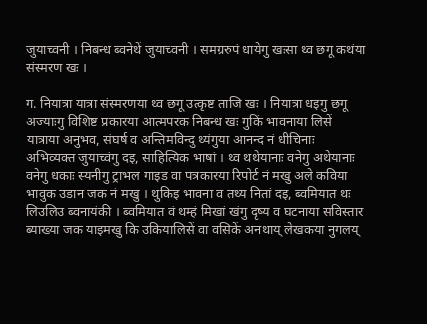जुयाच्वनी । निबन्ध ब्वनेथें जुयाच्वनी । समग्ररुपं धायेगु खःसा थ्व छगू कथंया संस्मरण खः ।

ग. नियात्रा यात्रा संस्मरणया थ्व छगू उत्कृष्ट ताजि खः । नियात्रा धइगु छगू अज्याःगु विशिष्ट प्रकारया आत्मपरक निबन्ध खः गुकिं भावनाया लिसें यात्राया अनुभव, संघर्ष व अन्तिमविन्दु थ्यंगुया आनन्द नं धीचिनाः अभिव्यक्त जुयाच्वंगु दइ, साहित्यिक भाषां । थ्व थथेयानाः वनेगु अथेयानाः वनेगु धकाः स्यनीगु ट्राभल गाइड वा पत्रकारया रिपोर्ट नं मखु अले कविया भावुक उडान जक नं मखु । थुकिइ भावना व तथ्य नितां दइ, ब्वमियात थः लिउलिउ ब्वनायंकी । ब्वमियात वं थम्हं मिखां खंगु दृष्य व घटनाया सविस्तार ब्याख्या जक याइमखु कि उकियालिसें वा वसिकें अनथाय् लेखकया नुगलय्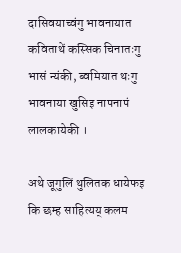दासिवयाच्वंगु भावनायात कविताथें कस्सिक चिनातःगु भासं न्यंकी, ब्वमियात थःगु भावनाया खुसिइ नापनापं लालकायेकी ।

अथे जूगुलिं थुलितक धायेफइ कि छम्ह साहित्यय् कलम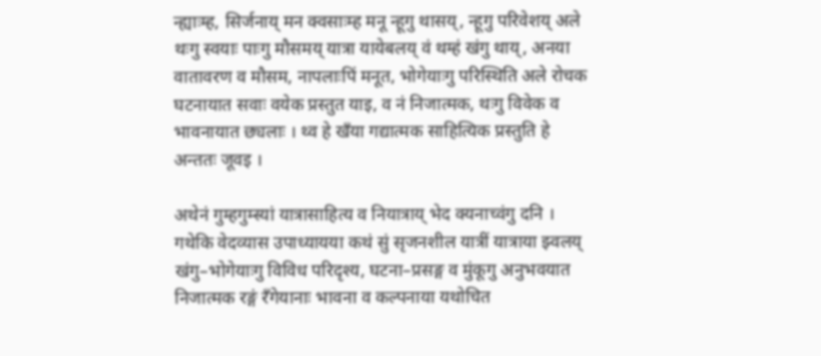न्ह्याःम्ह, सिर्जनाय् मन क्वसाःम्ह मनू न्हूगु थासय्, न्हूगु परिवेशय् अले थःगु स्वयाः पाःगु मौसमय् यात्रा यायेबलय् वं थम्हं खंगु थाय्, अनया वातावरण व मौसम, नापलाःपिं मनूत, भोगेयाःगु परिस्थिति अले रोचक घटनायात सवाः वयेक प्रस्तुत याइ, व नं निजात्मक, थःगु विवेक व भावनायात छ्यलाः । थ्व हे खँया गद्यात्मक साहित्यिक प्रस्तुति हे अन्ततः जूवइ ।

अथेनं गुम्हगुम्स्यां यात्रासाहित्य व नियात्राय् भेद क्यनाच्वंगु दनि । गथेकि वेदव्यास उपाध्यायया कथं सुं सृजनशील यात्रीं यात्राया झ्वलय् खंगु–भोगेयाःगु विविध परिदृश्य, घटना–प्रसङ्ग व मुंकूगु अनुभवयात निजात्मक रङ्गं रँगेयानाः भावना व कल्पनाया यथोचित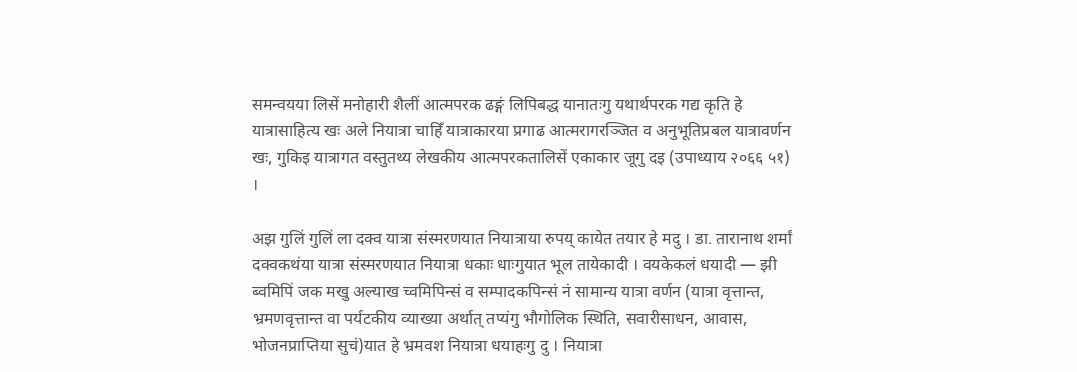समन्वयया लिसें मनोहारी शैलीं आत्मपरक ढङ्गं लिपिबद्ध यानातःगु यथार्थपरक गद्य कृति हे यात्रासाहित्य खः अले नियात्रा चाहिँ यात्राकारया प्रगाढ आत्मरागरञ्जित व अनुभूतिप्रबल यात्रावर्णन खः, गुकिइ यात्रागत वस्तुतथ्य लेखकीय आत्मपरकतालिसें एकाकार जूगु दइ (उपाध्याय २०६६ ५१) ।

अझ गुलिं गुलिं ला दक्व यात्रा संस्मरणयात नियात्राया रुपय् कायेत तयार हे मदु । डा. तारानाथ शर्मां दक्वकथंया यात्रा संस्मरणयात नियात्रा धकाः धाःगुयात भूल तायेकादी । वयकेकलं धयादी — झी ब्वमिपिं जक मखु अल्याख च्वमिपिन्सं व सम्पादकपिन्सं नं सामान्य यात्रा वर्णन (यात्रा वृत्तान्त, भ्रमणवृत्तान्त वा पर्यटकीय व्याख्या अर्थात् तप्यंगु भौगोलिक स्थिति, सवारीसाधन, आवास, भोजनप्राप्तिया सुचं)यात हे भ्रमवश नियात्रा धयाहःगु दु । नियात्रा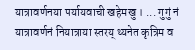यात्रावर्णनया पर्यायवाची खहेमखु । ... गुगुं नं यात्रावर्णनं नियात्राया स्तरय् थ्यनेत कृत्रिम व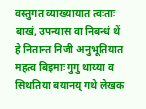वस्तुगत व्याख्यायात त्वःताः बाखं, उपन्यास वा निबन्धं थें हे नितान्त निजी अनुभूतियात महत्व बिइमाः गुगु थाय्या व सिथतिया बयानय् गथे लेखक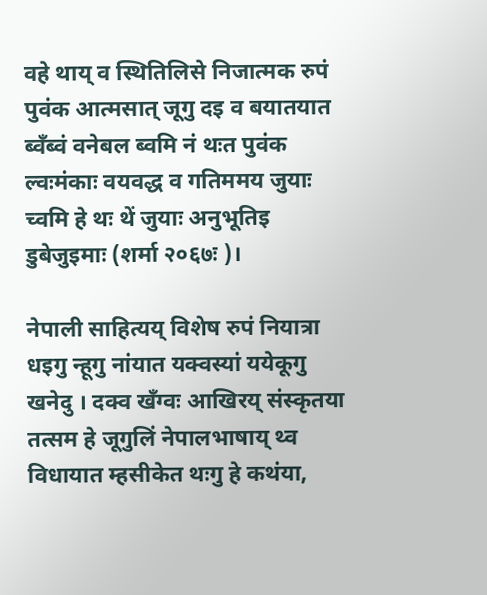वहे थाय् व स्थितिलिसे निजात्मक रुपं पुवंक आत्मसात् जूगु दइ व बयातयात ब्वँब्वं वनेबल ब्वमि नं थःत पुवंक ल्वःमंकाः वयवद्ध व गतिममय जुयाः च्वमि हे थः थें जुयाः अनुभूतिइ डुबेजुइमाः (शर्मा २०६७ः )।

नेपाली साहित्यय् विशेष रुपं नियात्रा धइगु न्हूगु नांयात यक्वस्यां ययेकूगु खनेदु । दक्व खँग्वः आखिरय् संस्कृतया तत्सम हे जूगुलिं नेपालभाषाय् थ्व विधायात म्हसीकेत थःगु हे कथंया,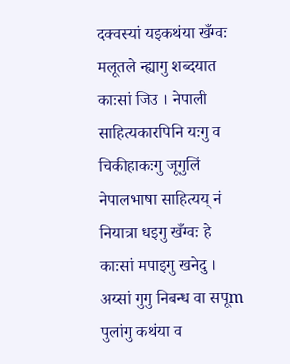दक्वस्यां यइकथंया खँग्वः मलूतले न्ह्यागु शब्दयात काःसां जिउ । नेपाली साहित्यकारपिनि यःगु व चिकीहाकःगु जूगुलिं नेपालभाषा साहित्यय् नं नियात्रा धइगु खँग्वः हे काःसां मपाइगु खनेदु । अय्सां गुगु निबन्ध वा सपूm पुलांगु कथंया व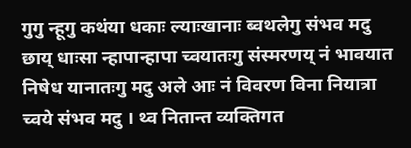गुगु न्हूगु कथंया धकाः ल्याःखानाः ब्वथलेगु संभव मदु छाय् धाःसा न्हापान्हापा च्वयातःगु संस्मरणय् नं भावयात निषेध यानातःगु मदु अले आः नं विवरण विना नियात्रा च्वये संभव मदु । थ्व नितान्त व्यक्तिगत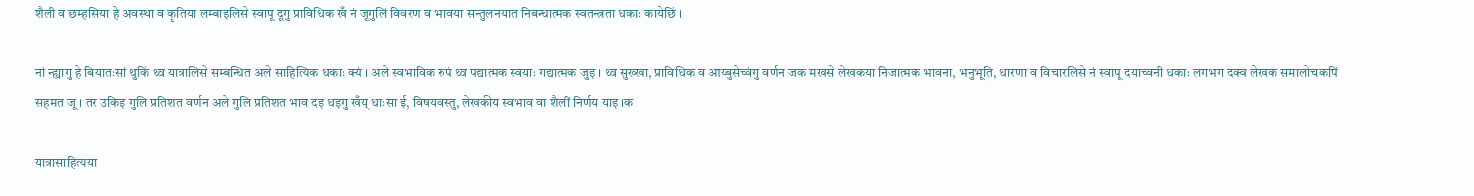शैली व छम्हसिया हे अवस्था व कृतिया लम्बाइलिसे स्वापू दूगु प्राविधिक खँ नं जूगुलिं विवरण व भावया सन्तुलनयात निबन्धात्मक स्वतन्त्रता धकाः कायेछिं ।

नां न्ह्यागु हे बियातःसां थुकिं थ्व यात्रालिसे सम्बन्धित अले साहित्यिक धकाः क्यं । अले स्वभाविक रुपं थ्व पद्यात्मक स्वयाः गद्यात्मक जुइ । थ्व सुख्खा, प्राविधिक व आय्बुसेच्वंगु वर्णन जक मखसे लेखकया निजात्मक भावना, भनुभूति, धारणा व विचारलिसे नं स्वापू दयाच्वनी धकाः लगभग दक्व लेखक समालोचकपिं सहमत जू । तर उकिइ गुलि प्रतिशत वर्णन अले गुलि प्रतिशत भाव दइ धइगु खँय् धाःसा ई, विषयवस्तु, लेखकीय स्वभाव वा शैलीं निर्णय याइ ।क

यात्रासाहित्यया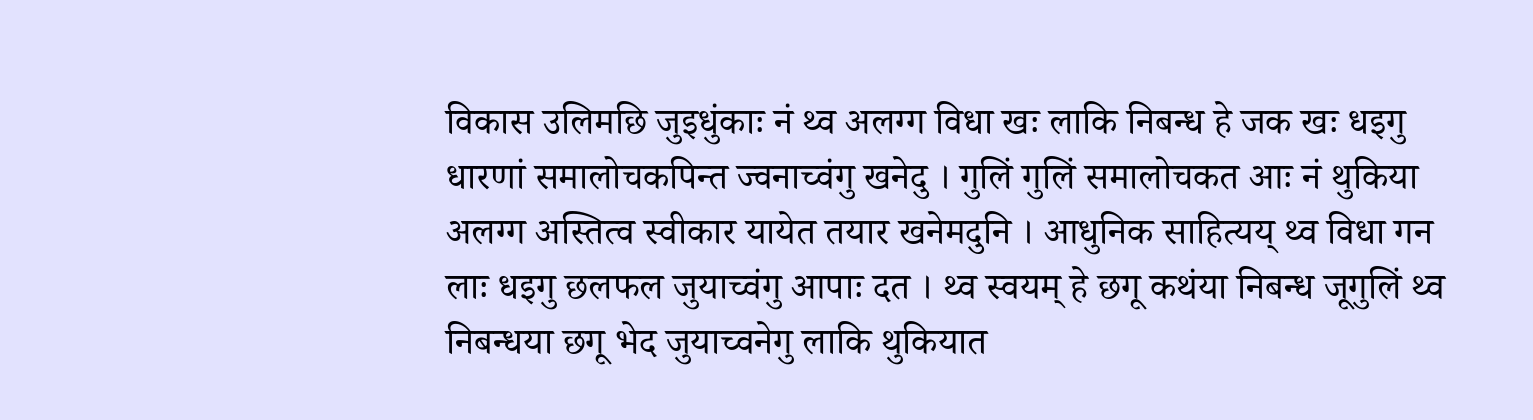विकास उलिमछि जुइधुंकाः नं थ्व अलग्ग विधा खः लाकि निबन्ध हे जक खः धइगु धारणां समालोचकपिन्त ज्वनाच्वंगु खनेदु । गुलिं गुलिं समालोचकत आः नं थुकिया अलग्ग अस्तित्व स्वीकार यायेत तयार खनेमदुनि । आधुनिक साहित्यय् थ्व विधा गन लाः धइगु छलफल जुयाच्वंगु आपाः दत । थ्व स्वयम् हे छगू कथंया निबन्ध जूगुलिं थ्व निबन्धया छगू भेद जुयाच्वनेगु लाकि थुकियात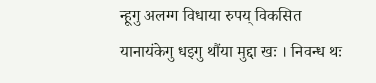न्हूगु अलग्ग विधाया रुपय् विकसित यानायंकेगु धइगु थौंया मुद्दा खः । निवन्ध थः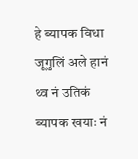हे ब्यापक विधा जूगुलिं अले हानं थ्व नं उतिकं ब्यापक खयाः नं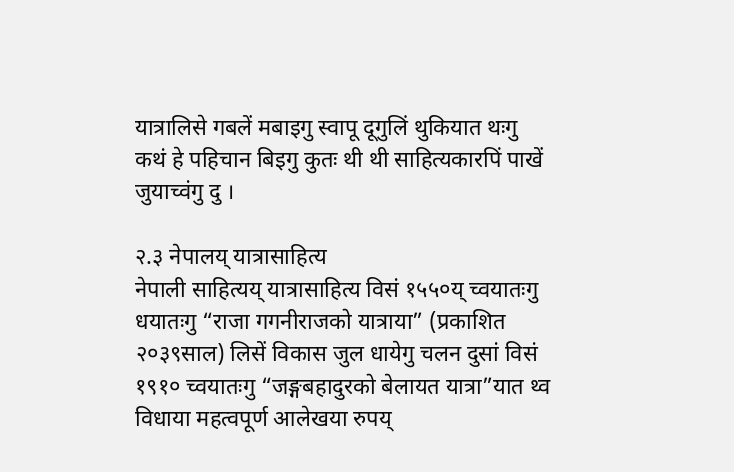यात्रालिसे गबलें मबाइगु स्वापू दूगुलिं थुकियात थःगु कथं हे पहिचान बिइगु कुतः थी थी साहित्यकारपिं पाखें जुयाच्वंगु दु ।

२.३ नेपालय् यात्रासाहित्य
नेपाली साहित्यय् यात्रासाहित्य विसं १५५०य् च्वयातःगु धयातःगु “राजा गगनीराजको यात्राया” (प्रकाशित २०३९साल) लिसें विकास जुल धायेगु चलन दुसां विसं १९१० च्वयातःगु “जङ्गबहादुरको बेलायत यात्रा”यात थ्व विधाया महत्वपूर्ण आलेखया रुपय्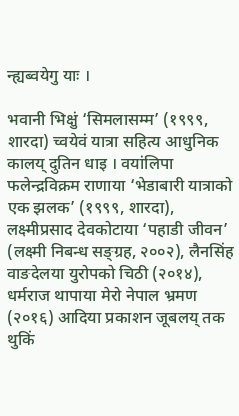न्ह्यब्वयेगु याः ।

भवानी भिक्षुं ‘सिमलासम्म’ (१९९९, शारदा) च्वयेवं यात्रा सहित्य आधुनिक कालय् दुतिन धाइ । वयांलिपा फलेन्द्रविक्रम राणाया ‘भेडाबारी यात्राको एक झलक’ (१९९९, शारदा), लक्ष्मीप्रसाद देवकोटाया ‘पहाडी जीवन’ (लक्ष्मी निबन्ध सङ्ग्रह, २००२), लैनसिंह वाङदेलया युरोपको चिठी (२०१४), धर्मराज थापाया मेरो नेपाल भ्रमण (२०१६) आदिया प्रकाशन जूबलय् तक थुकिं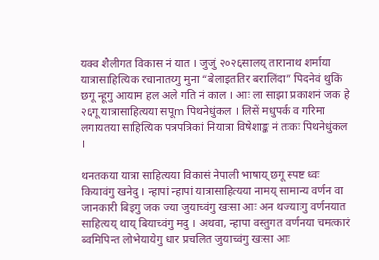यक्व शैलीगत विकास नं यात । जुजुं २०२६सालय् तारानाथ शर्माया यात्रासाहित्यिक रचानातय्गु मुना “बेलाइततिर बरालिंदा” पिदनेवं थुकिं छगू न्हूगु आयाम हल अले गति नं काल । आः ला साझा प्रकाशनं जक हे २६गू यात्रासाहित्यया सपूm पिथनेधुंकल । लिसें मधुपर्क व गरिमा लगायतया साहित्यिक पत्रपत्रिकां नियात्रा विषेशाङ्क नं तःकः पिथनेधुंकल ।

थनतकया यात्रा साहित्यया विकासं नेपाली भाषाय् छगू स्पष्ट ध्वः कियावंगु खनेदु । न्हापां न्हापां यात्रासाहित्यया नामय् सामान्य वर्णन वा जानकारी बिइगु जक ज्या जुयाच्वंगु खःसा आः अन थज्याःगु वर्णनयात साहित्यय् थाय् बियाच्वंगु मदु । अथवा, न्हापा वस्तुगत वर्णनया चमत्कारं ब्वमिपिन्त लोभेयायेगु धार प्रचलित जुयाच्वंगु खःसा आः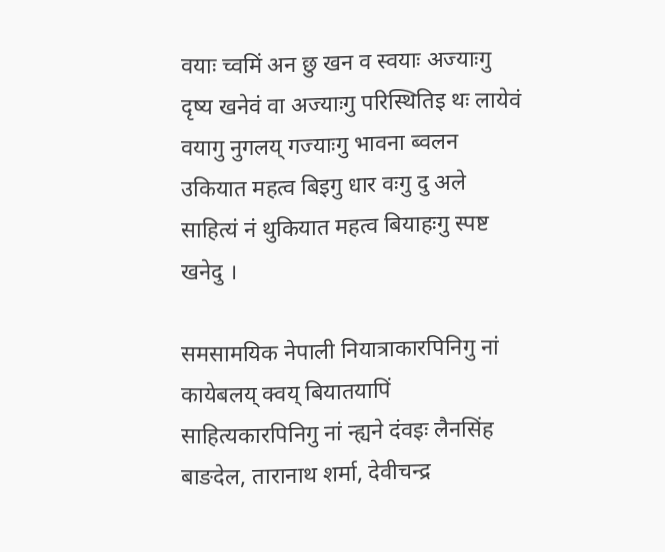वयाः च्वमिं अन छु खन व स्वयाः अज्याःगु दृष्य खनेवं वा अज्याःगु परिस्थितिइ थः लायेवं वयागु नुगलय् गज्याःगु भावना ब्वलन उकियात महत्व बिइगु धार वःगु दु अले साहित्यं नं थुकियात महत्व बियाहःगु स्पष्ट खनेदु ।

समसामयिक नेपाली नियात्राकारपिनिगु नां कायेबलय् क्वय् बियातयापिं साहित्यकारपिनिगु नां न्ह्यने दंवइः लैनसिंह बाङदेल, तारानाथ शर्मा, देवीचन्द्र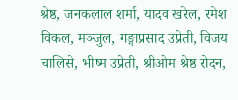श्रेष्ठ, जनकलाल शर्मा, यादव खरेल, रमेश विकल, मञ्जुल, गङ्गाप्रसाद उप्रेती, विजय चालिसे, भीष्म उप्रेती, श्रीओम श्रेष्ठ रोदन,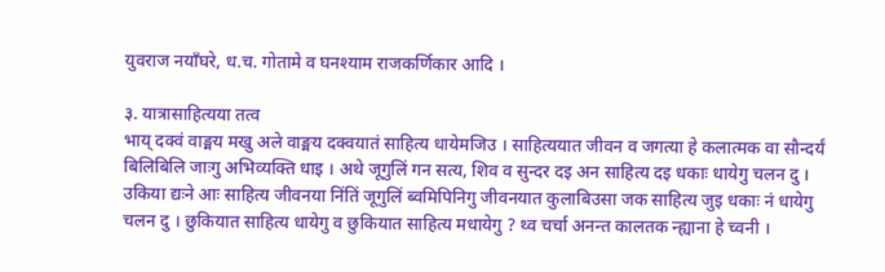युवराज नयाँघरे, ध.च. गोतामे व घनश्याम राजकर्णिकार आदि ।

३. यात्रासाहित्यया तत्व
भाय् दक्वं वाङ्मय मखु अले वाङ्मय दक्वयातं साहित्य धायेमजिउ । साहित्ययात जीवन व जगत्या हे कलात्मक वा सौन्दर्यं बिलिबिलि जाःगु अभिव्यक्ति धाइ । अथे जूगुलिं गन सत्य, शिव व सुन्दर दइ अन साहित्य दइ धकाः धायेगु चलन दु । उकिया द्यःने आः साहित्य जीवनया निंतिं जूगुलिं ब्वमिपिनिगु जीवनयात कुलाबिउसा जक साहित्य जुइ धकाः नं धायेगु चलन दु । छुकियात साहित्य धायेगु व छुकियात साहित्य मधायेगु ? थ्व चर्चा अनन्त कालतक न्ह्याना हे च्वनी ।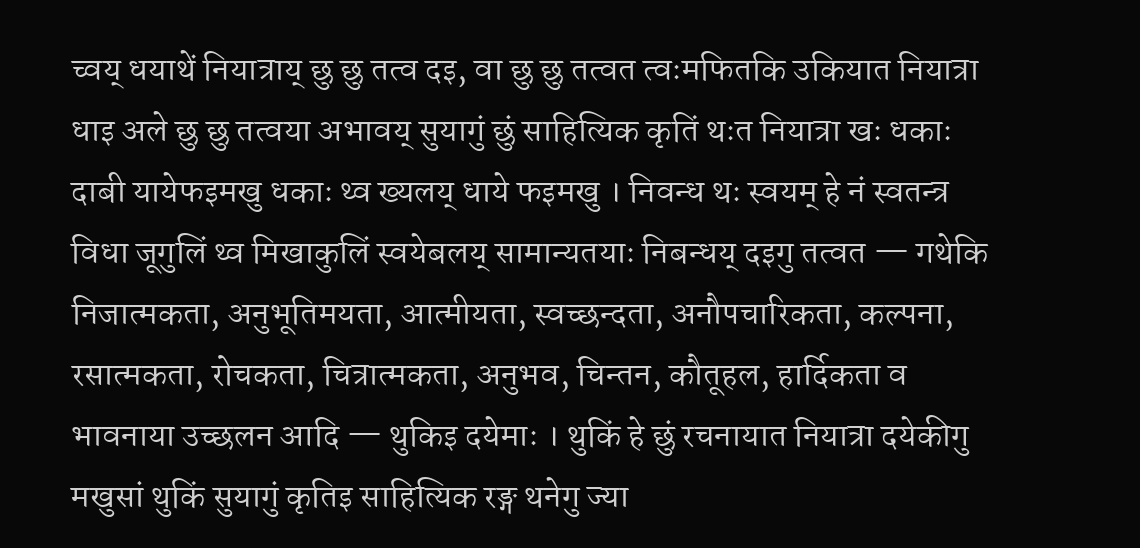च्वय् धयाथें नियात्राय् छु छु तत्व दइ, वा छु छु तत्वत त्वःमफितकि उकियात नियात्रा धाइ अले छु छु तत्वया अभावय् सुयागुं छुं साहित्यिक कृतिं थःत नियात्रा खः धकाः दाबी यायेफइमखु धकाः थ्व ख्यलय् धाये फइमखु । निवन्ध थः स्वयम् हे नं स्वतन्त्र विधा जूगुलिं थ्व मिखाकुलिं स्वयेबलय् सामान्यतयाः निबन्धय् दइगु तत्वत — गथेकि निजात्मकता, अनुभूतिमयता, आत्मीयता, स्वच्छन्दता, अनौपचारिकता, कल्पना, रसात्मकता, रोचकता, चित्रात्मकता, अनुभव, चिन्तन, कौतूहल, हार्दिकता व भावनाया उच्छलन आदि — थुकिइ दयेमाः । थुकिं हे छुं रचनायात नियात्रा दयेकीगु मखुसां थुकिं सुयागुं कृतिइ साहित्यिक रङ्ग थनेगु ज्या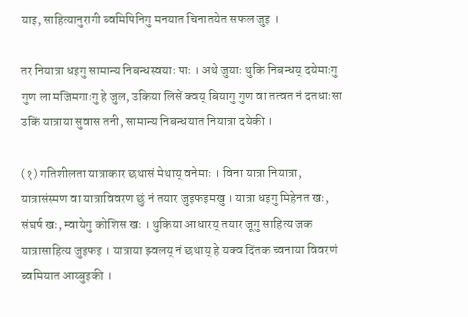याइ, साहित्यानुरागी ब्वमिपिनिगु मनयात चिनातयेत सफल जुइ ।

तर नियात्रा धइगु सामान्य निबन्धस्वयाः पाः । अथे जुयाः थुकि निबन्धय् दयेमाःगु गुण ला मजिमगाःगु हे जुल, उकिया लिसें क्वय् बियागु गुण वा तत्वत नं दतधाःसा उकिं यात्राया सुवास तनी, सामान्य निबन्धयात नियात्रा दयेकी ।

(१) गतिशीलता यात्राकार छथासं मेथाय् वनेमाः । विना यात्रा नियात्रा, यात्रासंस्मण वा यात्राविवरण छुं नं तयार जुइफइमखु । यात्रा धइगु मिहेनत खः, संघर्ष खः, म्वायेगु कोशिस खः । थुकिया आधारय् तयार जूगु साहित्य जक यात्रासाहित्य जुइफइ । यात्राया झ्वलय् नं छथाय् हे यक्व दिंतक च्वनाया विवरणं ब्वमियात आय्बुइकी ।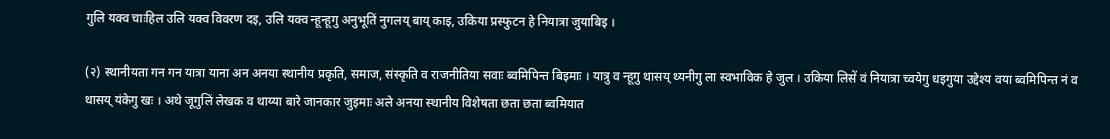गुलि यक्व चाःहिल उलि यक्व विवरण दइ, उलि यक्व न्हून्हूगु अनुभूतिं नुगलय् बाय् काइ, उकिया प्रस्फुटन हे नियात्रा जुयाबिइ ।

(२) स्थानीयता गन गन यात्रा याना अन अनया स्थानीय प्रकृति, समाज, संस्कृति व राजनीतिया सवाः ब्वमिपिन्त बिइमाः । यात्रु व न्हूगु थासय् थ्यनीगु ला स्वभाविक हे जुल । उकिया लिसें वं नियात्रा च्वयेगु धइगुया उद्देश्य वया ब्वमिपिन्त नं व थासय् यंकेगु खः । अथे जूगुलिं लेखक व थाय्या बारे जानकार जुइमाः अले अनया स्थानीय विशेषता छता छता ब्वमियात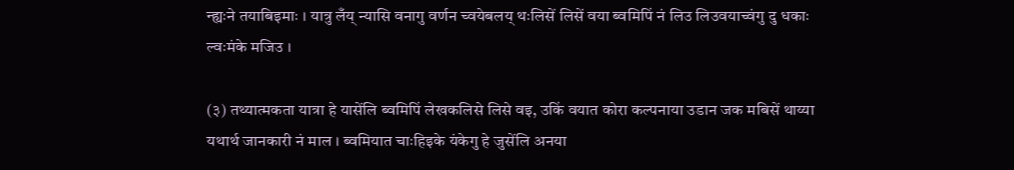न्ह्यःने तयाबिइमाः । यात्रु लँय् न्यासि वनागु वर्णन च्वयेबलय् थःलिसें लिसें वया ब्वमिपिं नं लिउ लिउवयाच्वंगु दु धकाः ल्वःमंके मजिउ ।

(३) तथ्यात्मकता यात्रा हे यासेंलि ब्वमिपिं लेखकलिसे लिसे वइ, उकिं वयात कोरा कल्पनाया उडान जक मबिसें थाय्या यथार्थ जानकारी नं माल । ब्वमियात चाःहिइके यंकेगु हे जुसेंलि अनया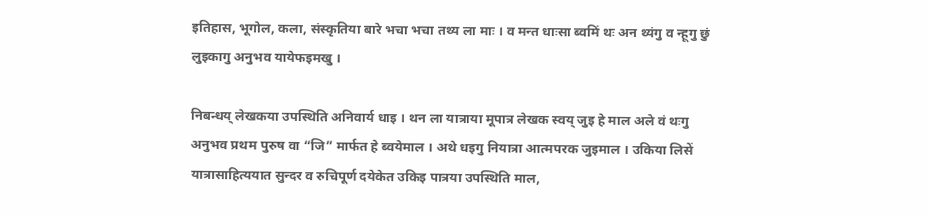इतिहास, भूगोल, कला, संस्कृतिया बारे भचा भचा तथ्य ला माः । व मन्त धाःसा ब्वमिं थः अन थ्यंगु व न्हूगु छुं लुइकागु अनुभव यायेफइमखु ।

निबन्धय् लेखकया उपस्थिति अनिवार्य धाइ । थन ला यात्राया मूपात्र लेखक स्वय् जुइ हे माल अले वं थःगु अनुभव प्रथम पुरुष वा “जि” मार्फत हे ब्वयेमाल । अथे धइगु नियात्रा आत्मपरक जुइमाल । उकिया लिसें यात्रासाहित्ययात सुन्दर व रुचिपूर्ण दयेकेत उकिइ पात्रया उपस्थिति माल,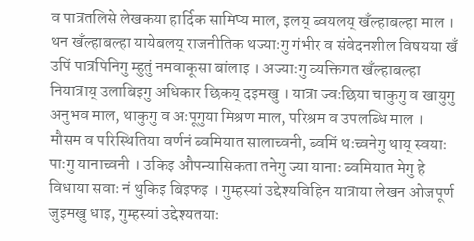व पात्रतलिसे लेखकया हार्दिक सामिप्य माल, इलय् ब्वयलय् खँल्हाबल्हा माल । थन खँल्हाबल्हा यायेबलय् राजनीतिक थज्याःगु गंभीर व संवेदनशील विषयया खँ उपिं पात्रपिनिगु म्हुतुं नमवाकूसा बांलाइ । अज्याःगु व्यक्तिगत खँल्हाबल्हा नियात्राय् उलाबिइगु अधिकार छिकय् दइमखु । यात्रा ज्वःछिया चाकुगु व खायुगु अनुभव माल, थाकुगु व अःपूगुया मिश्रण माल, परिश्रम व उपलब्धि माल । मौसम व परिस्थितिया वर्णनं ब्वमियात सालाच्वनी, ब्वमिं थःच्वनेगु थाय् स्वयाः पाःगु यानाच्वनी । उकिइ औपन्यासिकता तनेगु ज्या यानाः ब्वमियात मेगु हे विधाया सवाः नं थुकिइ बिइफइ । गुम्हस्यां उद्देश्यविहिन यात्राया लेखन ओजपूर्ण जुइमखु धाइ, गुम्हस्यां उद्देश्यतयाः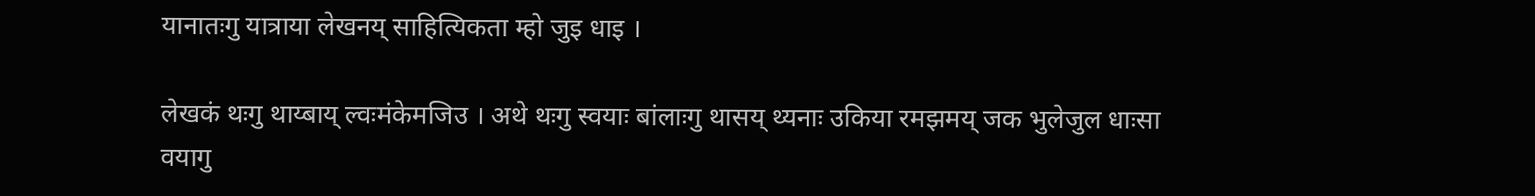यानातःगु यात्राया लेखनय् साहित्यिकता म्हो जुइ धाइ ।

लेखकं थःगु थाय्बाय् ल्वःमंकेमजिउ । अथे थःगु स्वयाः बांलाःगु थासय् थ्यनाः उकिया रमझमय् जक भुलेजुल धाःसा वयागु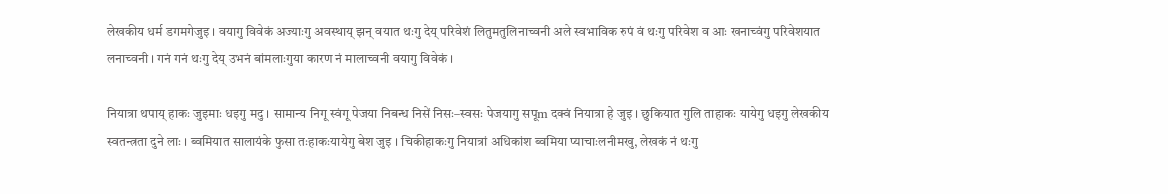लेखकीय धर्म डगमगेजुइ । वयागु विवेकं अज्याःगु अवस्थाय् झन् वयात थःगु देय् परिवेशं लितुमतुलिनाच्वनी अले स्वभाविक रुपं वं थःगु परिवेश व आः खनाच्वंगु परिवेशयात लनाच्वनी । गनं गनं थःगु देय् उभनं बांमलाःगुया कारण नं मालाच्वनी वयागु विवेकं ।

नियात्रा थपाय् हाकः जुइमाः धइगु मदु । सामान्य निगू स्वंगू पेजया निबन्ध निसें निसः–स्वसः पेजयागु सपूm दक्वं नियात्रा हे जुइ । छुकियात गुलि ताहाकः यायेगु धइगु लेखकीय स्वतन्त्रता दुने लाः । ब्वमियात सालायंके फुसा तःहाकःयायेगु बेश जुइ । चिकीहाकःगु नियात्रां अधिकांश ब्वमिया प्याचाःलनीमखु, लेखकं नं थःगु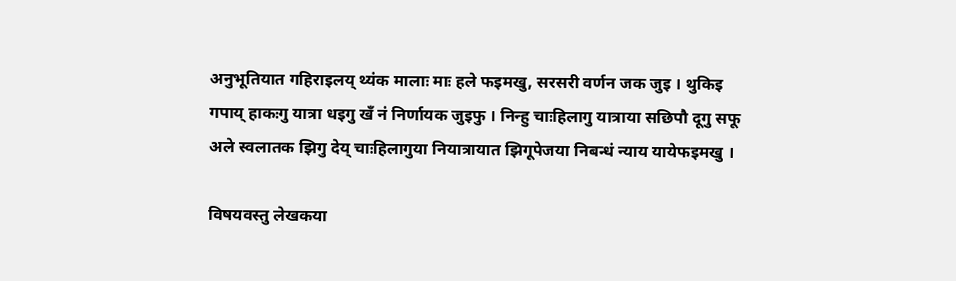अनुभूतियात गहिराइलय् थ्यंक मालाः माः हले फइमखु, सरसरी वर्णन जक जुइ । थुकिइ गपाय् हाकःगु यात्रा धइगु खँ नं निर्णायक जुइफु । निन्हु चाःहिलागु यात्राया सछिपौ दूगु सफू अले स्वलातक झिगु देय् चाःहिलागुया नियात्रायात झिगूपेजया निबन्धं न्याय यायेफइमखु ।

विषयवस्तु लेखकया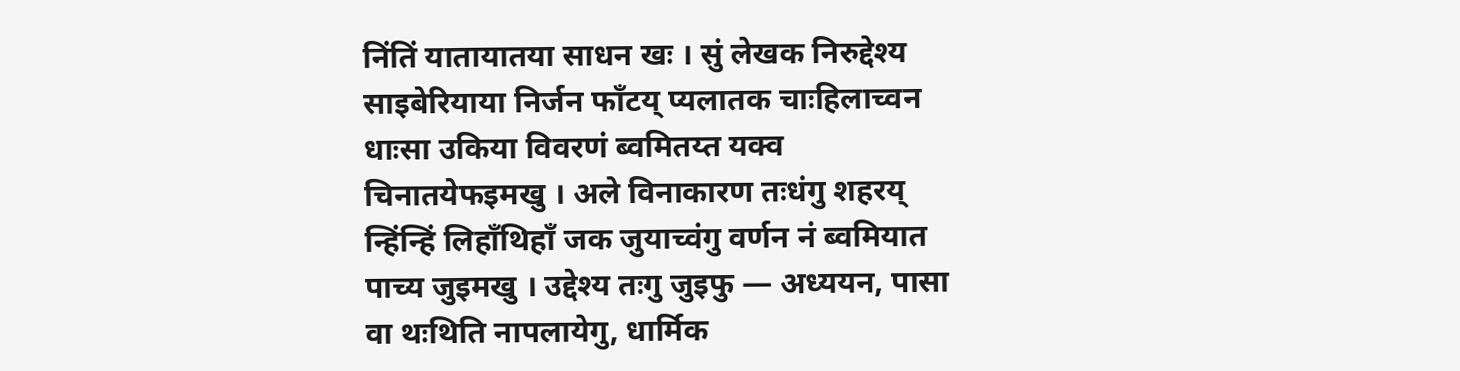निंतिं यातायातया साधन खः । सुं लेखक निरुद्देश्य साइबेरियाया निर्जन फाँटय् प्यलातक चाःहिलाच्वन धाःसा उकिया विवरणं ब्वमितय्त यक्व चिनातयेफइमखु । अले विनाकारण तःधंगु शहरय् न्हिंन्हिं लिहाँथिहाँ जक जुयाच्वंगु वर्णन नं ब्वमियात पाच्य जुइमखु । उद्देश्य तःगु जुइफु — अध्ययन, पासा वा थःथिति नापलायेगु, धार्मिक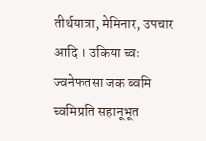तीर्थयात्रा, मेमिनार, उपचार आदि । उकिया च्वः ज्वनेफतसा जक ब्वमि च्वमिप्रति सहानूभूत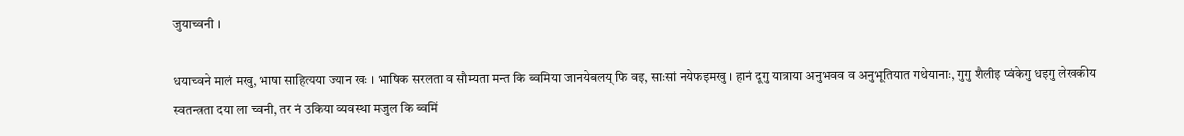जुयाच्वनी ।

धयाच्वने मालं मखु, भाषा साहित्यया ज्यान खः । भाषिक सरलता व सौम्यता मन्त कि ब्वमिया जानयेबलय् फि वइ, साःसां नयेफइमखु । हानं दूगु यात्राया अनुभवव व अनुभूतियात गथेयानाः, गुगु शैलीइ प्वंकेगु धइगु लेखकीय स्वतन्त्रता दया ला च्वनी, तर नं उकिया व्यवस्था मजुल कि ब्वमिं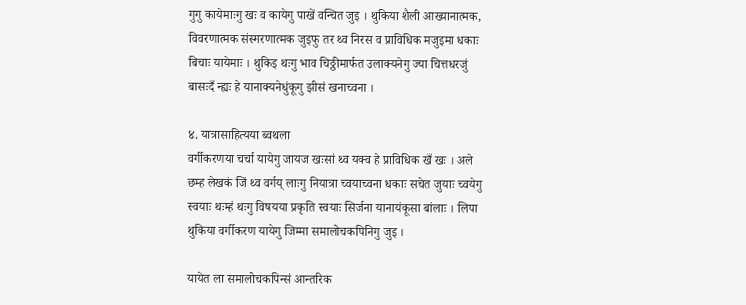गुगु कायेमाःगु खः व कायेगु पाखें वन्चित जुइ । थुकिया शैली आख्यानात्मक, विवरणात्मक संस्मरणात्मक जुइफु तर थ्व निरस व प्राविधिक मजुइमा धकाः बिचाः यायेमाः । थुकिइ थःगु भाव चिठ्ठीमार्फत उलाक्यनेगु ज्या चित्तधरजुं बासःदँ न्ह्यः हे यानाक्यनेधुंकूगु झीसं खनाच्वना ।

४. यात्रासाहित्यया ब्वथला
वर्गीकरणया चर्चा यायेगु जायज खःसां थ्व यक्व हे प्राविधिक खँ खः । अले छम्ह लेखकं जिं थ्व वर्गय् लाःगु नियात्रा च्वयाच्वना धकाः सचेत जुयाः च्वयेगु स्वयाः थःम्हं थःगु विषयया प्रकृति स्वयाः सिर्जना यानायंकूसा बांलाः । लिपा थुकिया वर्गीकरण यायेगु जिम्मा समालोचकपिनिगु जुइ ।

यायेत ला समालोचकपिन्सं आन्तरिक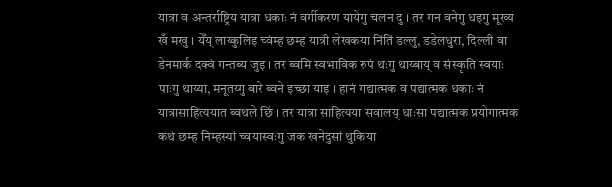यात्रा व अन्तर्राष्ट्रिय यात्रा धकाः नं वर्गीकरण यायेगु चलन दु । तर गन वनेगु धइगु मूख्य खँ मखु । येँय् लाय्कुलिइ च्वंम्ह छम्ह यात्री लेखकया निंतिं डल्लु, डडेलधुरा, दिल्ली वा डेनमार्क दक्वं गन्तब्य जुइ । तर ब्वमि स्वभाविक रुपं थःगु थाय्बाय् व संस्कृति स्वयाः पाःगु थाय्या, मनूतय्गु बारे ब्वने इच्छा याइ । हानं गद्यात्मक व पद्यात्मक धकाः नं यात्रासाहित्ययात ब्वथले छिं । तर यात्रा साहित्यया सवालय् धाःसा पद्यात्मक प्रयोगात्मक कथं छम्ह निम्हस्यां च्वयास्वःगु जक खनेदुसां थुकिया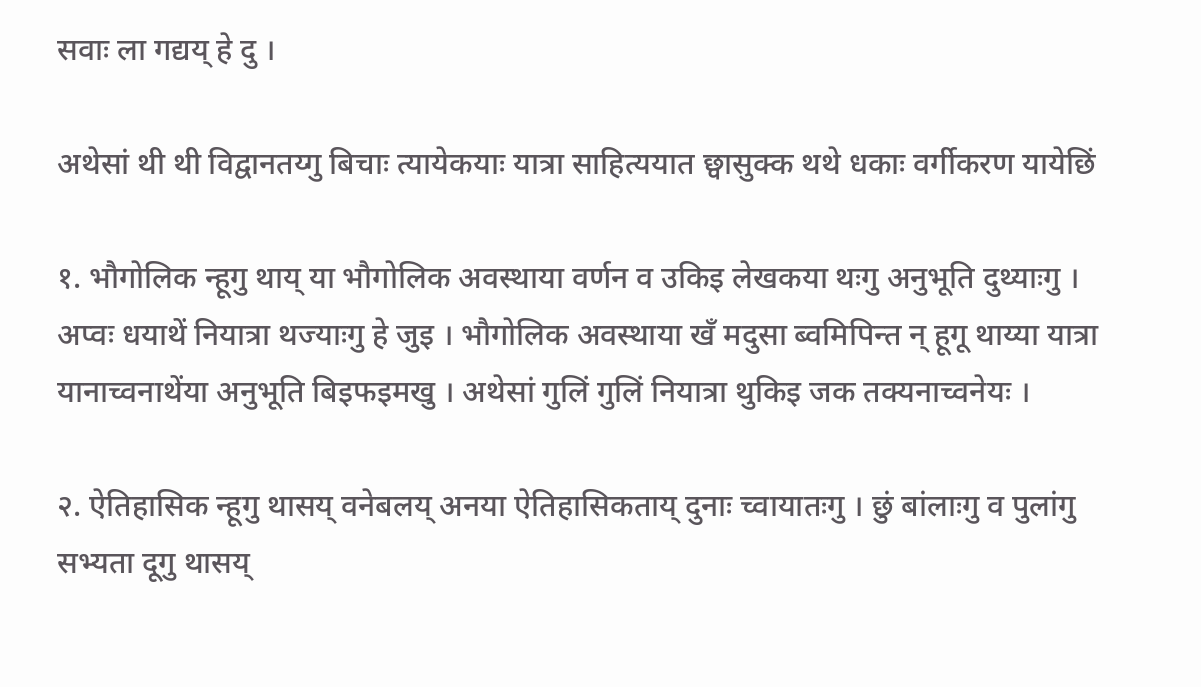सवाः ला गद्यय् हे दु ।

अथेसां थी थी विद्वानतय्गु बिचाः त्यायेकयाः यात्रा साहित्ययात छ्वासुक्क थथे धकाः वर्गीकरण यायेछिं

१. भौगोलिक न्हूगु थाय् या भौगोलिक अवस्थाया वर्णन व उकिइ लेखकया थःगु अनुभूति दुथ्याःगु । अप्वः धयाथें नियात्रा थज्याःगु हे जुइ । भौगोलिक अवस्थाया खँ मदुसा ब्वमिपिन्त न् हूगू थाय्या यात्रा यानाच्वनाथेंया अनुभूति बिइफइमखु । अथेसां गुलिं गुलिं नियात्रा थुकिइ जक तक्यनाच्वनेयः ।

२. ऐतिहासिक न्हूगु थासय् वनेबलय् अनया ऐतिहासिकताय् दुनाः च्वायातःगु । छुं बांलाःगु व पुलांगु सभ्यता दूगु थासय्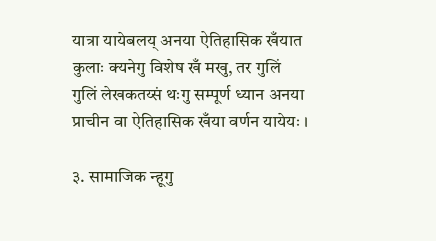यात्रा यायेबलय् अनया ऐतिहासिक खँयात कुलाः क्यनेगु विशेष खँ मखु, तर गुलिं गुलिं लेखकतय्सं थःगु सम्पूर्ण ध्यान अनया प्राचीन वा ऐतिहासिक खँया वर्णन यायेयः ।

३. सामाजिक न्हूगु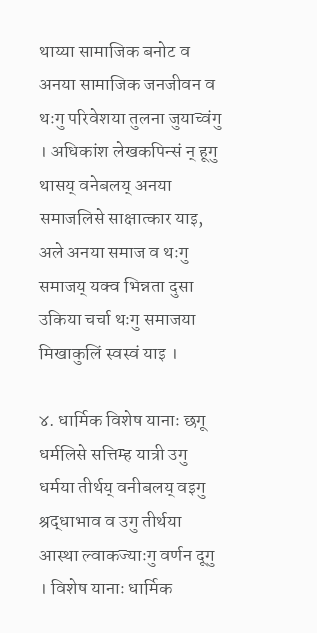थाय्या सामाजिक बनोट व अनया सामाजिक जनजीवन व थःगु परिवेशया तुलना जुयाच्वंगु । अधिकांश लेखकपिन्सं न् हूगु थासय् वनेबलय् अनया समाजलिसे साक्षात्कार याइ, अले अनया समाज व थःगु समाजय् यक्व भिन्नता दुसा उकिया चर्चा थःगु समाजया मिखाकुलिं स्वस्वं याइ ।

४. धार्मिक विशेष यानाः छगू धर्मलिसे सत्तिम्ह यात्री उगु धर्मया तीर्थय् वनीबलय् वइगु श्रद्धाभाव व उगु तीर्थया आस्था ल्वाकज्याःगु वर्णन दूगु । विशेष यानाः धार्मिक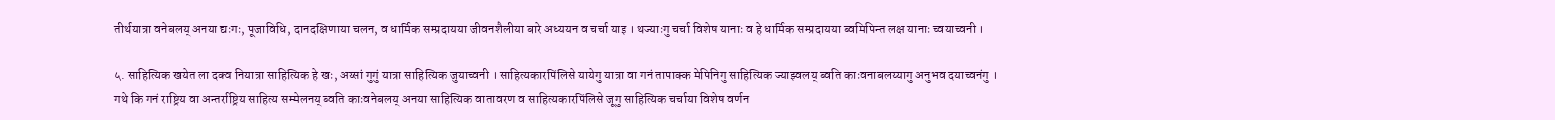तीर्थयात्रा वनेबलय् अनया द्यःगः, पूजाविधि, दानदक्षिणाया चलन, व धार्मिक सम्प्रदायया जीवनशैलीया बारे अध्ययन व चर्चा याइ । थज्याःगु चर्चा विशेष यानाः व हे धार्मिक सम्प्रदायया ब्वमिपिन्त लक्ष यानाः च्वयाच्वनी ।

५. साहित्यिक खयेत ला दक्व नियात्रा साहित्यिक हे खः, अय्सां गुगुं यात्रा साहित्यिक जुयाच्वनी । साहित्यकारपिंलिसे यायेगु यात्रा वा गनं तापाक्क मेपिनिगु साहित्यिक ज्याझ्वलय् ब्वति काःवनाबलय्यागु अनुभव दयाच्वनंगु । गथे कि गनं राष्ट्रिय वा अन्तर्राष्ट्रिय साहित्य सम्मेलनय् ब्वति काःवनेबलय् अनया साहित्यिक वातावरण व साहित्यकारपिंलिसे जूगु साहित्यिक चर्चाया विशेष वर्णन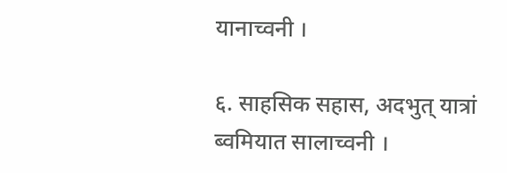यानाच्वनी ।

६. साहसिक सहास, अदभुत् यात्रां ब्वमियात सालाच्वनी ।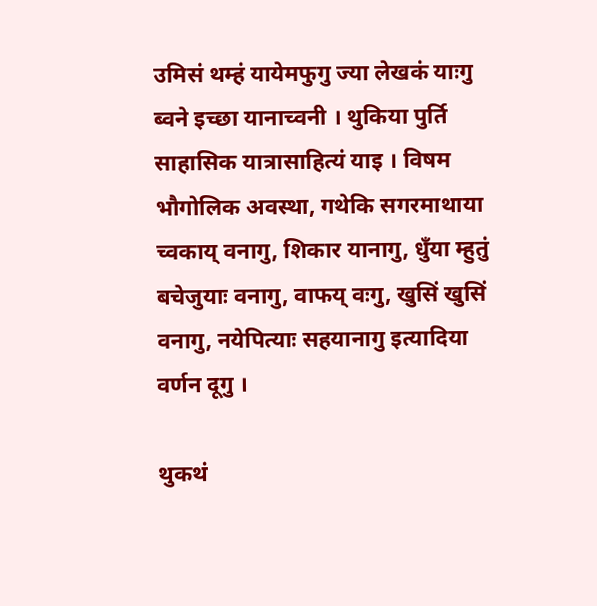उमिसं थम्हं यायेमफुगु ज्या लेखकं याःगु ब्वने इच्छा यानाच्वनी । थुकिया पुर्ति साहासिक यात्रासाहित्यं याइ । विषम भौगोलिक अवस्था, गथेकि सगरमाथाया च्वकाय् वनागु, शिकार यानागु, धुँया म्हुतुं बचेजुयाः वनागु, वाफय् वःगु, खुसिं खुसिं वनागु, नयेपित्याः सहयानागु इत्यादिया वर्णन दूगु ।

थुकथं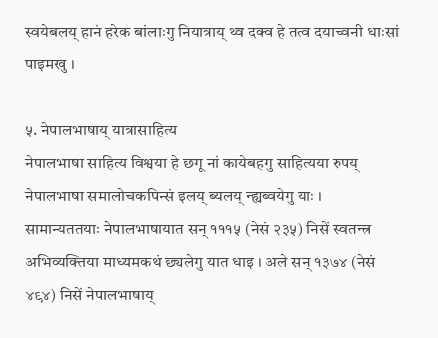स्वयेबलय् हानं हरेक बांलाःगु नियात्राय् थ्व दक्व हे तत्व दयाच्वनी धाःसां पाइमखु ।

५. नेपालभाषाय् यात्रासाहित्य
नेपालभाषा साहित्य विश्वया हे छगू नां कायेबहगु साहित्यया रुपय् नेपालभाषा समालोचकपिन्सं इलय् ब्यलय् न्ह्यब्वयेगु याः । सामान्यततयाः नेपालभाषायात सन् १११५ (नेसं २३५) निसें स्वतन्त्र अभिव्यक्तिया माध्यमकथं छ्यलेगु यात धाइ । अले सन् १३७४ (नेसं ४९४) निसें नेपालभाषाय्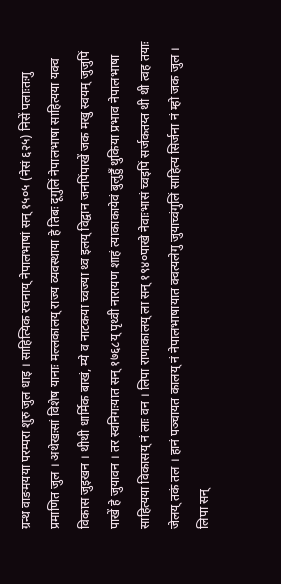ग्रन्थ वाङमयया परम्परा शुरु जुल धाइ । साहित्यिक रचनाय् नेपालभाषां सन् १५०५ (नेसं ६२५) निसें पलाःतःगु प्रमाणित जुल । अथेखःसां विशेष यानाः मल्लकालय् राज्य व्यवस्थाया हे तिबः दूगुलिं नेपालभाषा साहित्यया यक्व विकास जुइखन । थीथी धार्मिक बाखं, म्ये व नाटकया च्वज्या थ्व इलय् विद्वान जनपिंपाखें जक मखु स्वयम् जुजुपिं पाखें हे जुयावन । तर स्वनिगःयात सन् १७६८य् पृथ्वी नारायण शाहं त्याकाकायेवं बुलुहुँ थुकिया प्रभाव नेपालभाषा साहित्यया विकासय् नं लाः वन । लिपा राणाकालय् ला सन् १९४०पाखे नेवाःभासं च्वइपिं सर्जकतय्त थी थी त्वह तयाः जेलय् तकं तल । हानं पञ्चायत कालय् नं नेपालभाषायात क्वत्यलेगु जुयाच्वंगुलिं साहित्य सिर्जना नं म्हो जक जुल । लिपा सन्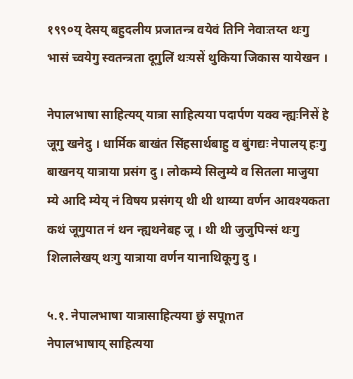१९९०य् देसय् बहुदलीय प्रजातन्त्र वयेवं तिनि नेवाःतय्त थःगु भासं च्वयेगु स्वतन्त्रता दूगुलिं थःयसें थुकिया जिकास यायेखन ।

नेपालभाषा साहित्यय् यात्रा साहित्यया पदार्पण यक्व न्ह्यःनिसें हे जूगु खनेदु । धार्मिक बाखंत सिंहसार्थबाहु व बुंगद्यः नेपालय् हःगु बाखनय् यात्राया प्रसंग दु । लोकम्ये सिलुम्ये व सितला माजुया म्ये आदि म्येय् नं विषय प्रसंगय् थी थी थाय्या वर्णन आवश्यकता कथं जूगुयात नं थन न्ह्यथनेबह जू । थी थी जुजुपिन्सं थःगु शिलालेखय् थःगु यात्राया वर्णन यानाथिकूगु दु ।

५.१. नेपालभाषा यात्रासाहित्यया छुं सपूmत
नेपालभाषाय् साहित्यया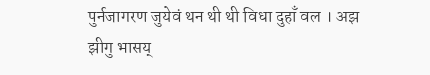पुर्नजागरण जुयेवं थन थी थी विधा दुहाँ वल । अझ झीगु भासय्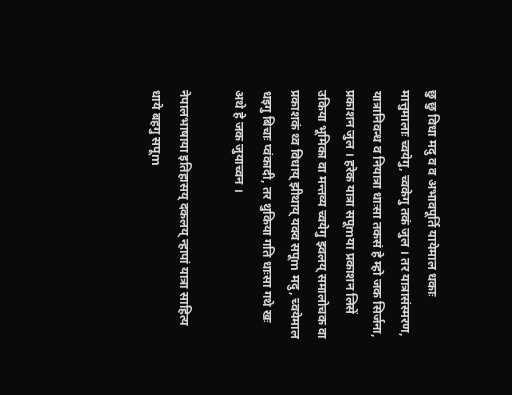छु छु विधा मदु व व अभावपूर्ति यायेमाल धकाः मात्तुमालाः च्वयेगु, च्वकेगु तकं जुल । तर यात्रासंस्मरण, यात्रानिवन्ध व नियात्रा धाःसा तकसं हे म्हो जक सिर्जना, प्रकाशन जुल । हरेक यात्रा सपूmया प्रकाशन लिसें उकिया भूमिका वा मन्तव्य च्वयेगु झ्वलय् समालोचक वा प्रकाशकं थ्व विधाय् झीथाय् यक्व सपूm मदु, च्वयेमाल धइगु बिचाः प्वंकादी, तर थुकिया गति धाःसा गथे खः अथे हे जक जुयाच्वन ।

नेपालभाषाया इतिहासय् दकलय् न्हापां यात्रा साहित्य धाये बहगु सपूm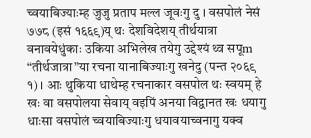च्वयाबिज्याःम्ह जुजु प्रताप मल्ल जूवःगु दु । वसपोलं नेसं ७७८ (इसं १६६९)य् थः देशविदेशय् तीर्थयात्रा वनावयेधुंकाः उकिया अभिलेख तयेगु उद्देश्यं थ्व सपूm “तीर्थजात्रा”या रचना यानाबिज्याःगु खनेदु (पन्त २०६९ १) । आः थुकिया धाथेम्ह रचनाकार वसपोल थः स्वयम् हे खः वा वसपोलया सेवाय् वइपिं अनया विद्वानत खः धयागु धाःसा वसपोलं च्वयाबिज्याःगु धयावयाच्वनागु यक्व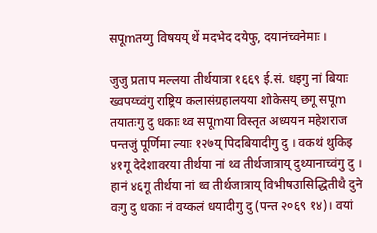सपूmतय्गु विषयय् थें मदभेद दयेफु, दयानंच्वनेमाः ।

जुजु प्रताप मल्लया तीर्थयात्रा १६६९ ई.सं. धइगु नां बियाः ख्वपय्च्वंगु राष्ट्रिय कलासंग्रहालयया शोकेसय् छगू सपूm तयातःगु दु धकाः थ्व सपूmया विस्तृत अध्ययन महेशराज पन्तजुं पूर्णिमा ल्याः १२७य् पिदबियादीगु दु । वकथं थुकिइ ४१गू देदेशावरया तीर्थया नां थ्व तीर्थजात्राय् दुथ्यानाच्वंगु दु । हानं ४६गू तीर्थया नां थ्व तीर्थजात्राय् विभीषउासिद्धितीथै दुने वःगु दु धकाः नं वय्कलं धयादीगु दु (पन्त २०६९ १४)। वयां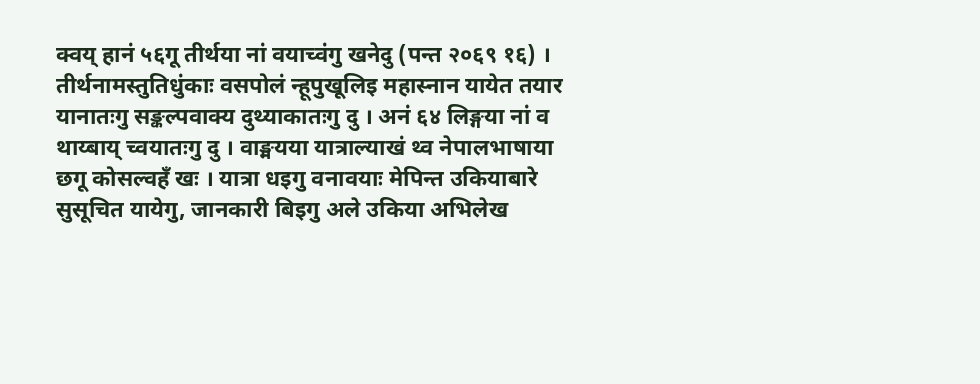क्वय् हानं ५६गू तीर्थया नां वयाच्वंगु खनेदु (पन्त २०६९ १६) । तीर्थनामस्तुतिधुंकाः वसपोलं न्हूपुखूलिइ महास्नान यायेत तयार यानातःगु सङ्कल्पवाक्य दुथ्याकातःगु दु । अनं ६४ लिङ्गया नां व थाय्बाय् च्वयातःगु दु । वाङ्मयया यात्राल्याखं थ्व नेपालभाषाया छगू कोसल्वहँ खः । यात्रा धइगु वनावयाः मेपिन्त उकियाबारे सुसूचित यायेगु, जानकारी बिइगु अले उकिया अभिलेख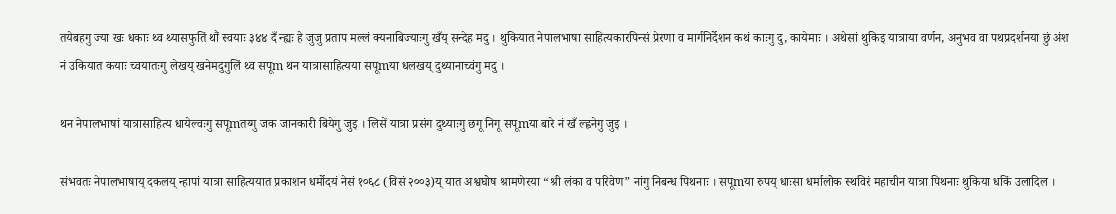तयेबहगु ज्या खः धकाः थ्व थ्यासफुतिं थौं स्वयाः ३४४ दँ न्ह्यः हे जुजु प्रताप मल्लं क्यनाबिज्याःगु खँय् सन्देह मदु । थुकियात नेपालभाषा साहित्यकारपिन्सं प्रेरणा व मार्गनिर्देशन कथं काःगु दु, कायेमाः । अथेसां थुकिइ यात्राया वर्णन, अनुभव वा पथप्रदर्शनया छुं अंश नं उकियात कयाः च्वयातःगु लेखय् खनेमदुगुलिं थ्व सपूm थन यात्रासाहित्यया सपूmया धलखय् दुथ्यानाच्वंगु मदु ।

थन नेपालभाषां यात्रासाहित्य धायेल्वःगु सपूmतय्गु जक जानकारी बियेगु जुइ । लिसें यात्रा प्रसंग दुथ्याःगु छगू निगू सपूmया बारे नं खँ ल्ह्वनेगु जुइ ।

संभवतः नेपालभाषाय् दकलय् न्हापां यात्रा साहित्ययात प्रकाशन धर्मोदयं नेसं १०६८ (विसं २००३)य् यात अश्वघोष श्रामणेरया “श्री लंका व परिवेण” नांगु निबन्ध पिथनाः । सपूmया रुपय् धाःसा धर्मालोक स्थविरं महाचीन यात्रा पिथनाः थुकिया धकिं उलादिल ।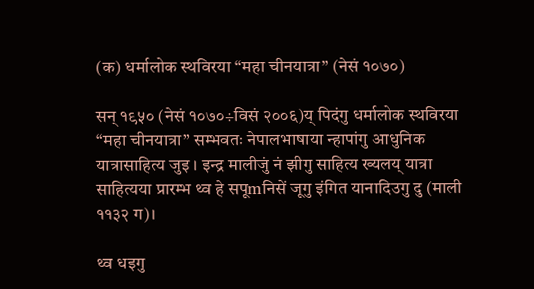(क) धर्मालोक स्थविरया “महा चीनयात्रा” (नेसं १०७०)

सन् १९५० (नेसं १०७०÷विसं २००६)य् पिदंगु धर्मालोक स्थविरया “महा चीनयात्रा” सम्भवतः नेपालभाषाया न्हापांगु आधुनिक यात्रासाहित्य जुइ । इन्द्र मालीजुं नं झीगु साहित्य ख्यलय् यात्रा साहित्यया प्रारम्भ थ्व हे सपूmनिसें जूगु इंगित यानादिउगु दु (माली ११३२ ग)।

थ्व धइगु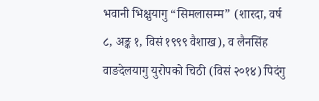भवानी भिक्षुयागु “सिमलासम्म” (शारदा, वर्ष ८, अङ्क १, विसं १९९९ वैशाख), व लैनसिंह वाङदेलयागु युरोपको चिठी (विसं २०१४) पिदंगु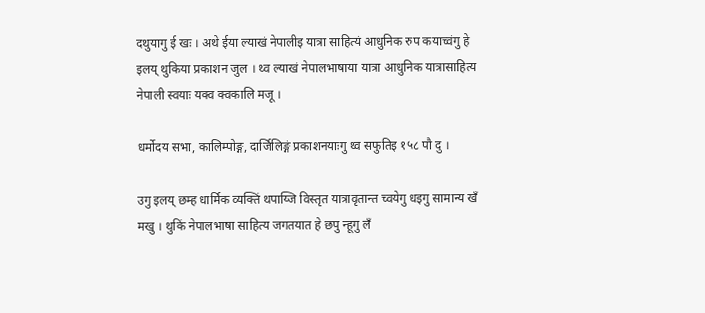दथुयागु ई खः । अथे ईया ल्याखं नेपालीइ यात्रा साहित्यं आधुनिक रुप कयाच्वंगु हे इलय् थुकिया प्रकाशन जुल । थ्व ल्याखं नेपालभाषाया यात्रा आधुनिक यात्रासाहित्य नेपाली स्वयाः यक्व क्वकालि मजू ।

धर्मोदय सभा, कालिम्पोङ्ग, दार्जिलिङ्गं प्रकाशनयाःगु थ्व सफुतिइ १५८ पौ दु ।

उगु इलय् छम्ह धार्मिक व्यक्तिं थपाय्जि विस्तृत यात्रावृतान्त च्वयेगु धइगु सामान्य खँ मखु । थुकिं नेपालभाषा साहित्य जगतयात हे छपु न्हूगु लँ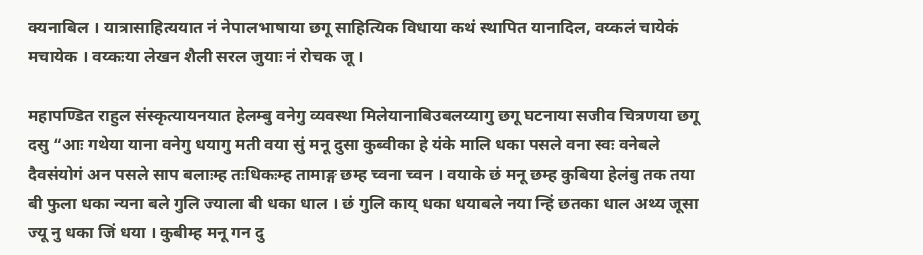क्यनाबिल । यात्रासाहित्ययात नं नेपालभाषाया छगू साहित्यिक विधाया कथं स्थापित यानादिल, वय्कलं चायेकं मचायेक । वय्कःया लेखन शैली सरल जुयाः नं रोचक जू ।

महापण्डित राहुल संस्कृत्यायनयात हेलम्बु वनेगु व्यवस्था मिलेयानाबिउबलय्यागु छगू घटनाया सजीव चित्रणया छगू दसु “आः गथेया याना वनेगु धयागु मती वया सुं मनू दुसा कुब्वीका हे यंके मालि धका पसले वना स्वः वनेबले दैवसंयोगं अन पसले साप बलाःम्ह तःधिकःम्ह तामाङ्ग छम्ह च्वना च्वन । वयाके छं मनू छम्ह कुबिया हेलंबु तक तया बी फुला धका न्यना बले गुलि ज्याला बी धका धाल । छं गुलि काय् धका धयाबले नया न्हिं छतका धाल अथ्य जूसा ज्यू नु धका जिं धया । कुबीम्ह मनू गन दु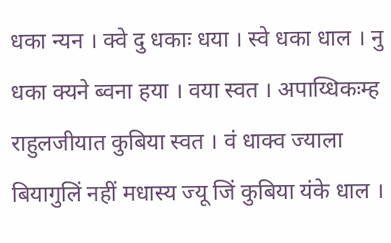धका न्यन । क्वे दु धकाः धया । स्वे धका धाल । नु धका क्यने ब्वना हया । वया स्वत । अपाय्धिकःम्ह राहुलजीयात कुबिया स्वत । वं धाक्व ज्याला बियागुलिं नहीं मधास्य ज्यू जिं कुबिया यंके धाल ।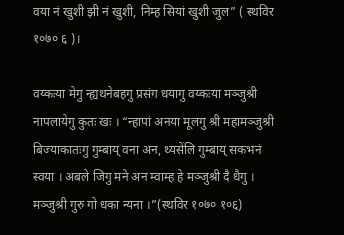वया नं खुशी झी नं खुशी, निम्ह सियां खुशी जुल” ( स्थविर १०७० ६ )।

वय्कःया मेगु न्ह्यथनेबहगु प्रसंग धयागु वय्कःया मञ्जुश्री नापलायेगु कुतः खः । “न्हापां अनया मूलगु श्री महामञ्जुश्री बिज्याकातःगु गुम्बाय् वना अन, थ्यसेंलि गुम्बाय् सकभनं स्वया । अबले जिगु मने अन म्वाम्ह हे मञ्जुश्री दै धैगु । मञ्जुश्री गुरु गो धका न्यना ।”(स्थविर १०७० १०६)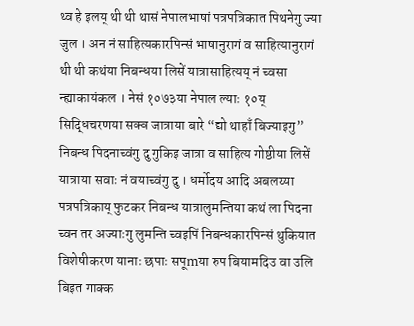थ्व हे इलय् थी थी थासं नेपालभाषां पत्रपत्रिकात पिथनेगु ज्या जुल । अन नं साहित्यकारपिन्सं भाषानुरागं व साहित्यानुरागं थी थी कथंया निबन्धया लिसें यात्रासाहित्यय् नं च्वसा न्ह्याकायंकल । नेसं १०७३या नेपाल ल्याः १०य् सिद्धिचरणया सक्व जात्राया बारे “द्यो थाहाँ बिज्याइगु” निबन्ध पिदनाच्वंगु दु गुकिइ जात्रा व साहित्य गोष्ठीया लिसें यात्राया सवाः नं वयाच्वंगु दु । धर्मोदय आदि अबलय्या पत्रपत्रिकाय् फुटकर निबन्ध यात्रालुमन्तिया कथं ला पिदना च्वन तर अज्याःगु लुमन्ति च्वइपिं निबन्धकारपिन्सं थुकियात विशेषीकरण यानाः छपाः सपूmया रुप बियामदिउ वा उलि बिइत गाक्क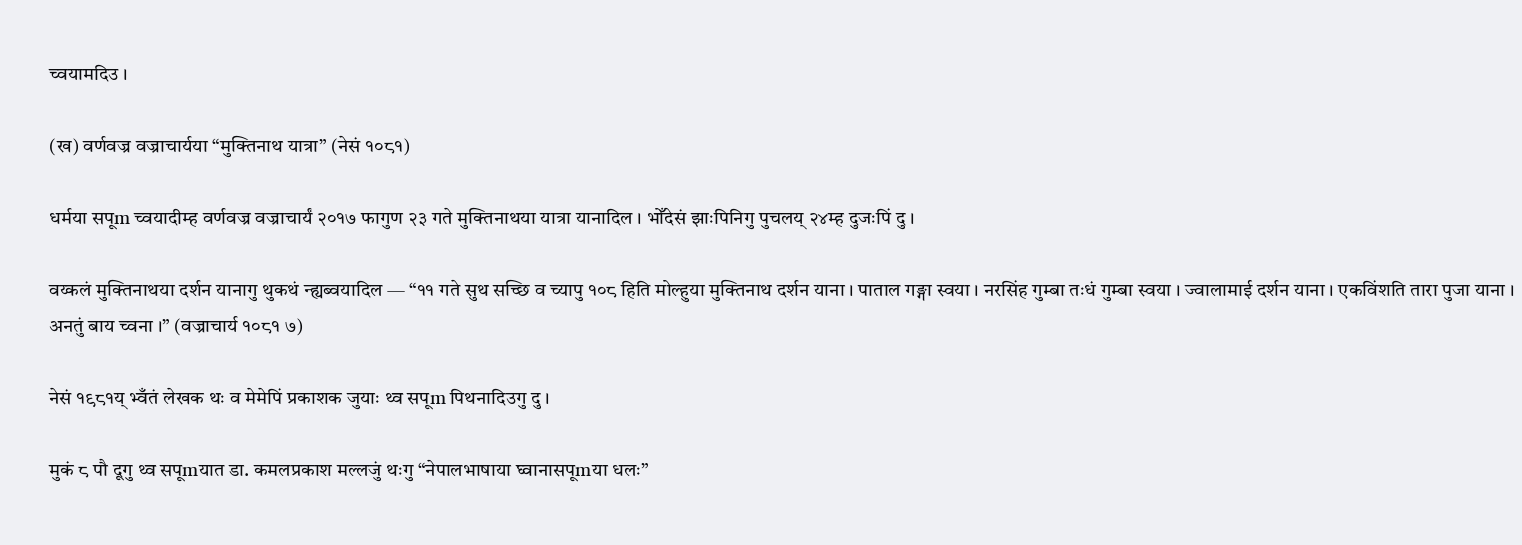च्वयामदिउ ।

(ख) वर्णवज्र वज्राचार्यया “मुक्तिनाथ यात्रा” (नेसं १०८१)

धर्मया सपूm च्वयादीम्ह वर्णवज्र वज्राचार्यं २०१७ फागुण २३ गते मुक्तिनाथया यात्रा यानादिल । भोँदेसं झाःपिनिगु पुचलय् २४म्ह दुजःपिं दु ।

वय्कलं मुक्तिनाथया दर्शन यानागु थुकथं न्ह्यब्वयादिल — “११ गते सुथ सच्छि व च्यापु १०८ हिति मोल्हुया मुक्तिनाथ दर्शन याना । पाताल गङ्गा स्वया । नरसिंह गुम्बा तःधं गुम्बा स्वया । ज्वालामाई दर्शन याना । एकविंशति तारा पुजा याना । अनतुं बाय च्वना ।” (वज्राचार्य १०८१ ७)

नेसं १९८१य् भ्वँतं लेखक थः व मेमेपिं प्रकाशक जुयाः थ्व सपूm पिथनादिउगु दु ।

मुकं ८ पौ दूगु थ्व सपूmयात डा. कमलप्रकाश मल्लजुं थःगु “नेपालभाषाया घ्वानासपूmया धलः”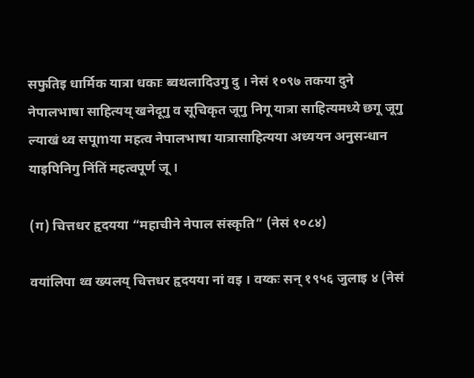सफुतिइ धार्मिक यात्रा धकाः ब्वथलादिउगु दु । नेसं १०९७ तकया दुने नेपालभाषा साहित्यय् खनेदूगु व सूचिकृत जूगु निगू यात्रा साहित्यमध्ये छगू जूगु ल्याखं थ्व सपूmया महत्व नेपालभाषा यात्रासाहित्यया अध्ययन अनुसन्धान याइपिनिगु निंतिं महत्वपूर्ण जू ।

(ग) चित्तधर हृदयया “महाचीने नेपाल संस्कृति” (नेसं १०८४)

वयांलिपा थ्व ख्यलय् चित्तधर हृदयया नां वइ । वय्कः सन् १९५६ जुलाइ ४ (नेसं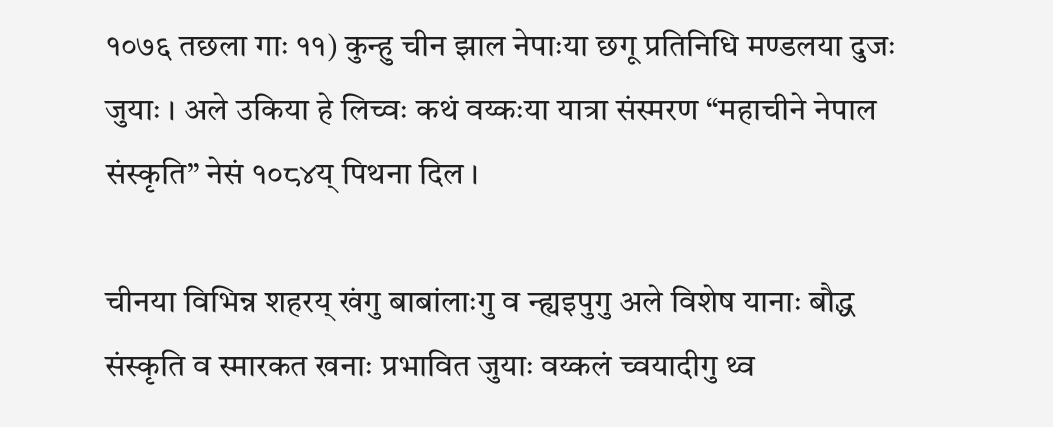१०७६ तछला गाः ११) कुन्हु चीन झाल नेपाःया छगू प्रतिनिधि मण्डलया दुजः जुयाः । अले उकिया हे लिच्वः कथं वय्कःया यात्रा संस्मरण “महाचीने नेपाल संस्कृति” नेसं १०८४य् पिथना दिल ।

चीनया विभिन्न शहरय् खंगु बाबांलाःगु व न्ह्यइपुगु अले विशेष यानाः बौद्ध संस्कृति व स्मारकत खनाः प्रभावित जुयाः वय्कलं च्वयादीगु थ्व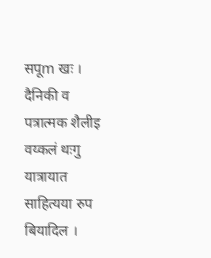सपूm खः । दैनिकी व पत्रात्मक शैलीइ वय्कलं थःगु यात्रायात साहित्यया रुप बियादिल ।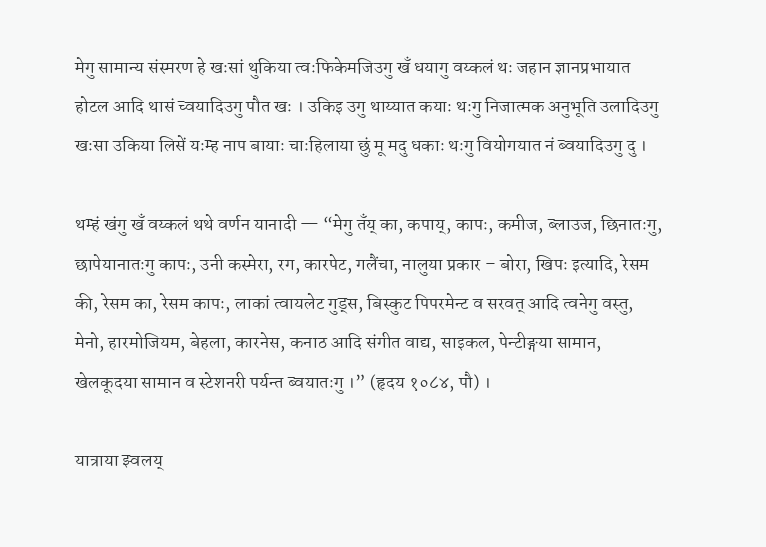मेगु सामान्य संस्मरण हे खःसां थुकिया त्वःफिकेमजिउगु खँ धयागु वय्कलं थः जहान ज्ञानप्रभायात होटल आदि थासं च्वयादिउगु पौत खः । उकिइ उगु थाय्यात कयाः थःगु निजात्मक अनुभूति उलादिउगु खःसा उकिया लिसें यःम्ह नाप बायाः चाःहिलाया छुं मू मदु धकाः थःगु वियोगयात नं ब्वयादिउगु दु ।

थम्हं खंगु खँ वय्कलं थथे वर्णन यानादी — “मेगु तँय् का, कपाय्, कापः, कमीज, ब्लाउज, छिनातःगु, छापेयानातःगु कापः, उनी कस्मेरा, रग, कारपेट, गलैंचा, नालुया प्रकार – बोरा, खिपः इत्यादि, रेसम की, रेसम का, रेसम कापः, लाकां त्वायलेट गुड्स, बिस्कुट पिपरमेन्ट व सरवत् आदि त्वनेगु वस्तु, मेनो, हारमोजियम, बेहला, कारनेस, कनाठ आदि संगीत वाद्य, साइकल, पेन्टीङ्गया सामान, खेलकूदया सामान व स्टेशनरी पर्यन्त ब्वयातःगु ।” (हृदय १०८४, पौ) ।

यात्राया झ्वलय्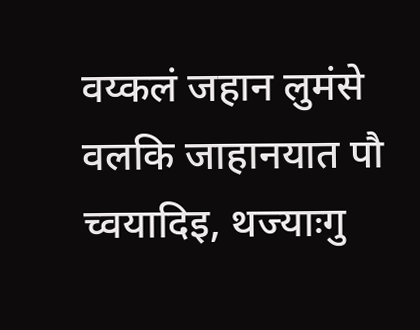वय्कलं जहान लुमंसे वलकि जाहानयात पौ च्वयादिइ, थज्याःगु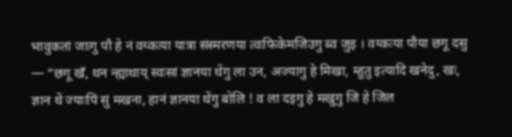भावुकतां जाःगु पौ हे नं वय्कःया यात्रा संस्मरणया त्वःफिकेमजिउगु ब्व जुइ । वय्कःया पौया छगू दसु — “छगू खँ, थन न्ह्याथाय् स्वःसां ज्ञानया थेंगु ला उन, अज्यागु हे मिखा, म्हुतु इत्यादि खनेदु, खः, ज्ञान थें ज्याःपिं सुं मखना, हानं ज्ञानया थेंगु बोलि ! व ला दइगु हे मखुगु जि हे जिल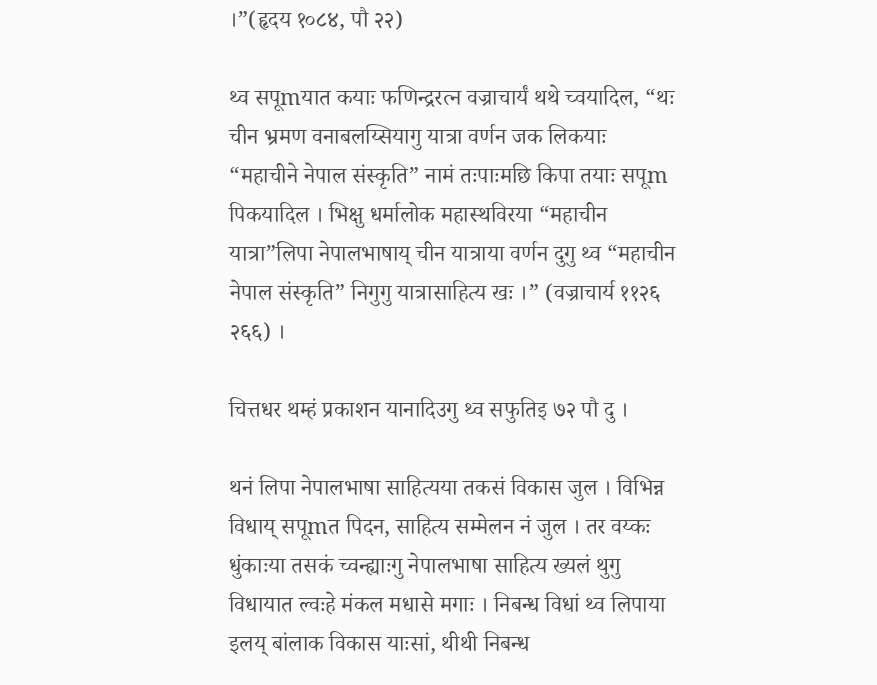।”(हृदय १०८४, पौ २२)

थ्व सपूmयात कयाः फणिन्द्ररत्न वज्राचार्यं थथे च्वयादिल, “थः चीन भ्रमण वनाबलय्सियागु यात्रा वर्णन जक लिकयाः “महाचीने नेपाल संस्कृति” नामं तःपाःमछि किपा तयाः सपूm पिकयादिल । भिक्षु धर्मालोक महास्थविरया “महाचीन यात्रा”लिपा नेपालभाषाय् चीन यात्राया वर्णन दुगु थ्व “महाचीन नेपाल संस्कृति” निगुगु यात्रासाहित्य खः ।” (वज्राचार्य ११२६ २६६) ।

चित्तधर थम्हं प्रकाशन यानादिउगु थ्व सफुतिइ ७२ पौ दु ।

थनं लिपा नेपालभाषा साहित्यया तकसं विकास जुल । विभिन्न विधाय् सपूmत पिदन, साहित्य सम्मेलन नं जुल । तर वय्कः धुंकाःया तसकं च्वन्ह्याःगु नेपालभाषा साहित्य ख्यलं थुगु विधायात ल्वःहे मंकल मधासे मगाः । निबन्ध विधां थ्व लिपाया इलय् बांलाक विकास याःसां, थीथी निबन्ध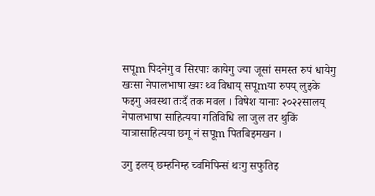सपूm पिदनेगु व सिरपाः कायेगु ज्या जूसां समस्त रुपं धायेगु खःसा नेपालभाषा ख्यः थ्व विधाय् सपूmया रुपय् लुइके फइगु अवस्था तःदँ तक मवल । विषेश यानाः २०२२सालय् नेपालभाषा साहित्यया गतिविधि ला जुल तर थुकिं यात्रासाहित्यया छगू नं सपूm पितबिइमखन ।

उगु इलय् छम्हनिम्ह च्वमिपिन्सं थःगु सफुतिइ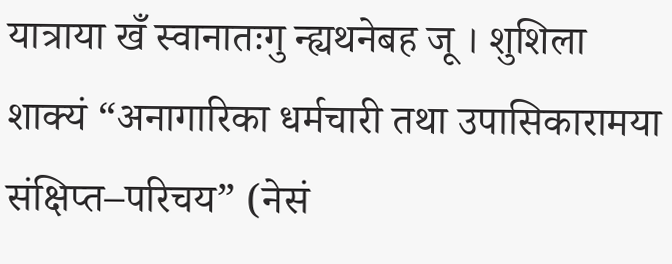यात्राया खँ स्वानातःगु न्ह्यथनेबह जू । शुशिला शाक्यं “अनागारिका धर्मचारी तथा उपासिकारामया संक्षिप्त–परिचय” (नेसं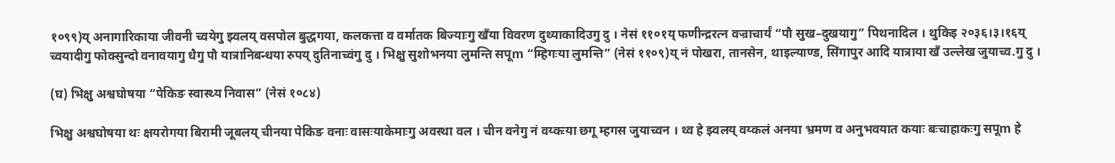१०९९)य् अनागारिकाया जीवनी च्वयेगु झ्वलय् वसपोल बुद्धगया, कलकत्ता व वर्मातक बिज्याःगु खँया विवरण दुथ्याकादिउगु दु । नेसं ११०१य् फणीन्द्ररत्न वज्राचार्यं “पौ सुख–दुखयागु” पिथनादिल । थुकिइ २०३६।३।१६य् च्वयादीगु फोक्सुन्दो वनावयागु धैगु पौ यात्रानिबन्धया रुपय् दुतिनाच्वंगु दु । भिक्षु सुशोभनया लुमन्ति सपूm “म्हिगःया लुमन्ति” (नेसं ११०९)य् नं पोखरा, तानसेन, थाइल्याण्ड, सिंगापुर आदि यात्राया खँ उल्लेख जुयाच्व.गु दु ।

(घ) भिक्षु अश्वघोषया “पेकिङ स्वास्थ्य निवास” (नेसं १०८४)

भिक्षु अश्वघोषया थः क्षयरोगया बिरामी जूबलय् चीनया पेकिङ वनाः वासःयाकेमाःगु अवस्था वल । चीन वनेगु नं वय्कःया छगू म्हगस जुयाच्वन । थ्व हे झ्वलय् वय्कलं अनया भ्रमण व अनुभवयात कयाः बःचाहाकःगु सपूm हे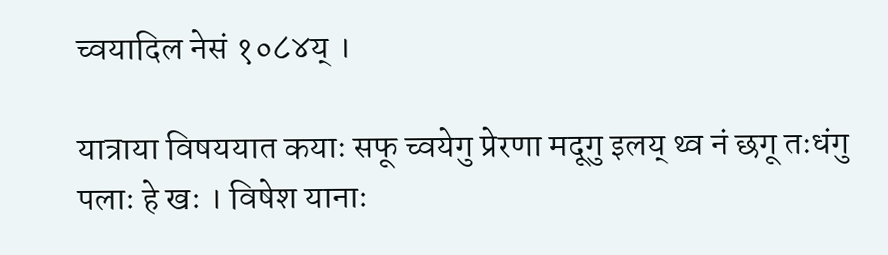च्वयादिल नेसं १०८४य् ।

यात्राया विषययात कयाः सफू च्वयेगु प्रेरणा मदूगु इलय् थ्व नं छगू तःधंगु पलाः हे खः । विषेश यानाः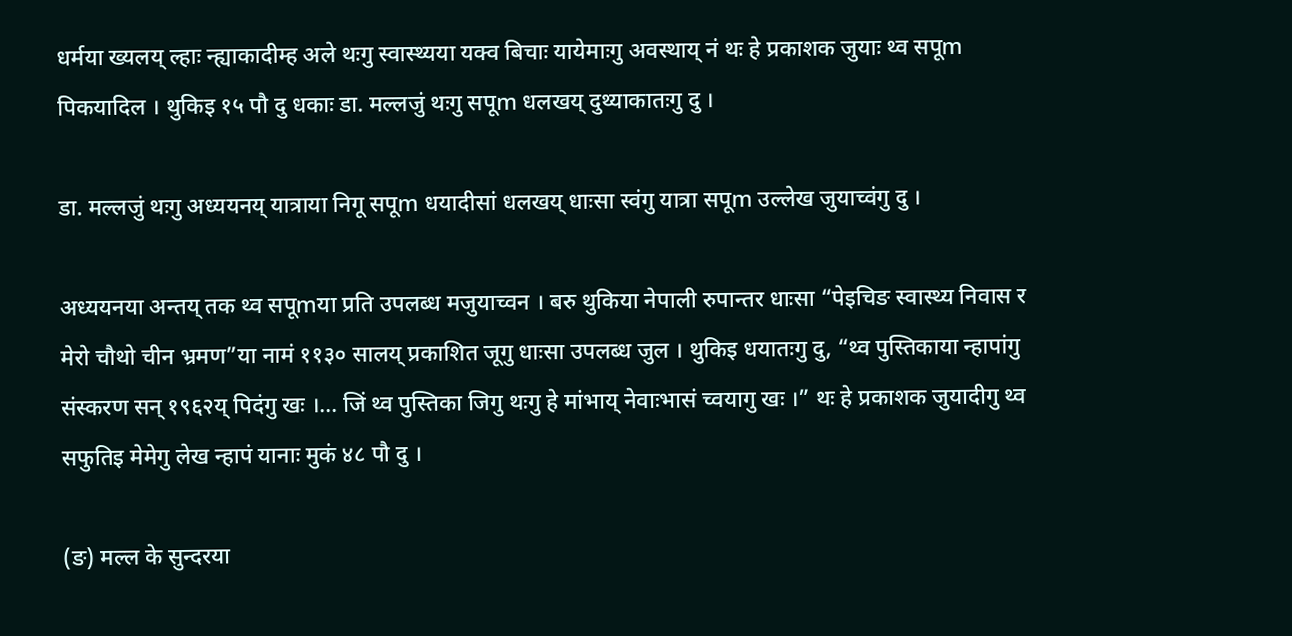धर्मया ख्यलय् ल्हाः न्ह्याकादीम्ह अले थःगु स्वास्थ्यया यक्व बिचाः यायेमाःगु अवस्थाय् नं थः हे प्रकाशक जुयाः थ्व सपूm पिकयादिल । थुकिइ १५ पौ दु धकाः डा. मल्लजुं थःगु सपूm धलखय् दुथ्याकातःगु दु ।

डा. मल्लजुं थःगु अध्ययनय् यात्राया निगू सपूm धयादीसां धलखय् धाःसा स्वंगु यात्रा सपूm उल्लेख जुयाच्वंगु दु ।

अध्ययनया अन्तय् तक थ्व सपूmया प्रति उपलब्ध मजुयाच्वन । बरु थुकिया नेपाली रुपान्तर धाःसा “पेइचिङ स्वास्थ्य निवास र मेरो चौथो चीन भ्रमण”या नामं ११३० सालय् प्रकाशित जूगु धाःसा उपलब्ध जुल । थुकिइ धयातःगु दु, “थ्व पुस्तिकाया न्हापांगु संस्करण सन् १९६२य् पिदंगु खः ।... जिं थ्व पुस्तिका जिगु थःगु हे मांभाय् नेवाःभासं च्वयागु खः ।” थः हे प्रकाशक जुयादीगु थ्व सफुतिइ मेमेगु लेख न्हापं यानाः मुकं ४८ पौ दु ।

(ङ) मल्ल के सुन्दरया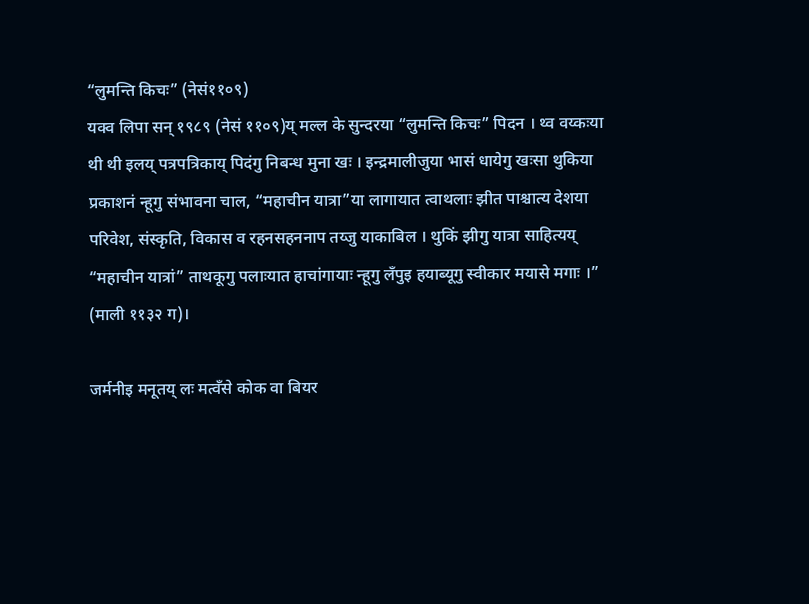“लुमन्ति किचः” (नेसं११०९)
यक्व लिपा सन् १९८९ (नेसं ११०९)य् मल्ल के सुन्दरया “लुमन्ति किचः” पिदन । थ्व वय्कःया थी थी इलय् पत्रपत्रिकाय् पिदंगु निबन्ध मुना खः । इन्द्रमालीजुया भासं धायेगु खःसा थुकिया प्रकाशनं न्हूगु संभावना चाल, “महाचीन यात्रा”या लागायात त्वाथलाः झीत पाश्चात्य देशया परिवेश, संस्कृति, विकास व रहनसहननाप तय्जु याकाबिल । थुकिं झीगु यात्रा साहित्यय् “महाचीन यात्रां” ताथकूगु पलाःयात हाचांगायाः न्हूगु लँपुइ हयाब्यूगु स्वीकार मयासे मगाः ।” (माली ११३२ ग)।

जर्मनीइ मनूतय् लः मत्वँसे कोक वा बियर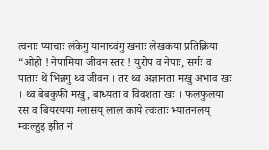त्वनाः प्याचाः लंकेगु यानाच्वंगु खनाः लेखकया प्रतिक्रिया “ओहो ! नेपामिया जीवन स्तर ! युरोप व नेपाः, सर्गः व पाताः थें भिन्नगु थ्व जीवन । तर थ्व अज्ञानता मखु अभाव खः । थ्व बेबकुफी मखु, बाध्यता व विवशता खः । फलफुलया रस व बियरयया ग्लासय् लाल काये त्वःताः भ्यातनलय् म्वःल्हुइ झीत नं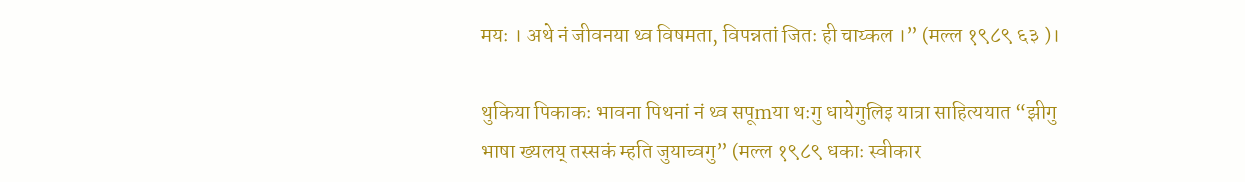मयः । अथे नं जीवनया थ्व विषमता, विपन्नतां जितः ही चाय्कल ।” (मल्ल १९८९ ६३ )।

थुकिया पिकाकः भावना पिथनां नं थ्व सपूmया थःगु धायेगुलिइ यात्रा साहित्ययात “झीगु भाषा ख्यलय् तस्सकं म्हति जुयाच्वगु” (मल्ल १९८९ धकाः स्वीकार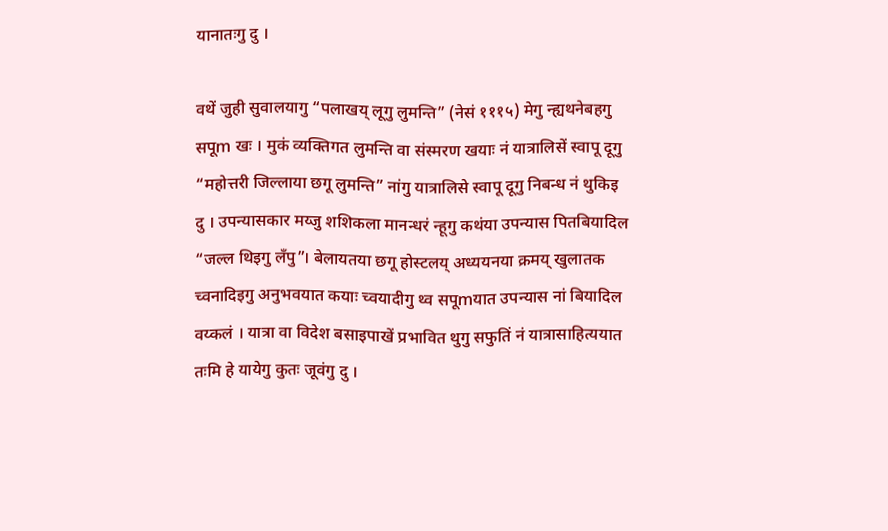यानातःगु दु ।

वथें जुही सुवालयागु “पलाखय् लूगु लुमन्ति” (नेसं १११५) मेगु न्ह्यथनेबहगु सपूm खः । मुकं व्यक्तिगत लुमन्ति वा संस्मरण खयाः नं यात्रालिसें स्वापू दूगु “महोत्तरी जिल्लाया छगू लुमन्ति” नांगु यात्रालिसे स्वापू दूगु निबन्ध नं थुकिइ दु । उपन्यासकार मय्जु शशिकला मानन्धरं न्हूगु कथंया उपन्यास पितबियादिल “जल्ल थिइगु लँपु”। बेलायतया छगू होस्टलय् अध्ययनया क्रमय् खुलातक च्वनादिइगु अनुभवयात कयाः च्वयादीगु थ्व सपूmयात उपन्यास नां बियादिल वय्कलं । यात्रा वा विदेश बसाइपाखें प्रभावित थुगु सफुतिं नं यात्रासाहित्ययात तःमि हे यायेगु कुतः जूवंगु दु ।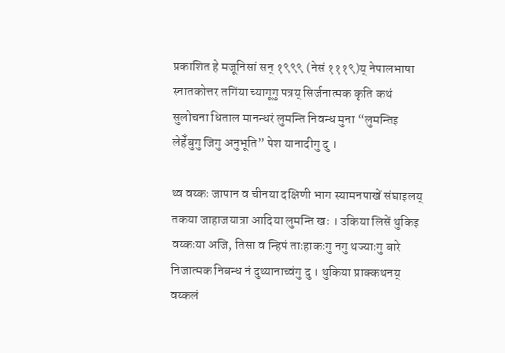प्रकाशित हे मजूनिसां सन् १९९९ (नेसं १११९)य् नेपालभाषा स्नातकोत्तर तगिंया च्यागूगु पत्रय् सिर्जनात्मक कृति कथं सुलोचना धिताल मानन्धरं लुमन्ति निवन्ध मुना “लुमन्तिइ लेहेँबुगु जिगु अनुभूति” पेश यानादीगु दु ।

थ्व वय्कः जापान व चीनया दक्षिणी भाग स्यामनपाखें संघाइलय् तकया जाहाजयात्रा आदिया लुमन्ति खः । उकिया लिसें थुकिइ वय्कःया अजि, तिसा व न्हिपं ताःहाकःगु नगु थज्याःगु बारे निजात्मक निबन्ध नं दुथ्यानाच्वंगु दु । थुकिया प्राक्कथनय् वय्कलं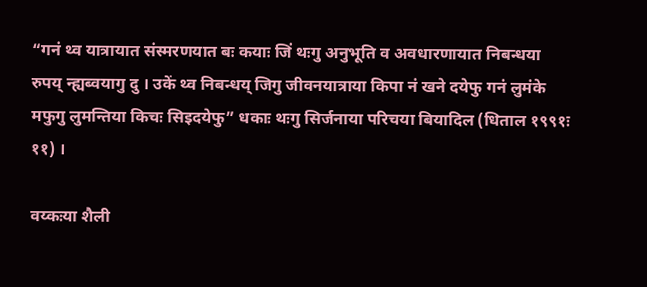“गनं थ्व यात्रायात संस्मरणयात बः कयाः जिं थःगु अनुभूति व अवधारणायात निबन्धया रुपय् न्ह्यब्वयागु दु । उकें थ्व निबन्धय् जिगु जीवनयात्राया किपा नं खने दयेफु गनं लुमंके मफुगु लुमन्तिया किचः सिइदयेफु” धकाः थःगु सिर्जनाया परिचया बियादिल (धिताल १९९१ः ११) ।

वय्कःया शैली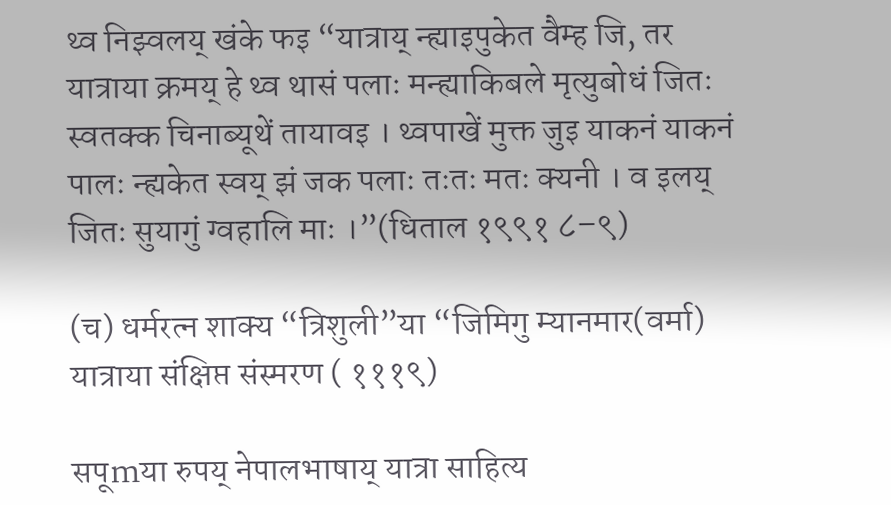थ्व निझ्वलय् खंके फइ “यात्राय् न्ह्याइपुकेत वैम्ह जि, तर यात्राया क्रमय् हे थ्व थासं पलाः मन्ह्याकिबले मृत्युबोधं जितः स्वतक्क चिनाब्यूथें तायावइ । थ्वपाखें मुक्त जुइ याकनं याकनं पालः न्ह्यकेत स्वय् झं जक पलाः तःतः मतः क्यनी । व इलय् जितः सुयागुं ग्वहालि माः ।”(धिताल १९९१ ८–९)

(च) धर्मरत्न शाक्य “त्रिशुली”या “जिमिगु म्यानमार(वर्मा) यात्राया संक्षिप्त संस्मरण ( १११९)

सपूmया रुपय् नेपालभाषाय् यात्रा साहित्य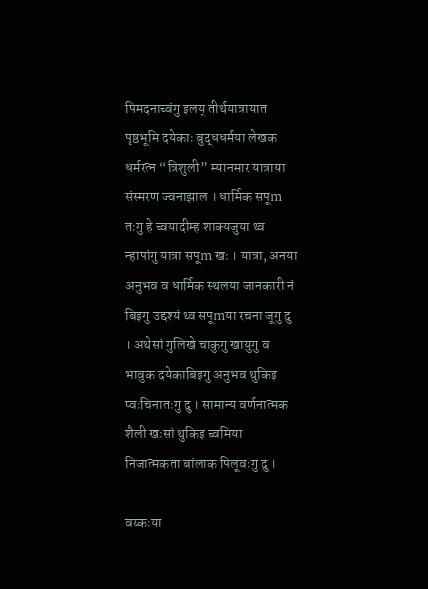पिमदनाच्वंगु इलय् तीर्थयात्रायात पृष्ठभूमि दयेकाः बुद्धधर्मया लेखक धर्मरत्न “त्रिशुली” म्यानमार यात्राया संस्मरण ज्वनाझाल । धार्मिक सपूm तःगु हे च्वयादीम्ह शाक्यजुया थ्व न्हापांगु यात्रा सपूm खः । यात्रा, अनया अनुभव व धार्मिक स्थलया जानकारी नं बिइगु उद्दश्यं थ्व सपूmया रचना जूगु दु । अथेसां गुलिखे चाकुगु खायुगु व भावुक दयेकाबिइगु अनुभव थुकिइ प्वःचिनातःगु दु । सामान्य वर्णनात्मक शैली खःसां थुकिइ च्वमिया निजात्मकता बांलाक पिलूवःगु दु ।

वय्कःया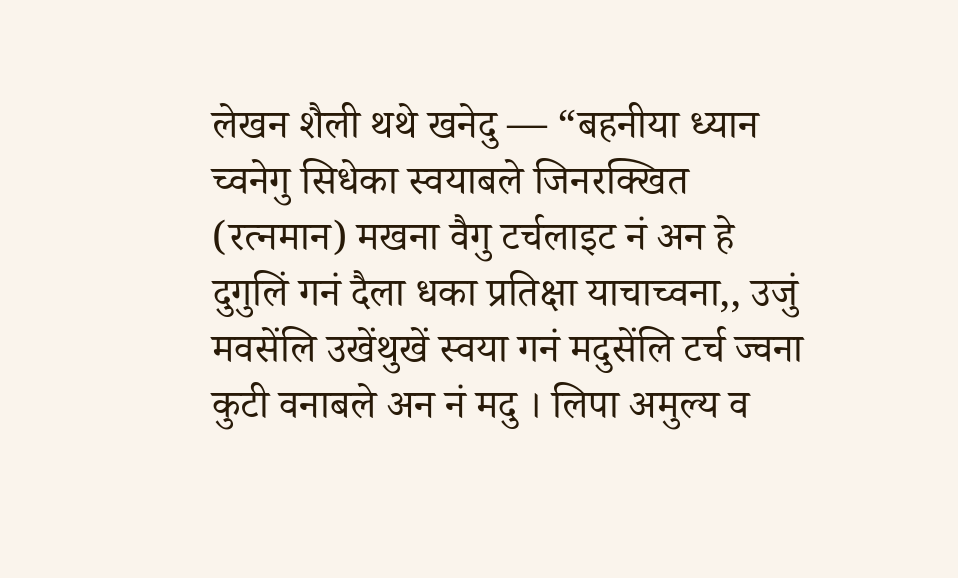लेखन शैली थथे खनेदु — “बहनीया ध्यान च्वनेगु सिधेका स्वयाबले जिनरक्खित (रत्नमान) मखना वैगु टर्चलाइट नं अन हे दुगुलिं गनं दैला धका प्रतिक्षा याचाच्वना,, उजुं मवसेंलि उखेंथुखें स्वया गनं मदुसेंलि टर्च ज्वना कुटी वनाबले अन नं मदु । लिपा अमुल्य व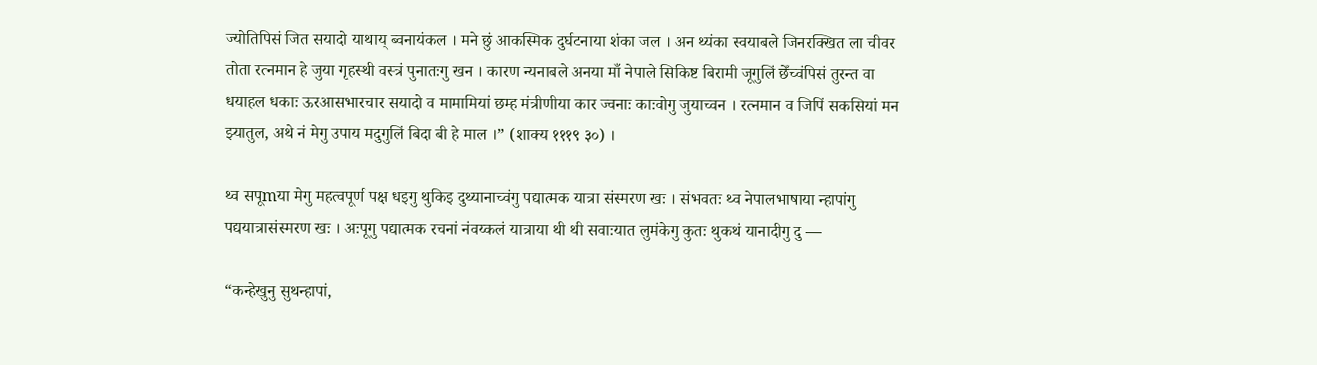ज्योतिपिसं जित सयादो याथाय् ब्वनायंकल । मने छुं आकस्मिक दुर्घटनाया शंका जल । अन थ्यंका स्वयाबले जिनरक्खित ला चीवर तोता रत्नमान हे जुया गृहस्थी वस्त्रं पुनातःगु खन । कारण न्यनाबले अनया माँ नेपाले सिकिष्ट बिरामी जूगुलिं छेँच्वंपिसं तुरन्त वा धयाहल धकाः ऊरआसभारचार सयादो व मामामियां छम्ह मंत्रीणीया कार ज्वनाः काःवोगु जुयाच्वन । रत्नमान व जिपिं सकसियां मन झ्यातुल, अथे नं मेगु उपाय मदुगुलिं बिदा बी हे माल ।” (शाक्य १११९ ३०) ।

थ्व सपूmया मेगु महत्वपूर्ण पक्ष धइगु थुकिइ दुथ्यानाच्वंगु पद्यात्मक यात्रा संस्मरण खः । संभवतः थ्व नेपालभाषाया न्हापांगु पद्ययात्रासंस्मरण खः । अःपूगु पद्यात्मक रचनां नंवय्कलं यात्राया थी थी सवाःयात लुमंकेगु कुतः थुकथं यानादीगु दु —

“कन्हेखुनु सुथन्हापां,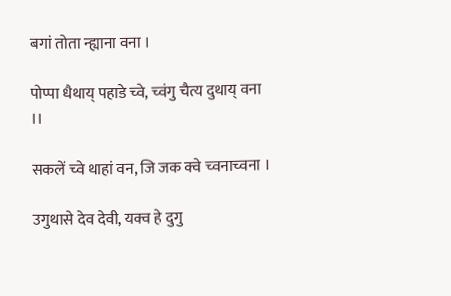बगां तोता न्ह्याना वना ।

पोप्पा धैथाय् पहाडे च्वे, च्वंगु चैत्य दुथाय् वना ।।

सकलें च्वे थाहां वन, जि जक क्वे च्वनाच्वना ।

उगुथासे देव देवी, यक्व हे दुगु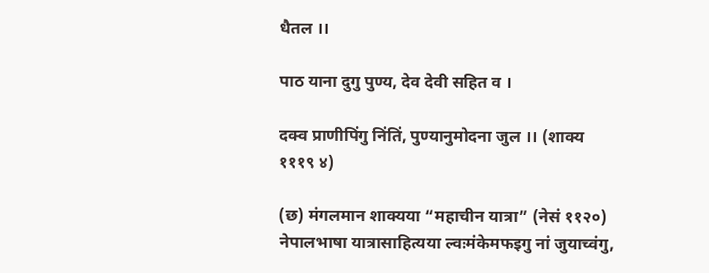धैतल ।।

पाठ याना दुगु पुण्य, देव देवी सहित व ।

दक्व प्राणीपिंगु निंतिं, पुण्यानुमोदना जुल ।। (शाक्य १११९ ४)

(छ) मंगलमान शाक्यया “महाचीन यात्रा” (नेसं ११२०)
नेपालभाषा यात्रासाहित्यया ल्वःमंकेमफइगु नां जुयाच्वंगु,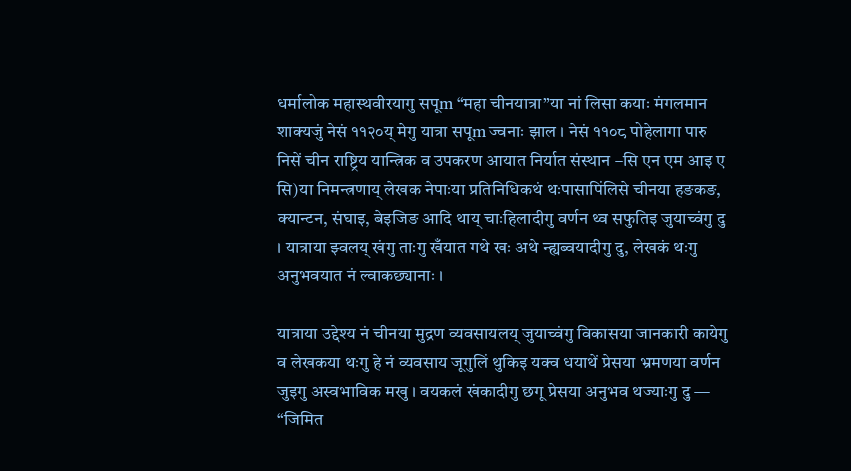धर्मालोक महास्थवीरयागु सपूm “महा चीनयात्रा”या नां लिसा कयाः मंगलमान शाक्यजुं नेसं ११२०य् मेगु यात्रा सपूm ज्वनाः झाल । नेसं ११०८ पोहेलागा पारु निसें चीन राष्ट्रिय यान्त्रिक व उपकरण आयात निर्यात संस्थान –सि एन एम आइ ए सि)या निमन्त्रणाय् लेखक नेपाःया प्रतिनिधिकथं थःपासापिंलिसे चीनया हङकङ, क्यान्टन, संघाइ, बेइजिङ आदि थाय् चाःहिलादीगु वर्णन थ्व सफुतिइ जुयाच्वंगु दु । यात्राया झ्वलय् खंगु ताःगु खँयात गथे खः अथे न्ह्यब्वयादीगु दु, लेखकं थःगु अनुभवयात नं ल्वाकछ्यानाः ।

यात्राया उद्देश्य नं चीनया मुद्रण व्यवसायलय् जुयाच्वंगु विकासया जानकारी कायेगु व लेखकया थःगु हे नं व्यवसाय जूगुलिं थुकिइ यक्व धयाथें प्रेसया भ्रमणया वर्णन जुइगु अस्वभाविक मखु । वयकलं खंकादीगु छगू प्रेसया अनुभव थज्याःगु दु — “जिमित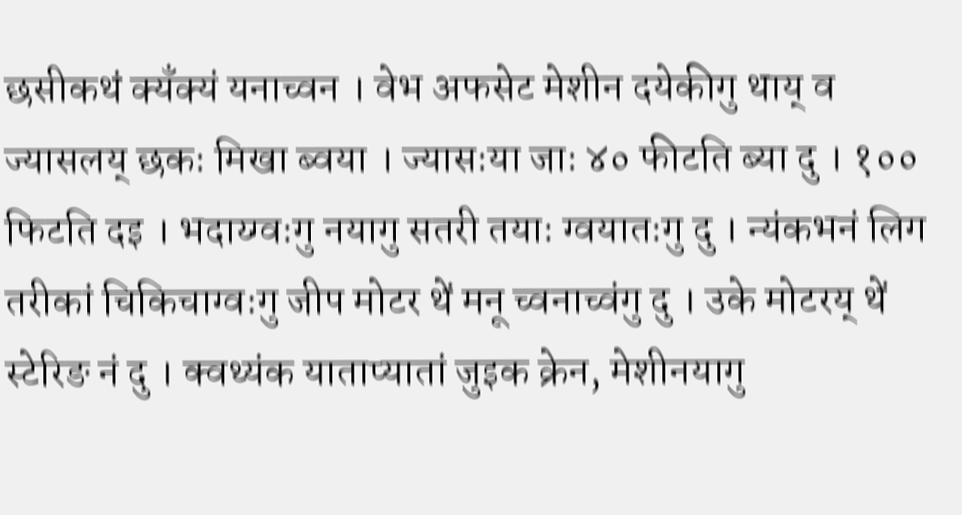छसीकथं क्यँक्यं यनाच्वन । वेभ अफसेट मेशीन दयेकीगु थाय् व ज्यासलय् छकः मिखा ब्वया । ज्यासःया जाः ४० फीटति ब्या दु । १०० फिटति दइ । भदाय्ग्वःगु नयागु सतरी तयाः ग्वयातःगु दु । न्यंकभनं लिग तरीकां चिकिचाग्वःगु जीप मोटर थें मनू च्वनाच्वंगु दु । उके मोटरय् थें स्टेरिङ नं दु । क्वथ्यंक याताप्यातां जुइक क्रेन, मेशीनयागु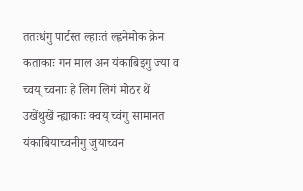ततःधंगु पार्टस्त ल्हाःतं ल्ह्वनेमोक क्रेन कताकाः गन माल अन यंकाबिइगु ज्या व च्वय् च्वनाः हे लिग लिगं मोठर थें उखेंथुखें न्ह्याकाः क्वय् च्वंगु सामानत यंकाबियाच्वनीगु जुयाच्वन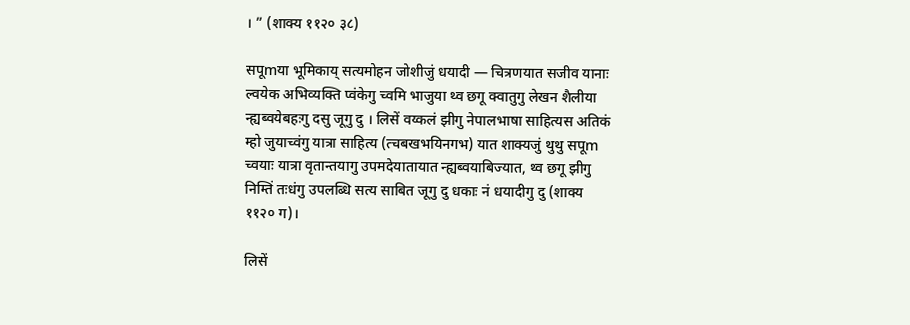। ” (शाक्य ११२० ३८)

सपूmया भूमिकाय् सत्यमोहन जोशीजुं धयादी — चित्रणयात सजीव यानाः ल्वयेक अभिव्यक्ति प्वंकेगु च्वमि भाजुया थ्व छगू क्वातुगु लेखन शैलीया न्ह्यब्वयेबहःगु दसु जूगु दु । लिसें वय्कलं झीगु नेपालभाषा साहित्यस अतिकं म्हो जुयाच्वंगु यात्रा साहित्य (त्चबखभयिनगभ) यात शाक्यजुं थुथु सपूm च्वयाः यात्रा वृतान्तयागु उपमदेयातायात न्ह्यब्वयाबिज्यात, थ्व छगू झीगु निम्तिं तःधंगु उपलब्धि सत्य साबित जूगु दु धकाः नं धयादीगु दु (शाक्य ११२० ग)।

लिसें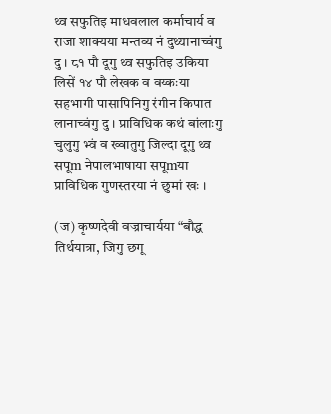थ्व सफुतिइ माधवलाल कर्माचार्य व राजा शाक्यया मन्तव्य नं दुथ्यानाच्वंगु दु । ८१ पौ दूगु थ्व सफुतिइ उकिया लिसें १४ पौ लेखक व वय्कःया सहभागी पासापिनिगु रंगीन किपात लानाच्वंगु दु । प्राविधिक कथं बांलाःगु चुलुगु भ्वं व ख्वातुगु जिल्दा दूगु थ्व सपूm नेपालभाषाया सपूmया प्राविधिक गुणस्तरया नं छुमां खः ।

(ज) कृष्णदेवी वज्राचार्यया “बौद्ध तिर्थयात्रा, जिगु छगू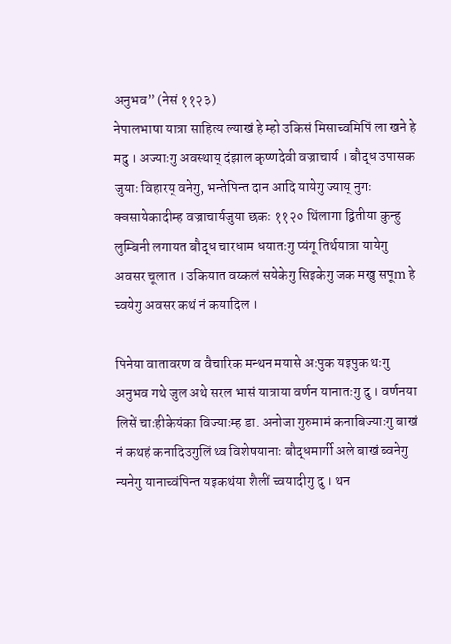अनुभव” (नेसं ११२३)
नेपालभाषा यात्रा साहित्य ल्याखं हे म्हो उकिसं मिसाच्वमिपिं ला खने हे मदु । अज्याःगु अवस्थाय् दंझाल कृष्णदेवी वज्राचार्य । बौद्ध उपासक जुयाः विहारय् वनेगु, भन्तेपिन्त दान आदि यायेगु ज्याय् नुगः क्वसायेकादीम्ह वज्राचार्यजुया छकः ११२० थिंलागा द्वितीया कुन्हु लुम्बिनी लगायत बौद्ध चारधाम धयातःगु प्यंगू तिर्थयात्रा यायेगु अवसर चूलात । उकियात वय्कलं सयेकेगु सिइकेगु जक मखु सपूm हे च्वयेगु अवसर कथं नं कयादिल ।

पिनेया वातावरण व वैचारिक मन्थन मयासे अःपुक यइपुक थःगु अनुभव गथे जुल अथे सरल भासं यात्राया वर्णन यानातःगु दु । वर्णनया लिसें चाःहीकेयंका विज्याःम्ह डा. अनोजा गुरुमामं कनाबिज्याःगु बाखं नं कथहं कनादिउगुलिं थ्व विशेषयानाः बौद्धमार्गी अले बाखं ब्वनेगु न्यनेगु यानाच्वंपिन्त यइकथंया शैलीं च्वयादीगु दु । थन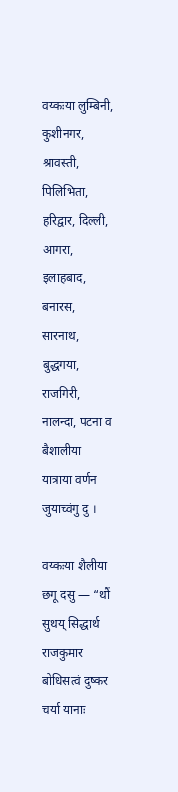वय्कःया लुम्बिनी, कुशीनगर, श्रावस्ती, पिलिभिता, हरिद्वार, दिल्ली, आगरा, इलाहबाद, बनारस, सारनाथ, बुद्धगया, राजगिरी, नालन्दा, पटना व बैशालीया यात्राया वर्णन जुयाच्वंगु दु ।

वय्कःया शैलीया छगू दसु — “थौं सुथय् सिद्धार्थ राजकुमार बोधिसत्वं दुष्कर चर्या यानाः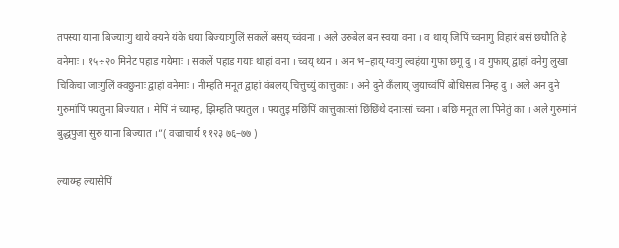तपस्या याना बिज्याःगु थाये क्यने यंके धया बिज्याःगुलिं सकलें बसय् च्वंवना । अले उरुबेल बन स्वया वना । व थाय् जिपिं च्वनागु विहारं बसं छघौति हे वनेमाः । १५÷२० मिनेट पहाड गयेमाः । सकलें पहाड गयाः थाहां वना । च्वय् थ्यन । अन भ–हाय् ग्वःगु ल्वहंया गुफा छगू दु । व गुफाय् द्वाहां वनेगु लुखा चिकिचा जाःगुलिं क्वछुनाः द्वाहां वनेमाः । नीम्हति मनूत द्वाहां वंबलय् चित्तुच्युं कात्तुकाः । अने दुने कँलाय् जुयाच्वंपिं बोधिसत्व निम्ह दु । अले अन दुने गुरुमांपिं फ्यतुना बिज्यात । मेपिं नं च्याम्ह, झिम्हति फ्यतुल । फ्यतुइ मछिंपिं कात्तुकाःसां छिंछिंथे दनाःसां च्वना । बछि मनूत ला पिनेतुं का । अले गुरुमांनं बुद्धपुजा सुरु याना बिज्यात ।”( वज्राचार्य ११२३ ७६–७७ )

ल्याय्म्ह ल्यासेपिं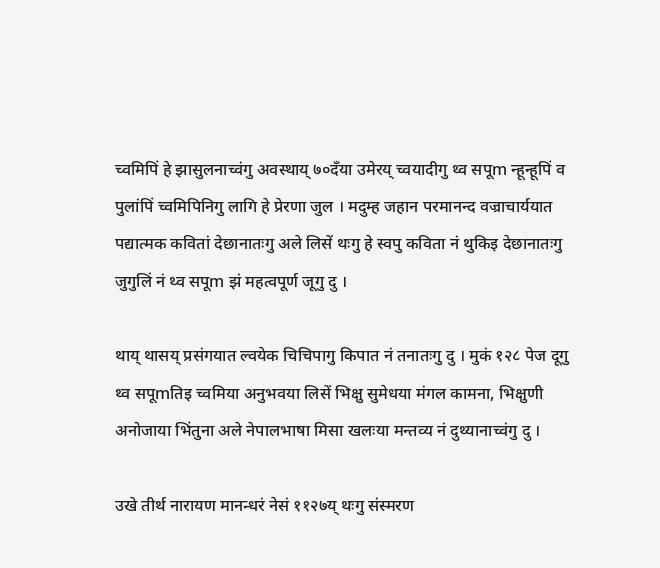च्वमिपिं हे झासुलनाच्वंगु अवस्थाय् ७०दँया उमेरय् च्वयादीगु थ्व सपूm न्हून्हूपिं व पुलांपिं च्वमिपिनिगु लागि हे प्रेरणा जुल । मदुम्ह जहान परमानन्द वज्राचार्ययात पद्यात्मक कवितां देछानातःगु अले लिसें थःगु हे स्वपु कविता नं थुकिइ देछानातःगु जुगुलिं नं थ्व सपूm झं महत्वपूर्ण जूगु दु ।

थाय् थासय् प्रसंगयात ल्वयेक चिचिपागु किपात नं तनातःगु दु । मुकं १२८ पेज दूगु थ्व सपूmतिइ च्वमिया अनुभवया लिसें भिक्षु सुमेधया मंगल कामना, भिक्षुणी अनोजाया भिंतुना अले नेपालभाषा मिसा खलःया मन्तव्य नं दुथ्यानाच्वंगु दु ।

उखे तीर्थ नारायण मानन्धरं नेसं ११२७य् थःगु संस्मरण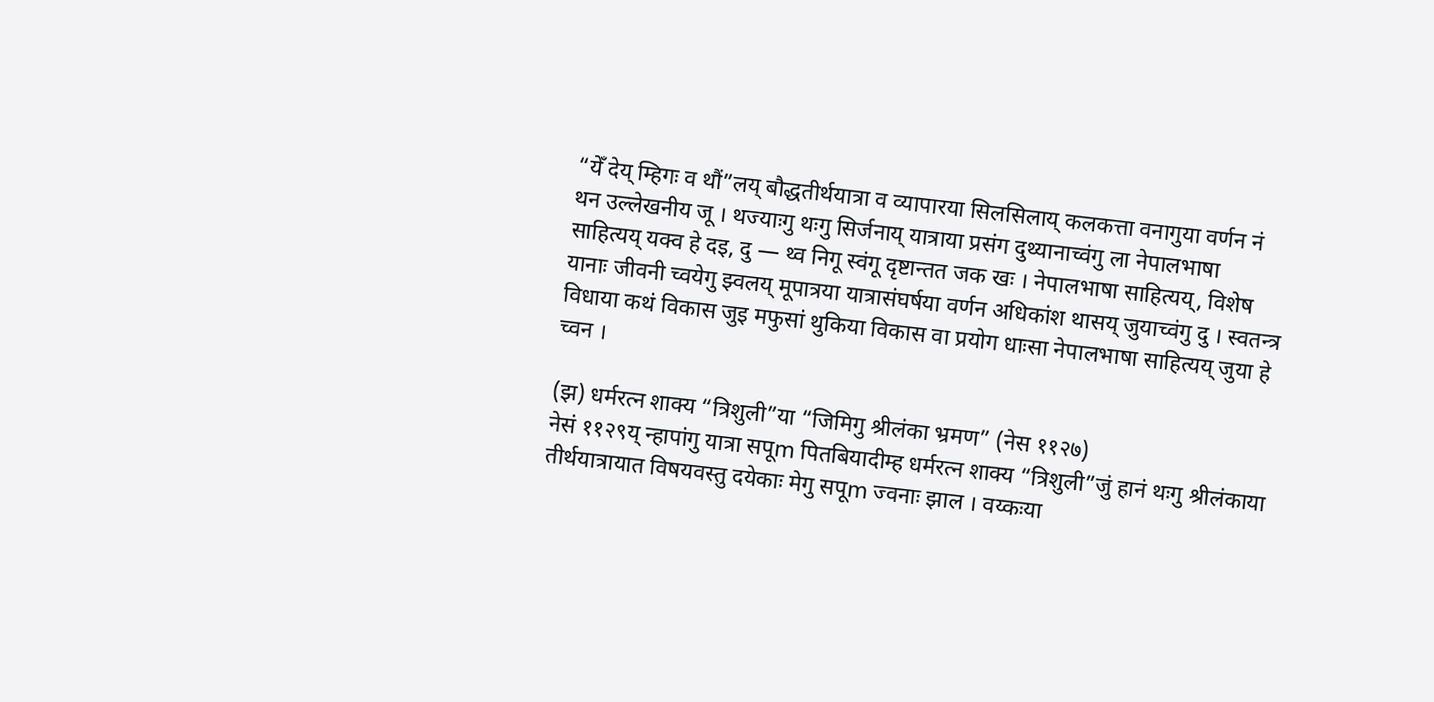“येँ देय् म्हिगः व थौं”लय् बौद्धतीर्थयात्रा व व्यापारया सिलसिलाय् कलकत्ता वनागुया वर्णन नं थन उल्लेखनीय जू । थज्याःगु थःगु सिर्जनाय् यात्राया प्रसंग दुथ्यानाच्वंगु ला नेपालभाषा साहित्यय् यक्व हे दइ, दु — थ्व निगू स्वंगू दृष्टान्तत जक खः । नेपालभाषा साहित्यय्, विशेष यानाः जीवनी च्वयेगु झ्वलय् मूपात्रया यात्रासंघर्षया वर्णन अधिकांश थासय् जुयाच्वंगु दु । स्वतन्त्र विधाया कथं विकास जुइ मफुसां थुकिया विकास वा प्रयोग धाःसा नेपालभाषा साहित्यय् जुया हे च्वन ।

(झ) धर्मरत्न शाक्य “त्रिशुली”या “जिमिगु श्रीलंका भ्रमण” (नेस ११२७)
नेसं ११२९य् न्हापांगु यात्रा सपूm पितबियादीम्ह धर्मरत्न शाक्य “त्रिशुली”जुं हानं थःगु श्रीलंकाया तीर्थयात्रायात विषयवस्तु दयेकाः मेगु सपूm ज्वनाः झाल । वय्कःया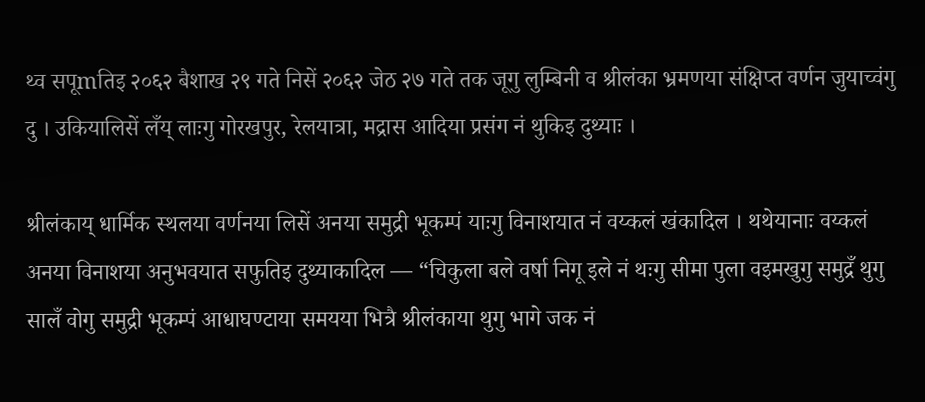थ्व सपूmतिइ २०६२ बैशाख २९ गते निसें २०६२ जेठ २७ गते तक जूगु लुम्बिनी व श्रीलंका भ्रमणया संक्षिप्त वर्णन जुयाच्वंगु दु । उकियालिसें लँय् लाःगु गोरखपुर, रेलयात्रा, मद्रास आदिया प्रसंग नं थुकिइ दुथ्याः ।

श्रीलंकाय् धार्मिक स्थलया वर्णनया लिसें अनया समुद्री भूकम्पं याःगु विनाशयात नं वय्कलं खंकादिल । थथेयानाः वय्कलं अनया विनाशया अनुभवयात सफुतिइ दुथ्याकादिल — “चिकुला बले वर्षा निगू इले नं थःगु सीमा पुला वइमखुगु समुद्रँ थुगु सालँ वोगु समुद्री भूकम्पं आधाघण्टाया समयया भित्रै श्रीलंकाया थुगु भागे जक नं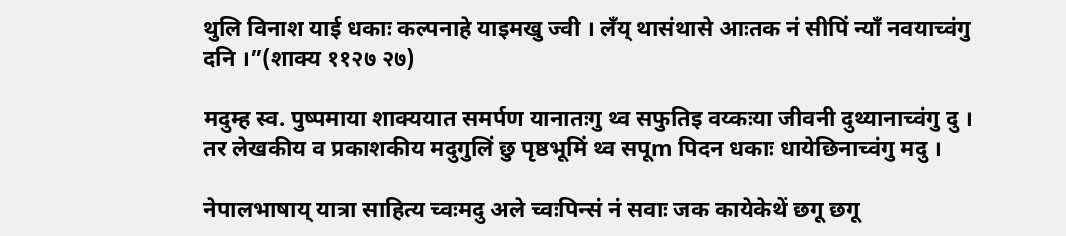थुलि विनाश याई धकाः कल्पनाहे याइमखु ज्वी । लँय् थासंथासे आःतक नं सीपिं न्याँ नवयाच्वंगु दनि ।”(शाक्य ११२७ २७)

मदुम्ह स्व. पुष्पमाया शाक्ययात समर्पण यानातःगु थ्व सफुतिइ वय्कःया जीवनी दुथ्यानाच्वंगु दु । तर लेखकीय व प्रकाशकीय मदुगुलिं छु पृष्ठभूमिं थ्व सपूm पिदन धकाः धायेछिनाच्वंगु मदु ।

नेपालभाषाय् यात्रा साहित्य च्वःमदु अले च्वःपिन्सं नं सवाः जक कायेकेथें छगू छगू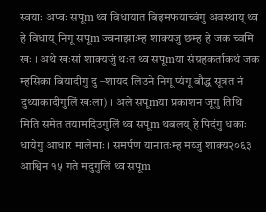स्वयाः अप्वः सपूm थ्व विधायात बिइमफयाच्वंगु अवस्थाय् थ्व हे विधाय् निगू सपूm ज्वनाझाःम्ह शाक्यजु छम्ह हे जक च्वमि खः । अथे खःसां शाक्यजुं थःत थ्व सपूmया संग्रहकर्ताकथं जक म्हसिका बियादीगु दु –शायद लिउने निगू प्यंगू बौद्ध सूत्रत नं दुथ्याकादीगुलिं खःला) । अले सपूmया प्रकाशन जूगु तिथि मिति समेत तयामदिउगुलिं थ्व सपूm थबलय् हे पिदंगु धकाः धायेगु आधार मालेमाः । समर्पण यानातःम्ह मय्जु शाक्य२०६३ आश्विन १५ गते मदुगुलिं थ्व सपूm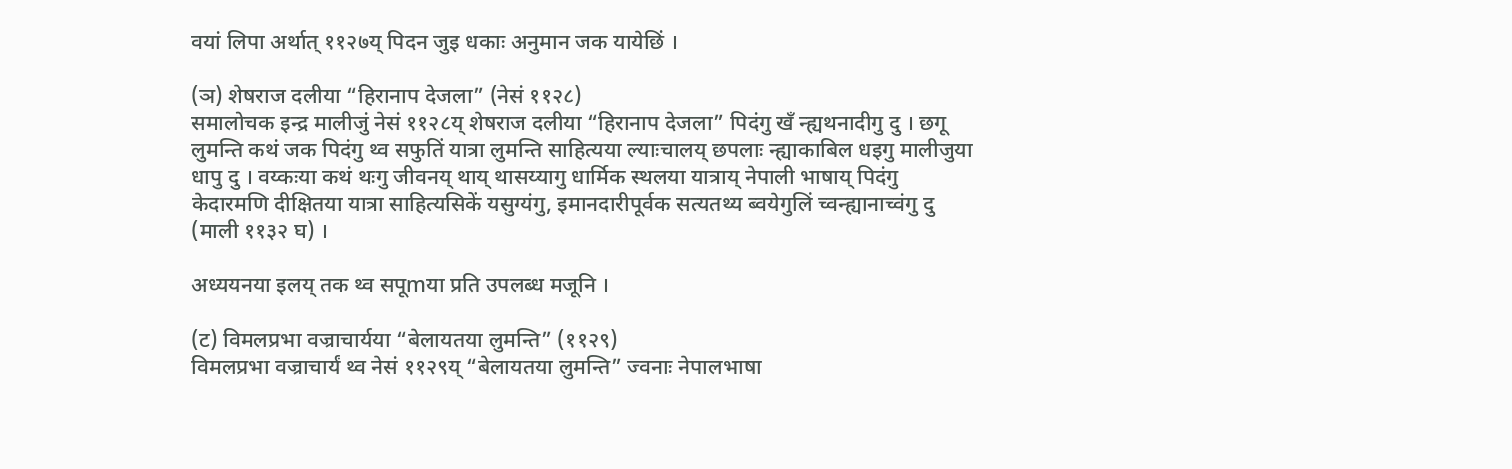वयां लिपा अर्थात् ११२७य् पिदन जुइ धकाः अनुमान जक यायेछिं ।

(ञ) शेषराज दलीया “हिरानाप देजला” (नेसं ११२८)
समालोचक इन्द्र मालीजुं नेसं ११२८य् शेषराज दलीया “हिरानाप देजला” पिदंगु खँ न्ह्यथनादीगु दु । छगू लुमन्ति कथं जक पिदंगु थ्व सफुतिं यात्रा लुमन्ति साहित्यया ल्याःचालय् छपलाः न्ह्याकाबिल धइगु मालीजुया धापु दु । वय्कःया कथं थःगु जीवनय् थाय् थासय्यागु धार्मिक स्थलया यात्राय् नेपाली भाषाय् पिदंगु केदारमणि दीक्षितया यात्रा साहित्यसिकें यसुग्यंगु, इमानदारीपूर्वक सत्यतथ्य ब्वयेगुलिं च्वन्ह्यानाच्वंगु दु (माली ११३२ घ) ।

अध्ययनया इलय् तक थ्व सपूmया प्रति उपलब्ध मजूनि ।

(ट) विमलप्रभा वज्राचार्यया “बेलायतया लुमन्ति” (११२९)
विमलप्रभा वज्राचार्यं थ्व नेसं ११२९य् “बेलायतया लुमन्ति” ज्वनाः नेपालभाषा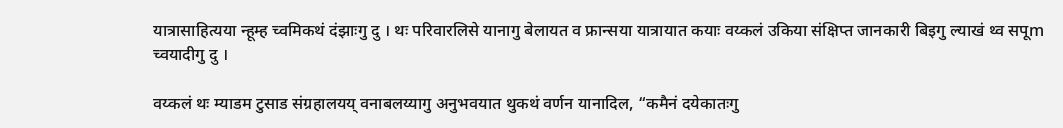यात्रासाहित्यया न्हूम्ह च्वमिकथं दंझाःगु दु । थः परिवारलिसे यानागु बेलायत व फ्रान्सया यात्रायात कयाः वय्कलं उकिया संक्षिप्त जानकारी बिइगु ल्याखं थ्व सपूm च्वयादीगु दु ।

वय्कलं थः म्याडम टुसाड संग्रहालयय् वनाबलय्यागु अनुभवयात थुकथं वर्णन यानादिल, “कमैनं दयेकातःगु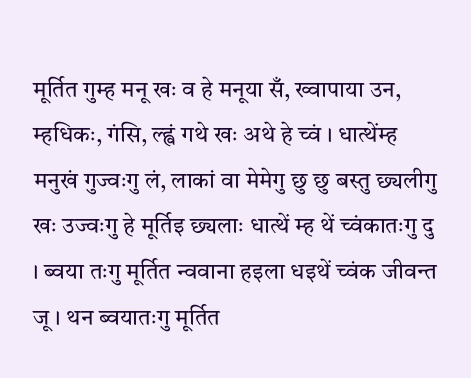मूर्तित गुम्ह मनू खः व हे मनूया सँ, ख्वापाया उन, म्हधिकः, गंसि, ल्ह्वं गथे खः अथे हे च्वं । धात्थेंम्ह मनुखं गुज्वःगु लं, लाकां वा मेमेगु छु छु बस्तु छ्यलीगु खः उज्वःगु हे मूर्तिइ छ्यलाः धात्थें म्ह थें च्वंकातःगु दु । ब्वया तःगु मूर्तित न्ववाना हइला धइथें च्वंक जीवन्त जू । थन ब्वयातःगु मूर्तित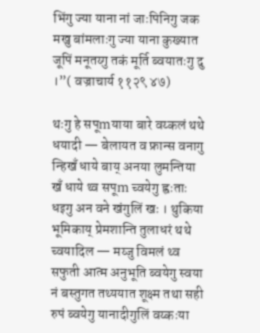भिंगु ज्या याना नां जाःपिनिगु जक मखु बांमलाःगु ज्या याना कुख्यात जूपिं मनूतय्गु तकं मूर्ति ब्वयातःगु दु ।”( वज्राचार्य ११२९ ४७)

थःगु हे सपूmयाया बारे वय्कलं थथे धयादी — बेलायत व फ्रान्स वनागु न्हिखँ धाये बाय् अनया लुमन्तिया खँ धाये थ्व सपूm च्वयेगु ह्वःताः धइगु अन वने खंगुलिं खः । थुकिया भूमिकाय् प्रेमशान्ति तुलाधरं थथे च्वयादिल — मय्जु विमलं थ्व सफुती आत्म अनुभूति ब्वयेगु स्वया नं बस्तुगत तथ्ययात शूक्ष्म तथा सही रुपं ब्वयेगु यानादीगुलिं वय्कःया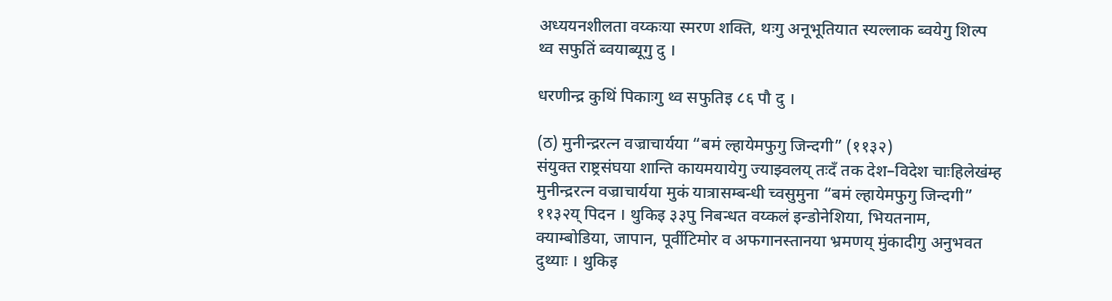अध्ययनशीलता वय्कःया स्मरण शक्ति, थःगु अनूभूतियात स्यल्लाक ब्वयेगु शिल्प थ्व सफुतिं ब्वयाब्यूगु दु ।

धरणीन्द्र कुथिं पिकाःगु थ्व सफुतिइ ८६ पौ दु ।

(ठ) मुनीन्द्ररत्न वज्राचार्यया “बमं ल्हायेमफुगु जिन्दगी” (११३२)
संयुक्त राष्ट्रसंघया शान्ति कायमयायेगु ज्याझ्वलय् तःदँ तक देश–विदेश चाःहिलेखंम्ह मुनीन्द्ररत्न वज्राचार्यया मुकं यात्रासम्बन्धी च्वसुमुना “बमं ल्हायेमफुगु जिन्दगी” ११३२य् पिदन । थुकिइ ३३पु निबन्धत वय्कलं इन्डोनेशिया, भियतनाम, क्याम्बोडिया, जापान, पूर्वीटिमोर व अफगानस्तानया भ्रमणय् मुंकादीगु अनुभवत दुथ्याः । थुकिइ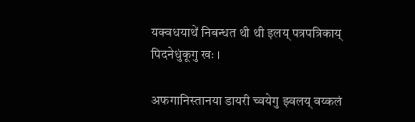यक्वधयाथें निबन्धत थी थी इलय् पत्रपत्रिकाय् पिदनेधुंकूगु खः ।

अफगानिस्तानया डायरी च्वयेगु झ्वलय् वय्कलं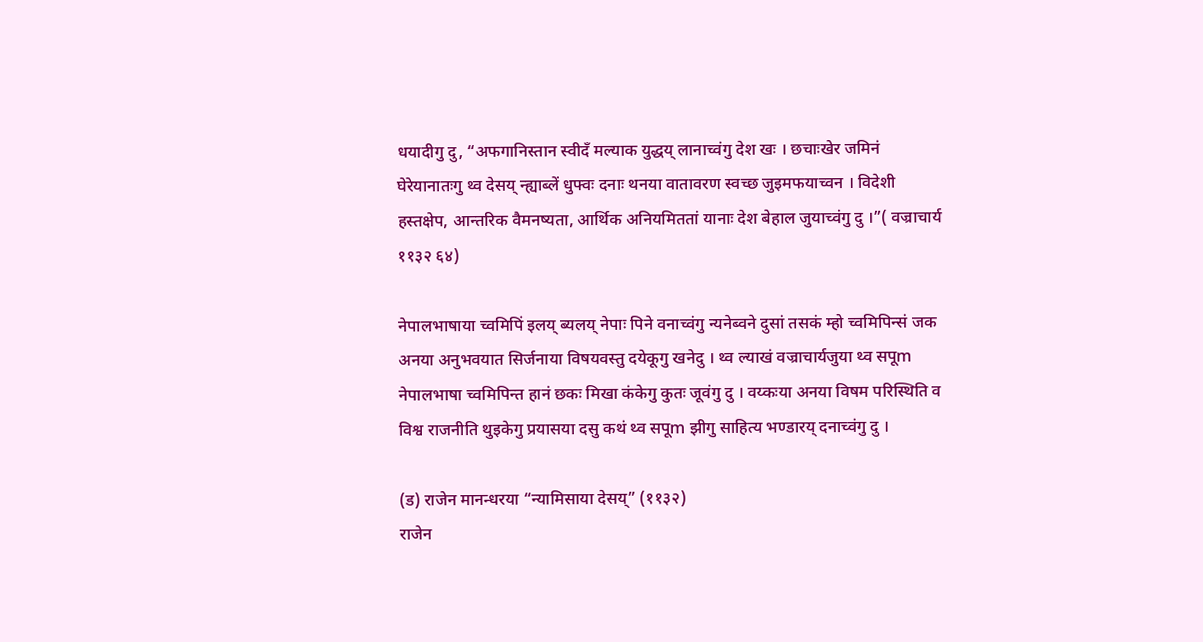धयादीगु दु, “अफगानिस्तान स्वीदँ मल्याक युद्धय् लानाच्वंगु देश खः । छचाःखेर जमिनं घेरेयानातःगु थ्व देसय् न्ह्याब्लें धुफ्वः दनाः थनया वातावरण स्वच्छ जुइमफयाच्वन । विदेशी हस्तक्षेप, आन्तरिक वैमनष्यता, आर्थिक अनियमिततां यानाः देश बेहाल जुयाच्वंगु दु ।”( वज्राचार्य ११३२ ६४)

नेपालभाषाया च्वमिपिं इलय् ब्यलय् नेपाः पिने वनाच्वंगु न्यनेब्वने दुसां तसकं म्हो च्वमिपिन्सं जक अनया अनुभवयात सिर्जनाया विषयवस्तु दयेकूगु खनेदु । थ्व ल्याखं वज्राचार्यजुया थ्व सपूm नेपालभाषा च्वमिपिन्त हानं छकः मिखा कंकेगु कुतः जूवंगु दु । वय्कःया अनया विषम परिस्थिति व विश्व राजनीति थुइकेगु प्रयासया दसु कथं थ्व सपूm झीगु साहित्य भण्डारय् दनाच्वंगु दु ।

(ड) राजेन मानन्धरया “न्यामिसाया देसय्” (११३२)
राजेन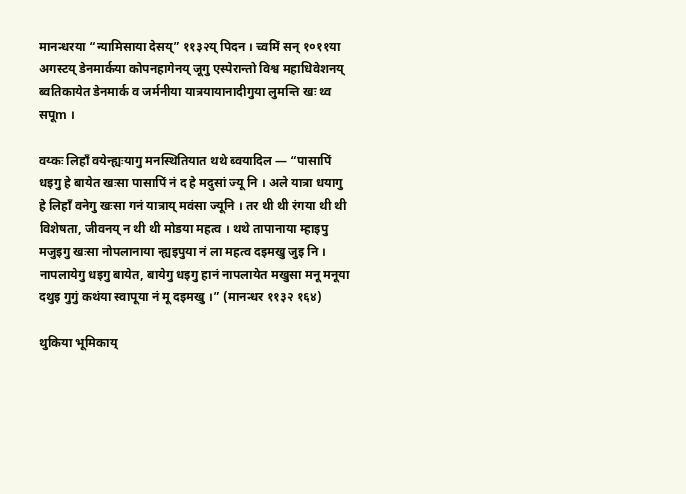मानन्धरया “न्यामिसाया देसय्” ११३२य् पिदन । च्वमिं सन् १०११या अगस्टय् डेनमार्कया कोपनहागेनय् जूगु एस्पेरान्तो विश्व महाधिवेशनय् ब्वतिकायेत डेनमार्क व जर्मनीया यात्रयायानादीगुया लुमन्ति खः थ्व सपूm ।

वय्कः लिहाँ वयेन्ह्यःयागु मनस्थितियात थथे ब्वयादिल — “पासापिं धइगु हे बायेत खःसा पासापिं नं द हे मदुसां ज्यू नि । अले यात्रा धयागु हे लिहाँ वनेगु खःसा गनं यात्राय् मवंसा ज्यूनि । तर थी थी रंगया थी थी विशेषता, जीवनय् न थी थी मोडया महत्व । थथे तापानाया म्हाइपु मजुइगु खःसा नोपलानाया न्ह्यइपुया नं ला महत्व दइमखु जुइ नि । नापलायेगु धइगु बायेत, बायेगु धइगु हानं नापलायेत मखुसा मनू मनूया दथुइ गुगुं कथंया स्वापूया नं मू दइमखु ।” (मानन्धर ११३२ १६४)

थुकिया भूमिकाय्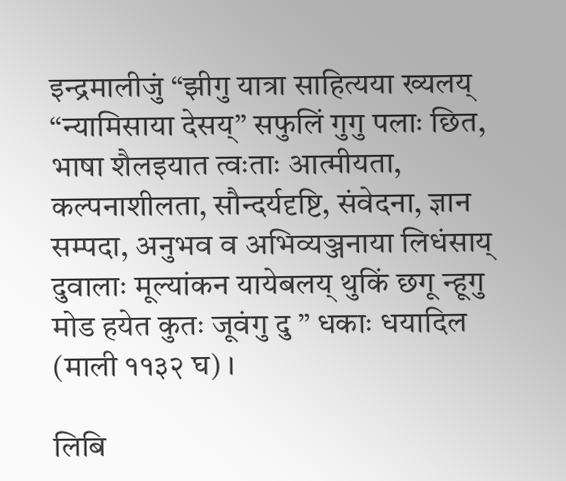इन्द्रमालीजुं “झीगु यात्रा साहित्यया ख्यलय् “न्यामिसाया देसय्” सफुलिं गुगु पलाः छित, भाषा शैलइयात त्वःताः आत्मीयता, कल्पनाशीलता, सौन्दर्यदृष्टि, संवेदना, ज्ञान सम्पदा, अनुभव व अभिव्यञ्जनाया लिधंसाय् दुवालाः मूल्यांकन यायेबलय् थुकिं छगू न्हूगु मोड हयेत कुतः जूवंगु दु ” धकाः धयादिल (माली ११३२ घ) ।

लिबि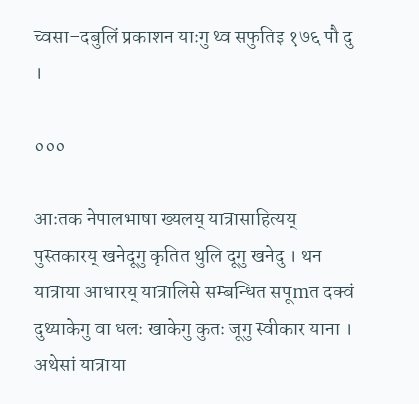च्वसा–दबुलिं प्रकाशन याःगु थ्व सफुतिइ १७६ पौ दु ।

०००

आःतक नेपालभाषा ख्यलय् यात्रासाहित्यय् पुस्तकारय् खनेदूगु कृतित थुलि दूगु खनेदु । थन यात्राया आधारय् यात्रालिसे सम्बन्धित सपूmत दक्वं दुथ्याकेगु वा धलः खाकेगु कुतः जूगु स्वीकार याना । अथेसां यात्राया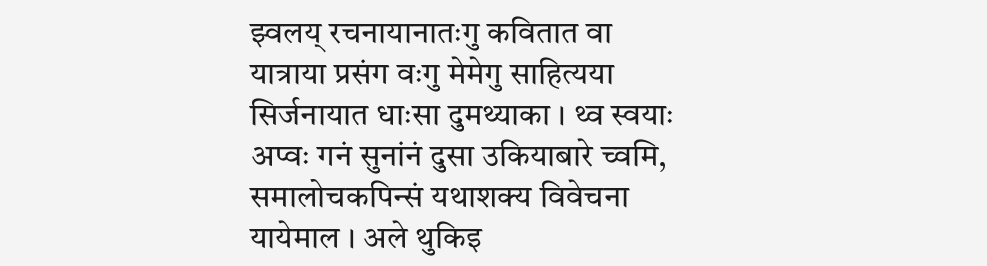झ्वलय् रचनायानातःगु कवितात वा यात्राया प्रसंग वःगु मेमेगु साहित्यया सिर्जनायात धाःसा दुमथ्याका । थ्व स्वयाः अप्वः गनं सुनांनं दुसा उकियाबारे च्वमि, समालोचकपिन्सं यथाशक्य विवेचना यायेमाल । अले थुकिइ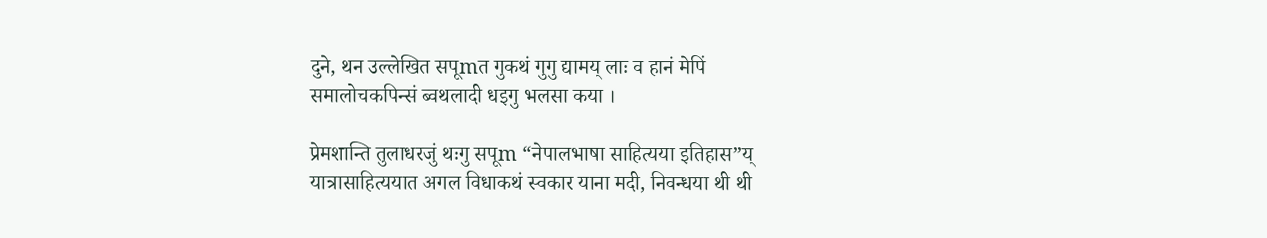दुने, थन उल्लेखित सपूmत गुकथं गुगु द्यामय् लाः व हानं मेपिं समालोचकपिन्सं ब्वथलादी धइगु भलसा कया ।

प्रेमशान्ति तुलाधरजुं थःगु सपूm “नेपालभाषा साहित्यया इतिहास”य् यात्रासाहित्ययात अगल विधाकथं स्वकार याना मदी, निवन्धया थी थी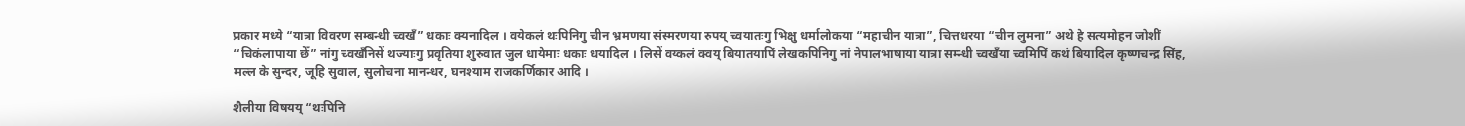प्रकार मध्ये “यात्रा विवरण सम्बन्धी च्वखँ” धकाः क्यनादिल । वयेकलं थःपिनिगु चीन भ्रमणया संस्मरणया रुपय् च्वयातःगु भिक्षु धर्मालोकया “महाचीन यात्रा”, चित्तधरया “चीन लुमना” अथे हे सत्यमोहन जोशीं “चिकंलापाया छेँ” नांगु च्वखँनिसें थज्याःगु प्रवृतिया शुरुवात जुल धायेमाः धकाः धयादिल । लिसें वय्कलं क्वय् बियातयापिं लेखकपिनिगु नां नेपालभाषाया यात्रा सम्न्धी च्वखँया च्वमिपिं कथं बियादिल कृष्णचन्द्र सिंह, मल्ल के सुन्दर, जूहि सुवाल, सुलोचना मानन्धर, घनश्याम राजकर्णिकार आदि ।

शैलीया विषयय् “थःपिनि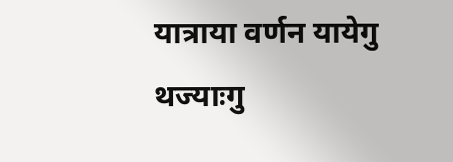यात्राया वर्णन यायेगु थज्याःगु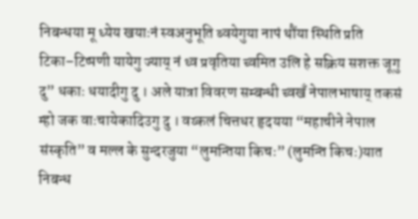निबन्धया मू ध्येय खयाःनं स्वअनुभूति ब्वयेगुया नापं थौंया स्थिति प्रति टिका–टिप्पणी यायेगु ज्याय् नं थ्व प्रवृतिया च्वमित उलि हे सक्रिय सशक्त जूगु दु” धकाः धयादीगु दु । अले यात्रा विवरण सम्बन्धी च्वखँ नेपालभाषाय् तकसं म्हो जक वाःचायेकादिउगु दु । वय्कलं चित्तधर हृदयया “महाचीने नेपाल संस्कृति” व मल्ल के सुन्दरजुया “लुमन्तिया किचः” (लुमन्ति किचः)यात निबन्ध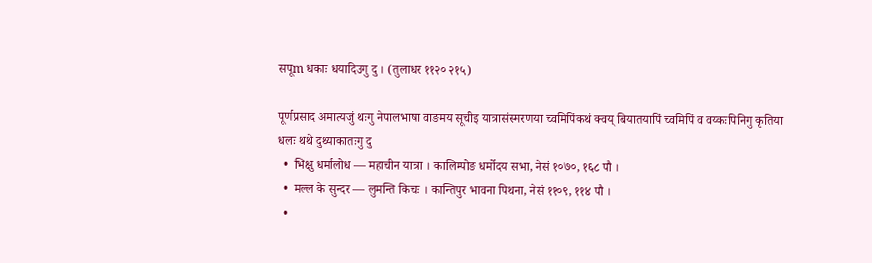सपूm धकाः धयादिउगु दु । (तुलाधर ११२० २१५)

पूर्णप्रसाद अमात्यजुं थःगु नेपालभाषा वाङमय सूचीइ यात्रासंस्मरणया च्वमिपिंकथं क्वय् बियातयापिं च्वमिपिं व वय्कःपिनिगु कृतिया धलः थथे दुथ्याकातःगु दु
  •  भिक्षु धर्मालोध — महाचीन यात्रा । कालिम्पोङ धर्मोदय सभा, नेसं १०७०, १६८ पौ ।
  •  मल्ल के सुन्दर — लुमन्ति किचः । कान्तिपुर भावना पिथना, नेसं ११०९, ११४ पौ ।
  •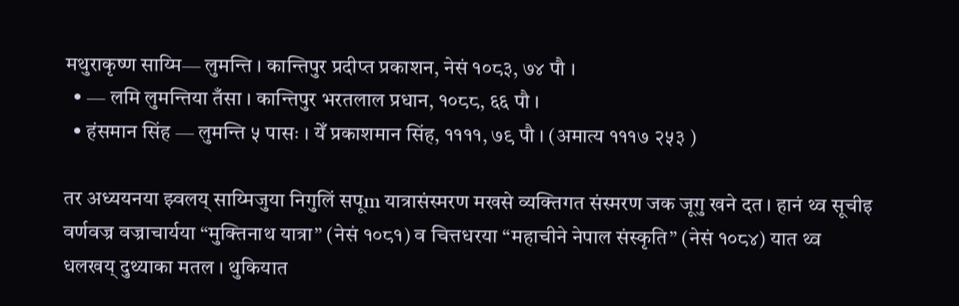मथुराकृष्ण साय्मि— लुमन्ति । कान्तिपुर प्रदीप्त प्रकाशन, नेसं १०८३, ७४ पौ ।
  • — लमि लुमन्तिया तँसा । कान्तिपुर भरतलाल प्रधान, १०८८, ६६ पौ ।
  • हंसमान सिंह — लुमन्ति ५ पासः । येँ प्रकाशमान सिंह, ११११, ७९ पौ । (अमात्य १११७ २५३ )

तर अध्ययनया झ्वलय् साय्मिजुया निगुलिं सपूm यात्रासंस्मरण मखसे व्यक्तिगत संस्मरण जक जूगु खने दत । हानं थ्व सूचीइ वर्णवज्र वज्राचार्यया “मुक्तिनाथ यात्रा” (नेसं १०८१) व चित्तधरया “महाचीने नेपाल संस्कृति” (नेसं १०८४) यात थ्व धलखय् दुथ्याका मतल । थुकियात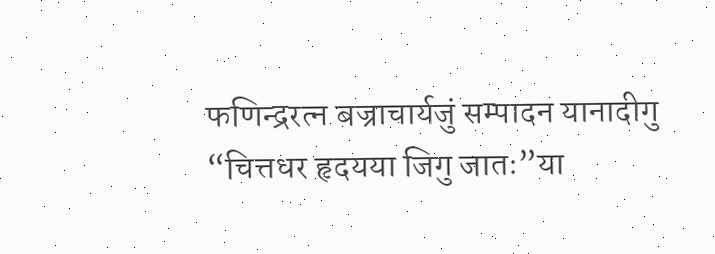फणिन्द्ररत्न बज्राचार्यजुं सम्पादन यानादीगु “चित्तधर हृदयया जिगु जातः”या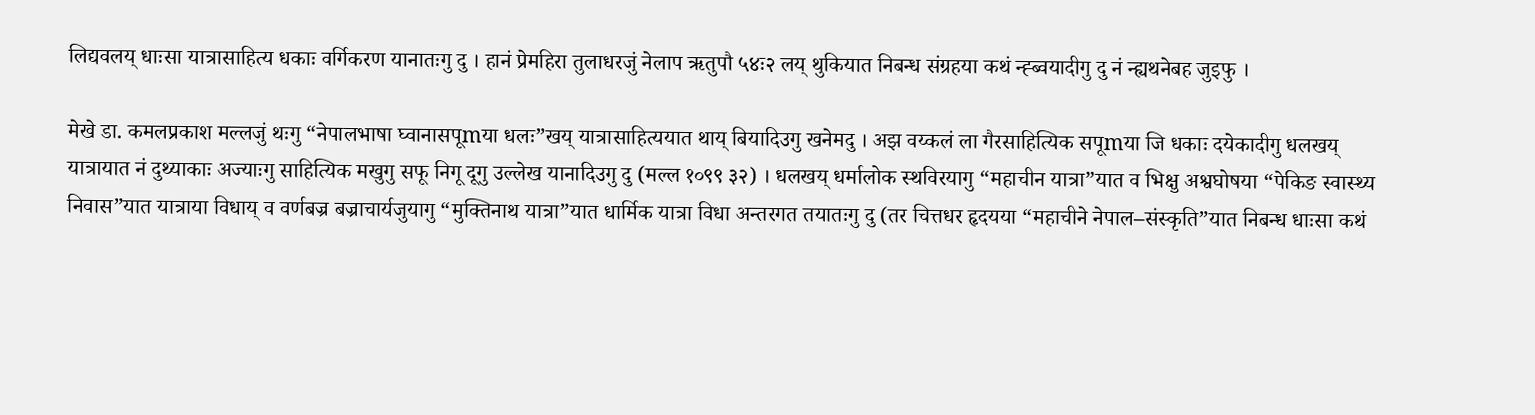लिद्यवलय् धाःसा यात्रासाहित्य धकाः वर्गिकरण यानातःगु दु । हानं प्रेमहिरा तुलाधरजुं नेलाप ऋतुपौ ५४ः२ लय् थुकियात निबन्ध संग्रहया कथं न्ह्ब्वयादीगु दु नं न्ह्यथनेबह जुइफु ।

मेखे डा. कमलप्रकाश मल्लजुं थःगु “नेपालभाषा घ्वानासपूmया धलः”खय् यात्रासाहित्ययात थाय् बियादिउगु खनेमदु । अझ वय्कलं ला गैरसाहित्यिक सपूmया जि धकाः दयेकादीगु धलखय् यात्रायात नं दुथ्याकाः अज्याःगु साहित्यिक मखुगु सफू निगू दूगु उल्लेख यानादिउगु दु (मल्ल १०९९ ३२) । धलखय् धर्मालोक स्थविरयागु “महाचीन यात्रा”यात व भिक्षु अश्वघोषया “पेकिङ स्वास्थ्य निवास”यात यात्राया विधाय् व वर्णबज्र बज्राचार्यजुयागु “मुक्तिनाथ यात्रा”यात धार्मिक यात्रा विधा अन्तरगत तयातःगु दु (तर चित्तधर हृदयया “महाचीने नेपाल–संस्कृति”यात निबन्ध धाःसा कथं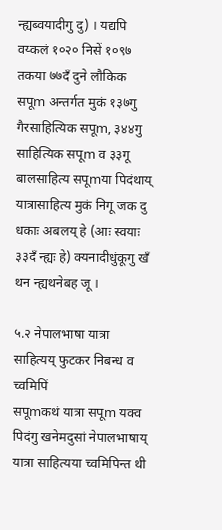न्ह्यब्वयादीगु दु) । यद्यपि वय्कलं १०२० निसें १०९७ तकया ७७दँ दुने लौकिक सपूm अन्तर्गत मुकं १३७गु गैरसाहित्यिक सपूm, ३४४गु साहित्यिक सपूm व ३३गू बालसाहित्य सपूmया पिदंथाय् यात्रासाहित्य मुकं निगू जक दु धकाः अबलय् हे (आः स्वयाः ३३दँ न्ह्यः हे) क्यनादीधुंकूगु खँ थन न्ह्यथनेबह जू ।

५.२ नेपालभाषा यात्रा साहित्यय् फुटकर निबन्ध व च्वमिपिं
सपूmकथं यात्रा सपूm यक्व पिदंगु खनेमदुसां नेपालभाषाय् यात्रा साहित्यया च्वमिपिन्त थी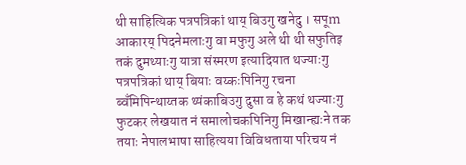थी साहित्यिक पत्रपत्रिकां थाय् बिउगु खनेदु । सपूm आकारय् पिदनेमलाःगु वा मफुगु अले थी थी सफुतिइ तकं दुमथ्याःगु यात्रा संस्मरण इत्यादियात थज्याःगु पत्रपत्रिकां थाय् बियाः वय्कःपिनिगु रचना ब्वँमिपिन्थाय्तक थ्यंकाबिउगु दुसा व हे कथं थज्याःगु फुटकर लेखयात नं समालोचकपिनिगु मिखान्ह्यःने तक तयाः नेपालभाषा साहित्यया विविधताया परिचय नं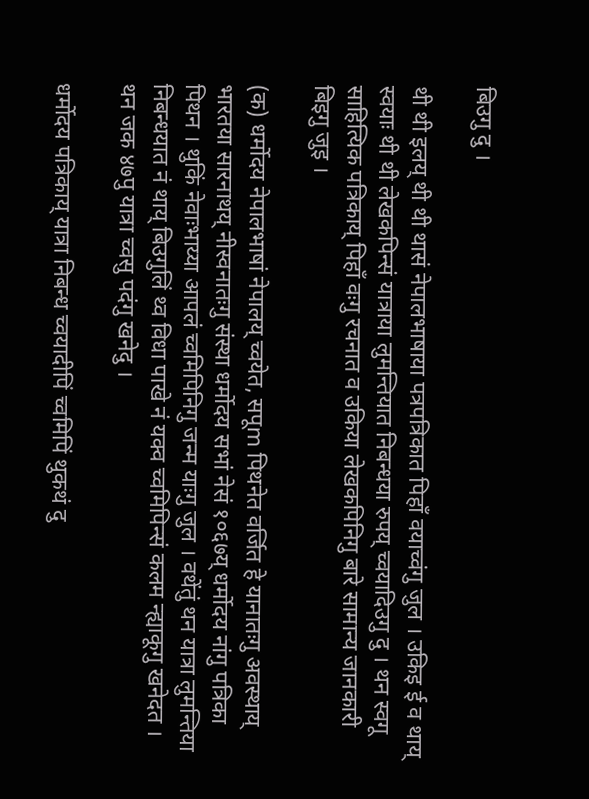बिउगु दु ।

थी थी इलय् थी थी थासं नेपालभाषाया पत्रपत्रिकात पिहाँ वयाच्वंगु जुल । उकिइ ई व थाय् स्वयाः थी थी लेखकपिन्सं यात्राया लुमन्तियात निबन्धया रुपय् च्वयादिउगु दु । थन स्वगू साहित्यिक पत्रिकाय् पिहाँ वःगु रचनात व उकिया लेखकपिनिगु बारे सामान्य जानकारी बिइगु जुइ ।

(क) धर्मोदय नेपालभाषां नेपालय् च्वयेत, सपूm पिथनेत वर्जित हे यानातःगु अवस्थाय् भारतया सारनाथय् नीस्वनातःगु संस्था धर्मोदय सभां नेसं १०६७य् धर्मोदय नांगु पत्रिका पिथन । थुकिं नेवाःभाय्या आपलं च्वमिपिनिगु जन्म याःगु जुल । वथेंतुं थन यात्रा लुमन्तिया निबन्धयात नं थाय् बिउगुलिं थ्व विधा पाखे नं यक्व च्वमिपिन्सं कलम न्ह्याकूगु खनेदत । थन जक ४७पु यात्रा च्वसु पदंगु खनेदु ।

धर्मोदय पत्रिकाय् यात्रा निबन्ध च्वयादीपिं च्वमिपिं थुकथं दु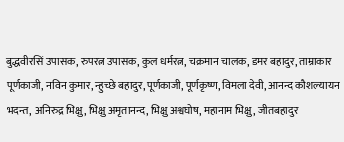बुद्धवीरसिं उपासक, रुपरत्न उपासक, कुल धर्मरत्न, चक्रमान चालक, डमर बहादुर, ताम्राकार पूर्णकाजी, नविन कुमार, न्हुच्छे बहादुर, पूर्णकाजी, पूर्णकृष्ण, विमला देवी, आनन्द कौशल्यायन भदन्त, अनिरुद्र भिक्षु, भिक्षु अमृतानन्द, भिक्षु अश्वघोष, महानाम भिक्षु, जीतबहादुर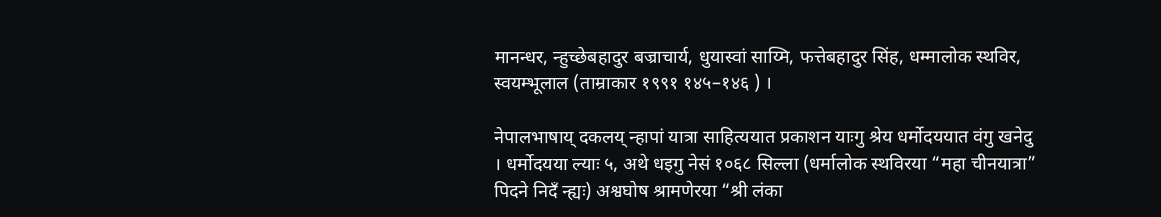मानन्धर, न्हुच्छेबहादुर बज्राचार्य, धुयास्वां साय्मि, फत्तेबहादुर सिंह, धम्मालोक स्थविर, स्वयम्भूलाल (ताम्राकार १९९१ १४५–१४६ ) ।

नेपालभाषाय् दकलय् न्हापां यात्रा साहित्ययात प्रकाशन याःगु श्रेय धर्मोदययात वंगु खनेदु । धर्मोदयया ल्याः ५, अथे धइगु नेसं १०६८ सिल्ला (धर्मालोक स्थविरया “महा चीनयात्रा” पिदने निदँ न्ह्यः) अश्वघोष श्रामणेरया “श्री लंका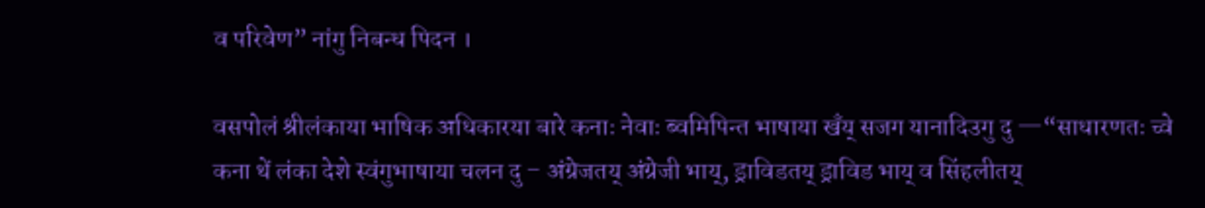व परिवेण” नांगु निबन्ध पिदन ।

वसपोलं श्रीलंकाया भाषिक अधिकारया बारे कनाः नेवाः ब्वमिपिन्त भाषाया खँय् सजग यानादिउगु दु —“साधारणतः च्वे कना थें लंका देशे स्वंगुभाषाया चलन दु – अंग्रेजतय् अंग्रेजी भाय्, ड्राविडतय् ड्राविड भाय् व सिंहलीतय्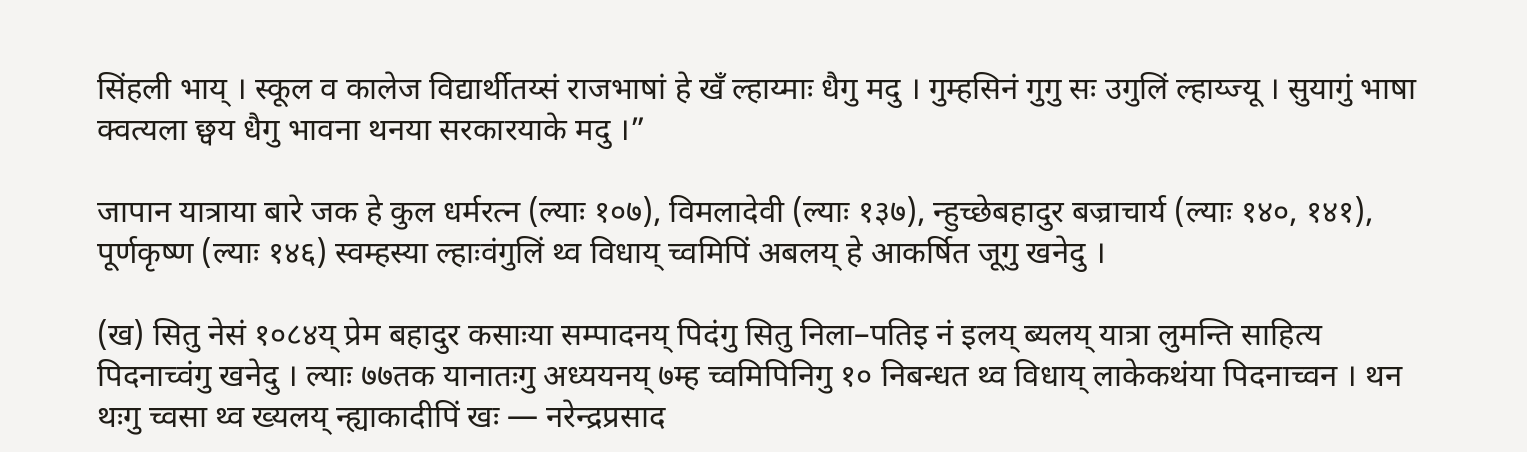सिंहली भाय् । स्कूल व कालेज विद्यार्थीतय्सं राजभाषां हे खँ ल्हाय्माः धैगु मदु । गुम्हसिनं गुगु सः उगुलिं ल्हाय्ज्यू । सुयागुं भाषा क्वत्यला छ्वय धैगु भावना थनया सरकारयाके मदु ।”

जापान यात्राया बारे जक हे कुल धर्मरत्न (ल्याः १०७), विमलादेवी (ल्याः १३७), न्हुच्छेबहादुर बज्राचार्य (ल्याः १४०, १४१), पूर्णकृष्ण (ल्याः १४६) स्वम्हस्या ल्हाःवंगुलिं थ्व विधाय् च्वमिपिं अबलय् हे आकर्षित जूगु खनेदु ।

(ख) सितु नेसं १०८४य् प्रेम बहादुर कसाःया सम्पादनय् पिदंगु सितु निला–पतिइ नं इलय् ब्यलय् यात्रा लुमन्ति साहित्य पिदनाच्वंगु खनेदु । ल्याः ७७तक यानातःगु अध्ययनय् ७म्ह च्वमिपिनिगु १० निबन्धत थ्व विधाय् लाकेकथंया पिदनाच्वन । थन थःगु च्वसा थ्व ख्यलय् न्ह्याकादीपिं खः — नरेन्द्रप्रसाद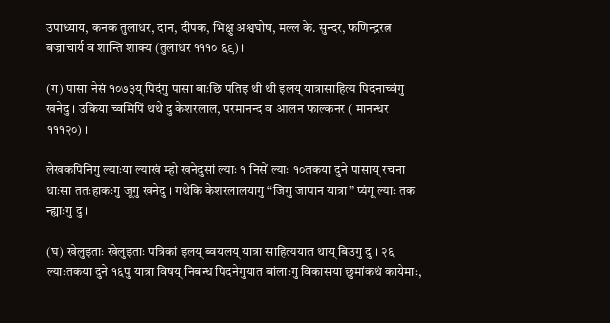उपाध्याय, कनक तुलाधर, दान, दीपक, भिक्षु अश्वघोष, मल्ल के. सुन्दर, फणिन्द्ररत्न बज्राचार्य व शान्ति शाक्य (तुलाधर १११० ६९) ।

(ग) पासा नेसं १०७३य् पिदंगु पासा बाःछि पतिइ थी थी इलय् यात्रासाहित्य पिदनाच्वंगु खनेदु । उकिया च्वमिपिं थथे दु केशरलाल, परमानन्द व आलन फाल्कनर ( मानन्धर १११२०) ।

लेखकपिनिगु ल्याःया ल्याखं म्हो खनेदुसां ल्याः १ निसें ल्याः १०तकया दुने पासाय् रचना धाःसा ततःहाकःगु जूगु खनेदु । गथेकि केशरलालयागु “जिगु जापान यात्रा” प्यंगू ल्याः तक न्ह्याःगु दु ।

(घ) खेलुइताः खेलुइताः पत्रिकां इलय् ब्वयलय् यात्रा साहित्ययात थाय् बिउगु दु । २६ ल्याःतकया दुने १६पु यात्रा विषय् निबन्ध पिदनेगुयात बांलाःगु विकासया छुमांकथं कायेमाः,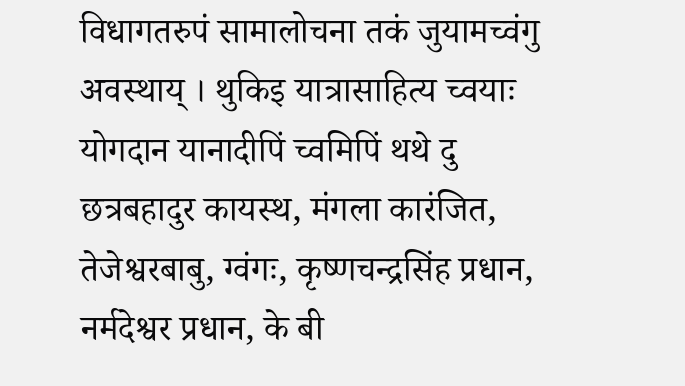विधागतरुपं सामालोचना तकं जुयामच्वंगु अवस्थाय् । थुकिइ यात्रासाहित्य च्वयाः योगदान यानादीपिं च्वमिपिं थथे दु छत्रबहादुर कायस्थ, मंगला कारंजित, तेजेश्वरबाबु, ग्वंगः, कृष्णचन्द्रसिंह प्रधान, नर्मदेश्वर प्रधान, के बी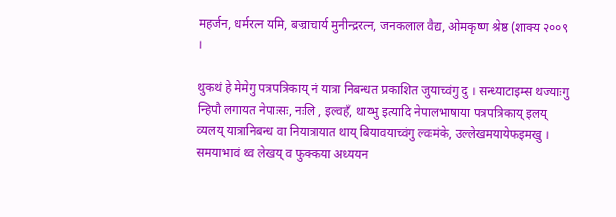महर्जन, धर्मरत्न यमि, बज्राचार्य मुनीन्द्ररत्न, जनकलाल वैद्य, ओमकृष्ण श्रेष्ठ (शाक्य २००९ ।

थुकथं हे मेमेगु पत्रपत्रिकाय् नं यात्रा निबन्धत प्रकाशित जुयाच्वंगु दु । सन्ध्याटाइम्स थज्याःगु न्हिपौ लगायत नेपाःसः, नःलि , इल्वहँ, थाय्भु इत्यादि नेपालभाषाया पत्रपत्रिकाय् इलय् व्यलय् यात्रानिबन्ध वा नियात्रायात थाय् बियावयाच्वंगु ल्वःमंके, उल्लेखमयायेफइमखु । समयाभावं थ्व लेखय् व फुक्कया अध्ययन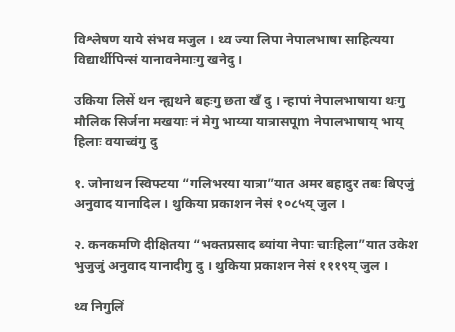विश्लेषण याये संभव मजुल । थ्व ज्या लिपा नेपालभाषा साहित्यया विद्यार्थीपिन्सं यानावनेमाःगु खनेदु ।

उकिया लिसें थन न्ह्यथने बहःगु छता खँ दु । न्हापां नेपालभाषाया थःगु मौलिक सिर्जना मखयाः नं मेगु भाय्या यात्रासपूm नेपालभाषाय् भाय् हिलाः वयाच्वंगु दु

१. जोनाथन स्विफ्टया “गलिभरया यात्रा”यात अमर बहादुर तबः बिएजुं अनुवाद यानादिल । थुकिया प्रकाशन नेसं १०८५य् जुल ।

२. कनकमणि दीक्षितया “भक्तप्रसाद ब्यांया नेपाः चाःहिला”यात उकेश भुजुजुं अनुवाद यानादीगु दु । थुकिया प्रकाशन नेसं १११९य् जुल ।

थ्व निगुलिं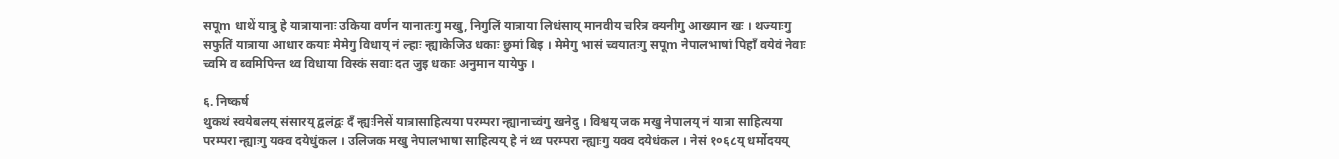सपूm धाथें यात्रु हे यात्रायानाः उकिया वर्णन यानातःगु मखु, निगुलिं यात्राया लिधंसाय् मानवीय चरित्र क्यनीगु आख्यान खः । थज्याःगु सफुतिं यात्राया आधार कयाः मेमेगु विधाय् नं ल्हाः न्ह्याकेजिउ धकाः छुमां बिइ । मेमेगु भासं च्वयातःगु सपूm नेपालभाषां पिहाँ वयेवं नेवाः च्वमि व ब्वमिपिन्त थ्व विधाया विस्कं सवाः दत जुइ धकाः अनुमान यायेफु ।

६. निष्कर्ष
थुकथं स्वयेबलय् संसारय् द्वलंद्वः दँ न्ह्यःनिसें यात्रासाहित्यया परम्परा न्ह्यानाच्वंगु खनेदु । विश्वय् जक मखु नेपालय् नं यात्रा साहित्यया परम्परा न्ह्याःगु यक्व दयेधुंकल । उलिजक मखु नेपालभाषा साहित्यय् हे नं थ्व परम्परा न्ह्याःगु यक्व दयेधंकल । नेसं १०६८य् धर्मोदयय्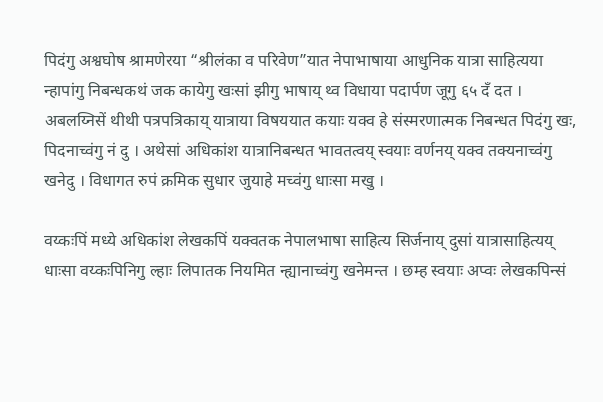पिदंगु अश्वघोष श्रामणेरया “श्रीलंका व परिवेण”यात नेपाभाषाया आधुनिक यात्रा साहित्यया न्हापांगु निबन्धकथं जक कायेगु खःसां झीगु भाषाय् थ्व विधाया पदार्पण जूगु ६५ दँ दत । अबलय्निसें थीथी पत्रपत्रिकाय् यात्राया विषययात कयाः यक्व हे संस्मरणात्मक निबन्धत पिदंगु खः, पिदनाच्वंगु नं दु । अथेसां अधिकांश यात्रानिबन्धत भावतत्वय् स्वयाः वर्णनय् यक्व तक्यनाच्वंगु खनेदु । विधागत रुपं क्रमिक सुधार जुयाहे मच्वंगु धाःसा मखु ।

वय्कःपिं मध्ये अधिकांश लेखकपिं यक्वतक नेपालभाषा साहित्य सिर्जनाय् दुसां यात्रासाहित्यय् धाःसा वय्कःपिनिगु ल्हाः लिपातक नियमित न्ह्यानाच्वंगु खनेमन्त । छम्ह स्वयाः अप्वः लेखकपिन्सं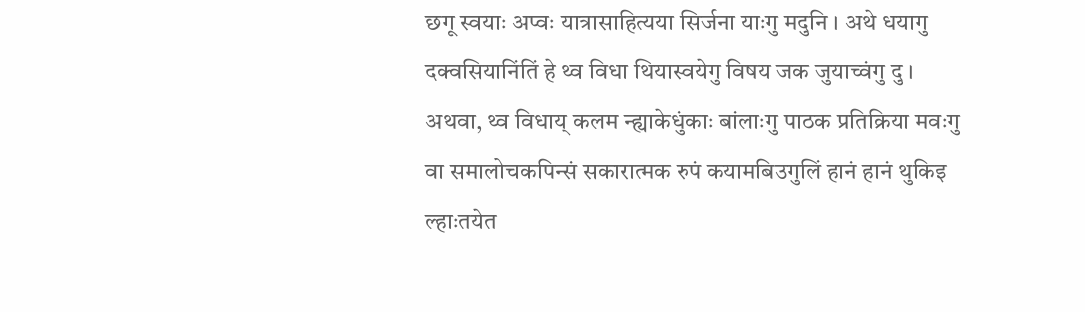छगू स्वयाः अप्वः यात्रासाहित्यया सिर्जना याःगु मदुनि । अथे धयागु दक्वसियानिंतिं हे थ्व विधा थियास्वयेगु विषय जक जुयाच्वंगु दु । अथवा, थ्व विधाय् कलम न्ह्याकेधुंकाः बांलाःगु पाठक प्रतिक्रिया मवःगु वा समालोचकपिन्सं सकारात्मक रुपं कयामबिउगुलिं हानं हानं थुकिइ ल्हाःतयेत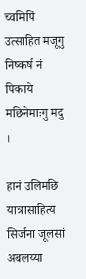च्वमिपिं उत्साहित मजूगु निष्कर्ष नं पिकाये मछिनेमाःगु मदु ।

हानं उलिमछि यात्रासाहित्य सिर्जना जूलसां अबलय्या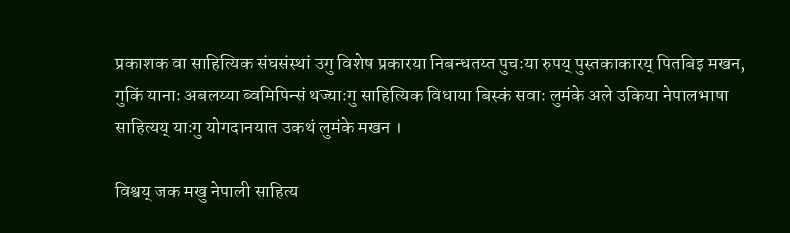प्रकाशक वा साहित्यिक संघसंस्थां उगु विशेष प्रकारया निबन्धतय्त पुचःया रुपय् पुस्तकाकारय् पितबिइ मखन, गुकिं यानाः अबलय्या ब्वमिपिन्सं थज्याःगु साहित्यिक विधाया बिस्कं सवाः लुमंके अले उकिया नेपालभाषा साहित्यय् याःगु योगदानयात उकथं लुमंके मखन ।

विश्वय् जक मखु नेपाली साहित्य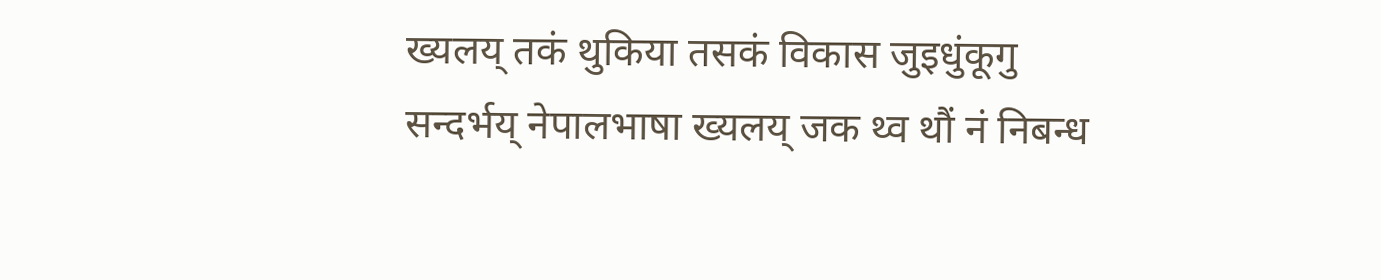ख्यलय् तकं थुकिया तसकं विकास जुइधुंकूगु सन्दर्भय् नेपालभाषा ख्यलय् जक थ्व थौं नं निबन्ध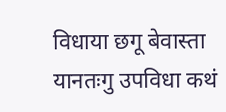विधाया छगू बेवास्ता यानतःगु उपविधा कथं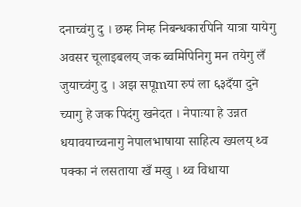दनाच्वंगु दु । छम्ह निम्ह निबन्धकारपिनि यात्रा यायेगु अवसर चूलाइबलय् जक ब्वमिपिनिगु मन तयेगु लँ जुयाच्वंगु दु । अझ सपूmया रुपं ला ६३दँया दुने च्यागु हे जक पिदंगु खनेदत । नेपाःया हे उन्नत धयावयाच्वनागु नेपालभाषाया साहित्य ख्यलय् थ्व पक्का नं लसताया खँ मखु । थ्व विधाया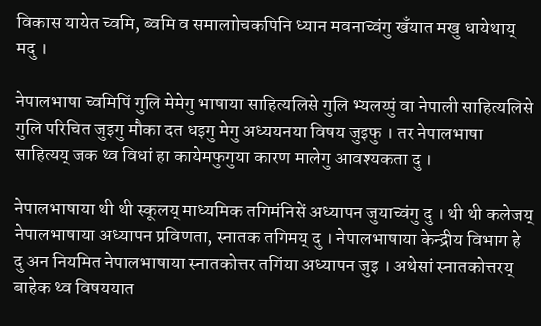विकास यायेत च्वमि, ब्वमि व समालाोचकपिनि ध्यान मवनाच्वंगु खँयात मखु धायेथाय् मदु ।

नेपालभाषा च्वमिपिं गुलि मेमेगु भाषाया साहित्यलिसे गुलि भ्यलय्पुं वा नेपाली साहित्यलिसे गुलि परिचित जुइगु मौका दत धइगु मेगु अध्ययनया विषय जुइफु । तर नेपालभाषा साहित्यय् जक थ्व विधां हा कायेमफुगुया कारण मालेगु आवश्यकता दु ।

नेपालभाषाया थी थी स्कूलय् माध्यमिक तगिमंनिसें अध्यापन जुयाच्वंगु दु । थी थी कलेजय् नेपालभाषाया अध्यापन प्रविणता, स्नातक तगिमय् दु । नेपालभाषाया केन्द्रीय विभाग हे दु अन नियमित नेपालभाषाया स्नातकोत्तर तगिंया अध्यापन जुइ । अथेसां स्नातकोत्तरय् बाहेक थ्व विषययात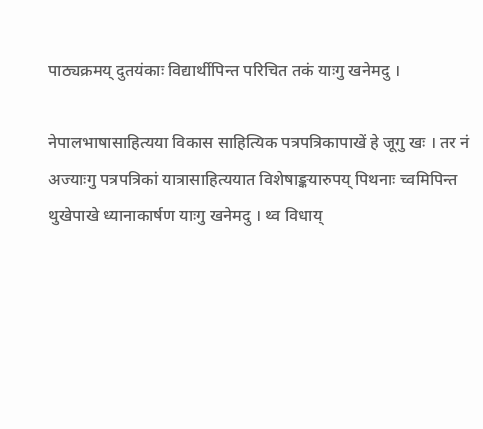पाठ्यक्रमय् दुतयंकाः विद्यार्थीपिन्त परिचित तकं याःगु खनेमदु ।

नेपालभाषासाहित्यया विकास साहित्यिक पत्रपत्रिकापाखें हे जूगु खः । तर नं अज्याःगु पत्रपत्रिकां यात्रासाहित्ययात विशेषाङ्कयारुपय् पिथनाः च्वमिपिन्त थुखेपाखे ध्यानाकार्षण याःगु खनेमदु । थ्व विधाय्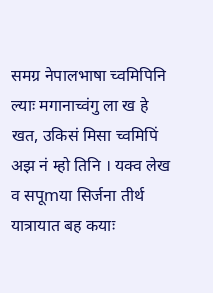समग्र नेपालभाषा च्वमिपिनि ल्याः मगानाच्वंगु ला ख हे खत, उकिसं मिसा च्वमिपिं अझ नं म्हो तिनि । यक्व लेख व सपूmया सिर्जना तीर्थ यात्रायात बह कयाः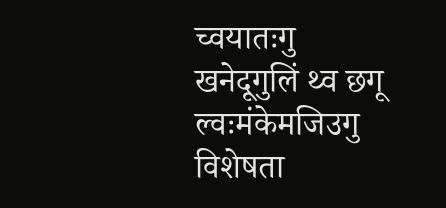च्वयातःगु खनेदूगुलिं थ्व छगू ल्वःमंकेमजिउगु विशेषता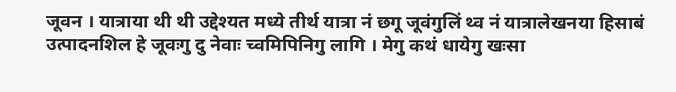जूवन । यात्राया थी थी उद्देश्यत मध्ये तीर्थ यात्रा नं छगू जूवंगुलिं थ्व नं यात्रालेखनया हिसाबं उत्पादनशिल हे जूवःगु दु नेवाः च्वमिपिनिगु लागि । मेगु कथं धायेगु खःसा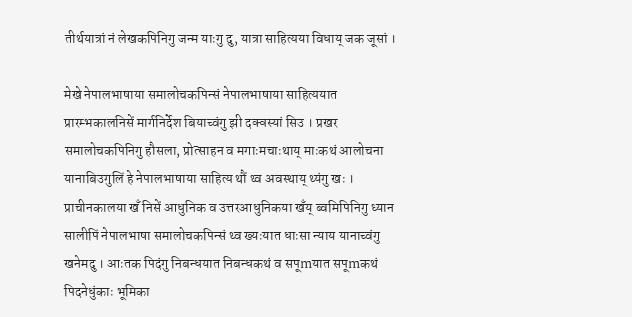तीर्थयात्रां नं लेखकपिनिगु जन्म याःगु दु, यात्रा साहित्यया विधाय् जक जूसां ।

मेखे नेपालभाषाया समालोचकपिन्सं नेपालभाषाया साहित्ययात प्रारम्भकालनिसें मार्गनिर्देश बियाच्वंगु झी दक्वस्यां सिउ । प्रखर समालोचकपिनिगु हौसला, प्रोत्साहन व मगाःमचाःथाय् माःकथं आलोचना यानाबिउगुलिं हे नेपालभाषाया साहित्य थौं थ्व अवस्थाय् थ्यंगु खः । प्राचीनकालया खँ निसें आधुनिक व उत्तरआधुनिकया खँय् ब्वमिपिनिगु ध्यान सालीपिं नेपालभाषा समालोचकपिन्सं थ्व ख्यःयात धाःसा न्याय यानाच्वंगु खनेमदु । आःतक पिदंगु निबन्धयात निबन्धकथं व सपूmयात सपूmकथं पिदनेधुंकाः भूमिका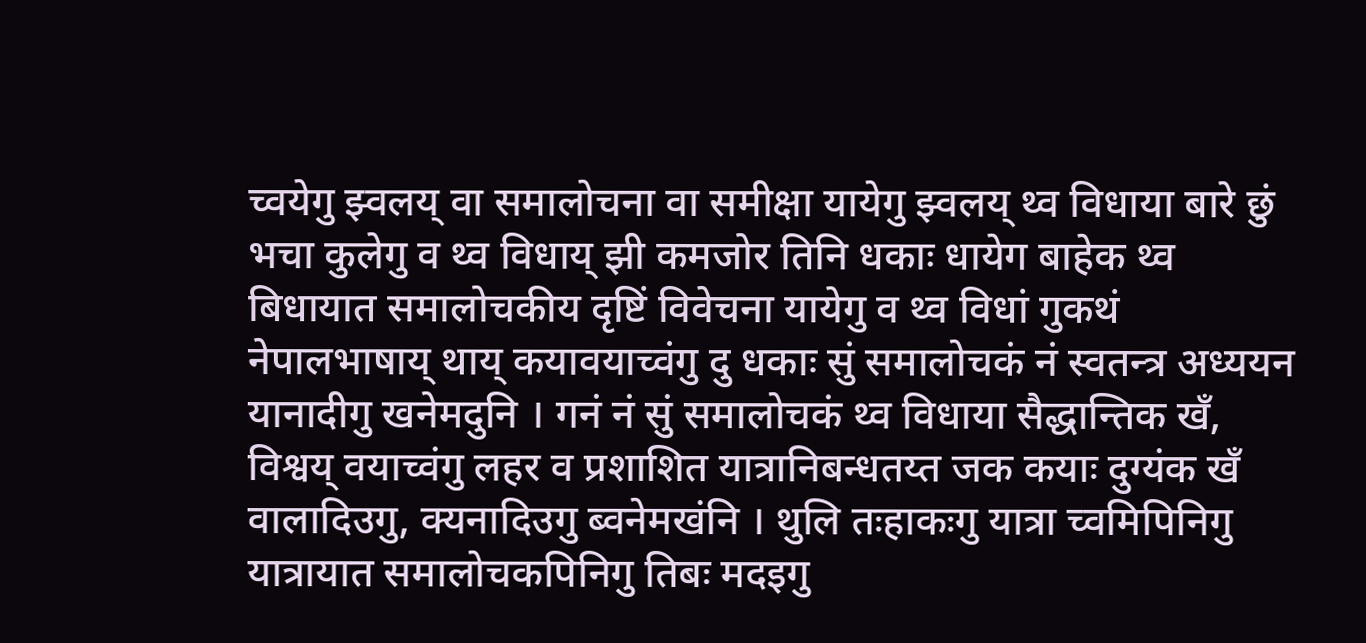च्वयेगु झ्वलय् वा समालोचना वा समीक्षा यायेगु झ्वलय् थ्व विधाया बारे छुं भचा कुलेगु व थ्व विधाय् झी कमजोर तिनि धकाः धायेग बाहेक थ्व बिधायात समालोचकीय दृष्टिं विवेचना यायेगु व थ्व विधां गुकथं नेपालभाषाय् थाय् कयावयाच्वंगु दु धकाः सुं समालोचकं नं स्वतन्त्र अध्ययन यानादीगु खनेमदुनि । गनं नं सुं समालोचकं थ्व विधाया सैद्धान्तिक खँ, विश्वय् वयाच्वंगु लहर व प्रशाशित यात्रानिबन्धतय्त जक कयाः दुग्यंक खँ वालादिउगु, क्यनादिउगु ब्वनेमखंनि । थुलि तःहाकःगु यात्रा च्वमिपिनिगु यात्रायात समालोचकपिनिगु तिबः मदइगु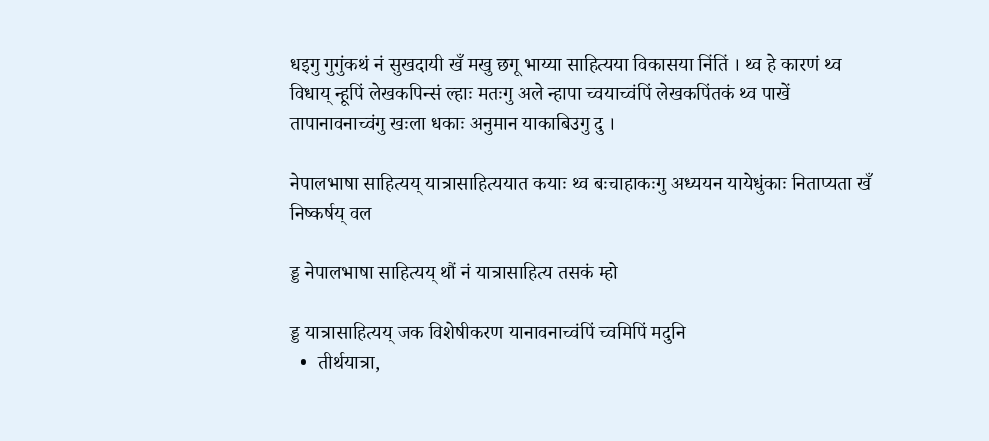धइगु गुगुंकथं नं सुखदायी खँ मखु छगू भाय्या साहित्यया विकासया निंतिं । थ्व हे कारणं थ्व विधाय् न्हूपिं लेखकपिन्सं ल्हाः मतःगु अले न्हापा च्वयाच्वंपिं लेखकपिंतकं थ्व पाखें तापानावनाच्वंगु खःला धकाः अनुमान याकाबिउगु दु ।

नेपालभाषा साहित्यय् यात्रासाहित्ययात कयाः थ्व बःचाहाकःगु अध्ययन यायेधुंकाः निताप्यता खँ निष्कर्षय् वल

ड्ड नेपालभाषा साहित्यय् थौं नं यात्रासाहित्य तसकं म्हो

ड्ड यात्रासाहित्यय् जक विशेषीकरण यानावनाच्वंपिं च्वमिपिं मदुनि
  •  तीर्थयात्रा,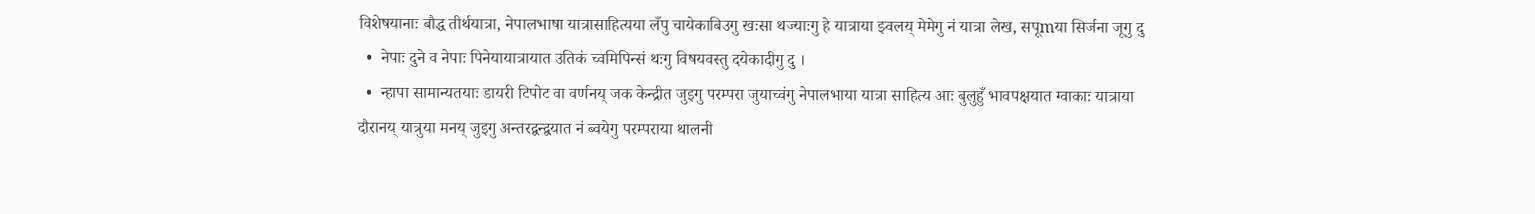विशेषयानाः बौद्ध तीर्थयात्रा, नेपालभाषा यात्रासाहित्यया लँपु चायेकाबिउगु खःसा थज्याःगु हे यात्राया झ्वलय् मेमेगु नं यात्रा लेख, सपूmया सिर्जना जूगु दु
  •  नेपाः दुने व नेपाः पिनेयायात्रायात उतिकं च्वमिपिन्सं थःगु विषयवस्तु दयेकादीगु दु ।
  •  न्हापा सामान्यतयाः डायरी टिपोट वा वर्णनय् जक केन्द्रीत जुइगु परम्परा जुयाच्वंगु नेपालभाया यात्रा साहित्य आः बुलुहुँ भावपक्षयात ग्वाकाः यात्राया दौरानय् यात्रुया मनय् जुइगु अन्तरद्वन्द्वयात नं ब्वयेगु परम्पराया थालनी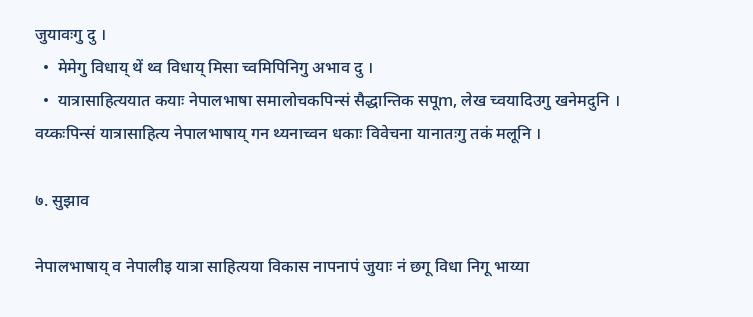जुयावःगु दु ।
  •  मेमेगु विधाय् थें थ्व विधाय् मिसा च्वमिपिनिगु अभाव दु ।
  •  यात्रासाहित्ययात कयाः नेपालभाषा समालोचकपिन्सं सैद्धान्तिक सपूm, लेख च्वयादिउगु खनेमदुनि । वय्कःपिन्सं यात्रासाहित्य नेपालभाषाय् गन थ्यनाच्वन धकाः विवेचना यानातःगु तकं मलूनि ।

७. सुझाव

नेपालभाषाय् व नेपालीइ यात्रा साहित्यया विकास नापनापं जुयाः नं छगू विधा निगू भाय्या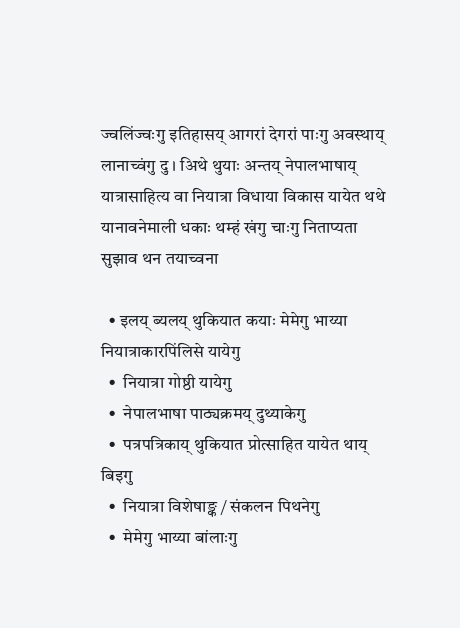ज्वलिंज्वःगु इतिहासय् आगरां देगरां पाःगु अवस्थाय् लानाच्वंगु दु । अिथे थुयाः अन्तय् नेपालभाषाय् यात्रासाहित्य वा नियात्रा विधाया विकास यायेत थथे यानावनेमाली धकाः थम्हं खंगु चाःगु निताप्यता सुझाव थन तयाच्वना

  • इलय् ब्यलय् थुकियात कयाः मेमेगु भाय्या नियात्राकारपिंलिसे यायेगु
  •  नियात्रा गोष्ठी यायेगु
  •  नेपालभाषा पाठ्यक्रमय् दुथ्याकेगु
  •  पत्रपत्रिकाय् थुकियात प्रोत्साहित यायेत थाय् बिइगु
  •  नियात्रा विशेषाङ्क / संकलन पिथनेगु
  •  मेमेगु भाय्या बांलाःगु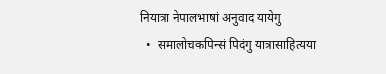नियात्रा नेपालभाषां अनुवाद यायेगु
  •  समालोचकपिन्सं पिदंगु यात्रासाहित्यया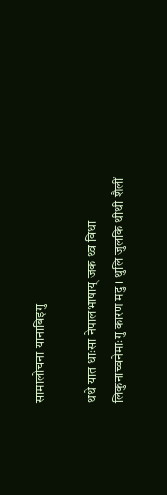सामालोचना यानाबिइगु

थथे यात धाःसा नेपालभाषाय् जक थ्व विधा लिकुनाच्वनेमाःगु कारण मदु । थुलि जुलकि थीथी शैलीं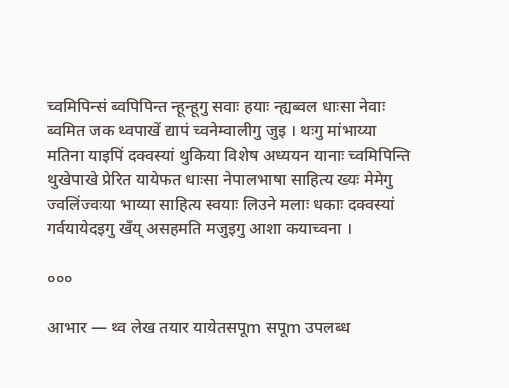च्वमिपिन्सं ब्वपिपिन्त न्हून्हूगु सवाः हयाः न्ह्यब्वल धाःसा नेवाः ब्वमित जक थ्वपाखें द्यापं च्वनेम्वालीगु जुइ । थःगु मांभाय्या मतिना याइपिं दक्वस्यां थुकिया विशेष अध्ययन यानाः च्वमिपिन्ति थुखेपाखे प्रेरित यायेफत धाःसा नेपालभाषा साहित्य ख्यः मेमेगु ज्वलिंज्वःया भाय्या साहित्य स्वयाः लिउने मलाः धकाः दक्वस्यां गर्वयायेदइगु खँय् असहमति मजुइगु आशा कयाच्वना ।

०००

आभार — थ्व लेख तयार यायेतसपूm सपूm उपलब्ध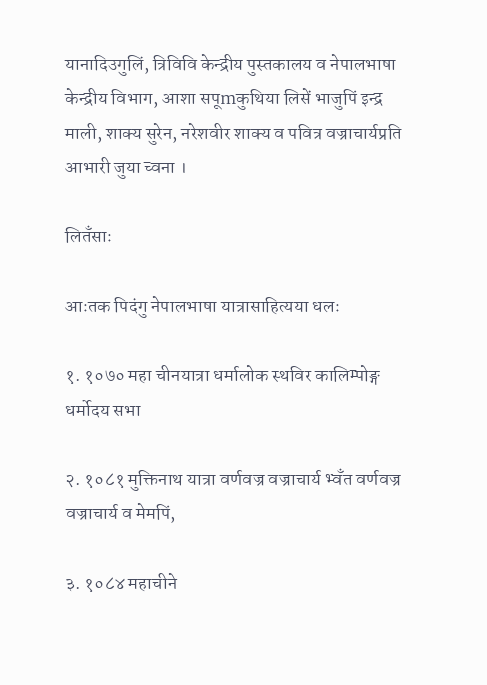यानादिउगुलिं, त्रिविवि केन्द्रीय पुस्तकालय व नेपालभाषा केन्द्रीय विभाग, आशा सपूmकुथिया लिसें भाजुपिं इन्द्र माली, शाक्य सुरेन, नरेशवीर शाक्य व पवित्र वज्राचार्यप्रति आभारी जुया च्वना ।

लितँसाः

आःतक पिदंगु नेपालभाषा यात्रासाहित्यया धलः

१. १०७० महा चीनयात्रा धर्मालोक स्थविर कालिम्पोङ्ग धर्मोदय सभा

२. १०८१ मुक्तिनाथ यात्रा वर्णवज्र वज्राचार्य भ्वँत वर्णवज्र वज्राचार्य व मेमपिं,

३. १०८४ महाचीने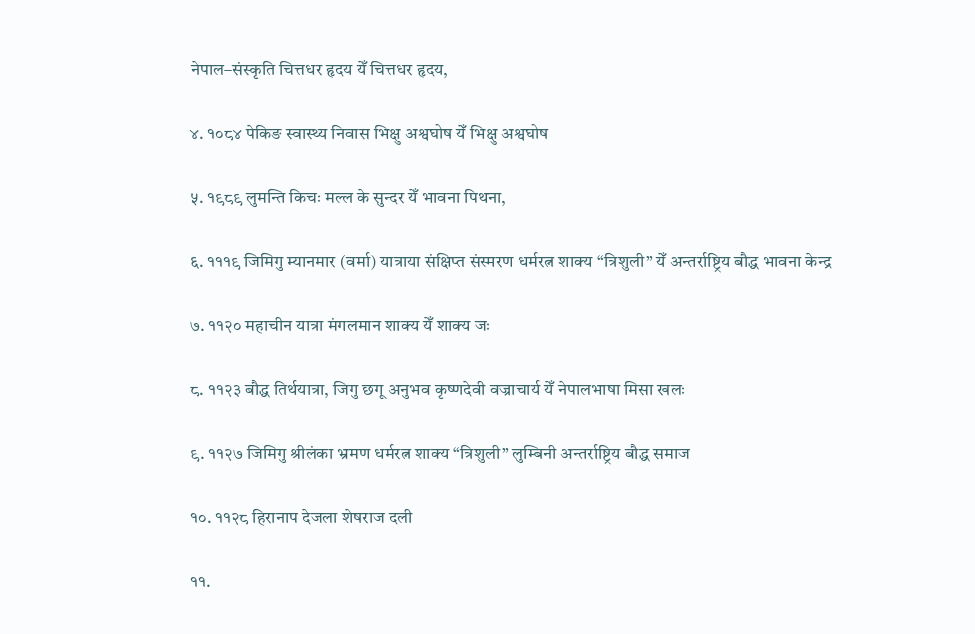नेपाल–संस्कृति चित्तधर हृदय येँ चित्तधर हृदय,

४. १०८४ पेकिङ स्वास्थ्य निवास भिक्षु अश्वघोष येँ भिक्षु अश्वघोष

५. १९८९ लुमन्ति किचः मल्ल के सुन्दर येँ भावना पिथना,

६. १११९ जिमिगु म्यानमार (वर्मा) यात्राया संक्षिप्त संस्मरण धर्मरत्न शाक्य “त्रिशुली” येँ अन्तर्राष्ट्रिय बौद्ध भावना केन्द्र

७. ११२० महाचीन यात्रा मंगलमान शाक्य येँ शाक्य जः

८. ११२३ बौद्ध तिर्थयात्रा, जिगु छगू अनुभव कृष्णदेवी वज्राचार्य येँ नेपालभाषा मिसा खलः

९. ११२७ जिमिगु श्रीलंका भ्रमण धर्मरत्न शाक्य “त्रिशुली” लुम्बिनी अन्तर्राष्ट्रिय बौद्ध समाज

१०. ११२८ हिरानाप देजला शेषराज दली

११.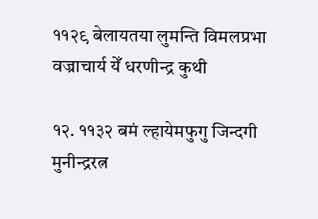११२९ बेलायतया लुमन्ति विमलप्रभा वज्राचार्य येँ धरणीन्द्र कुथी

१२. ११३२ बमं ल्हायेमफुगु जिन्दगी मुनीन्द्ररत्न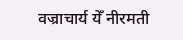वज्राचार्य येँ नीरमती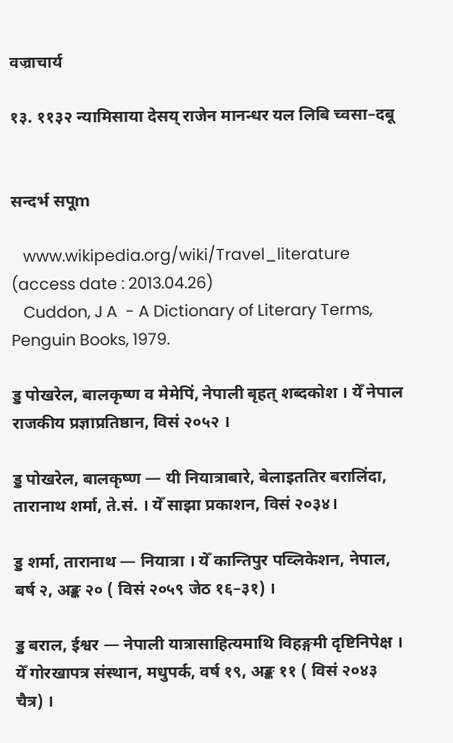वज्राचार्य

१३. ११३२ न्यामिसाया देसय् राजेन मानन्धर यल लिबि च्वसा–दबू


सन्दर्भ सपूm

   www.wikipedia.org/wiki/Travel_literature (access date : 2013.04.26)
   Cuddon, J A  - A Dictionary of Literary Terms, Penguin Books, 1979.

ड्ड पोखरेल, बालकृष्ण व मेमेपिं, नेपाली बृहत् शब्दकोश । येँ नेपाल राजकीय प्रज्ञाप्रतिष्ठान, विसं २०५२ ।

ड्ड पोखरेल, बालकृष्ण — यी नियात्राबारे, बेलाइततिर बरालिंदा, तारानाथ शर्मा, ते.सं. । येँ साझा प्रकाशन, विसं २०३४।

ड्ड शर्मा, तारानाथ — नियात्रा । येँ कान्तिपुर पव्लिकेशन, नेपाल, बर्ष २, अङ्क २० ( विसं २०५९ जेठ १६–३१) ।

ड्ड बराल, ईश्वर — नेपाली यात्रासाहित्यमाथि विहङ्गमी दृष्टिनिपेक्ष । येँ गोरखापत्र संस्थान, मधुपर्क, वर्ष १९, अङ्क ११ ( विसं २०४३ चैत्र) ।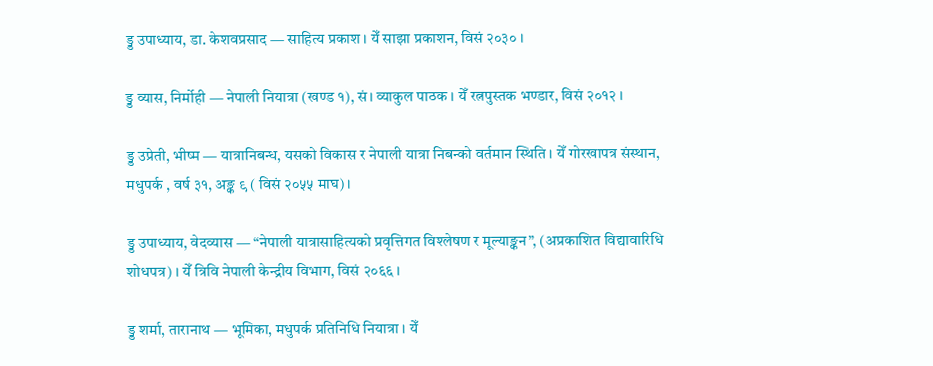ड्ड उपाध्याय, डा. केशवप्रसाद — साहित्य प्रकाश । येँ साझा प्रकाशन, विसं २०३० ।

ड्ड व्यास, निर्मोही — नेपाली नियात्रा (खण्ड १), सं। व्याकुल पाठक । येँ रत्नपुस्तक भण्डार, विसं २०१२ ।

ड्ड उप्रेती, भीष्म — यात्रानिबन्ध, यसको विकास र नेपाली यात्रा निबन्को वर्तमान स्थिति । येँ गोरखापत्र संस्थान, मधुपर्क , वर्ष ३१, अङ्क ९ ( विसं २०५५ माघ) ।

ड्ड उपाध्याय, वेदव्यास — “नेपाली यात्रासाहित्यको प्रवृत्तिगत विश्लेषण र मूल्याङ्कन”, (अप्रकाशित विद्यावारिधि शोधपत्र) । येँ त्रिवि नेपाली केन्द्रीय विभाग, विसं २०६६ ।

ड्ड शर्मा, तारानाथ — भूमिका, मधुपर्क प्रतिनिधि नियात्रा । येँ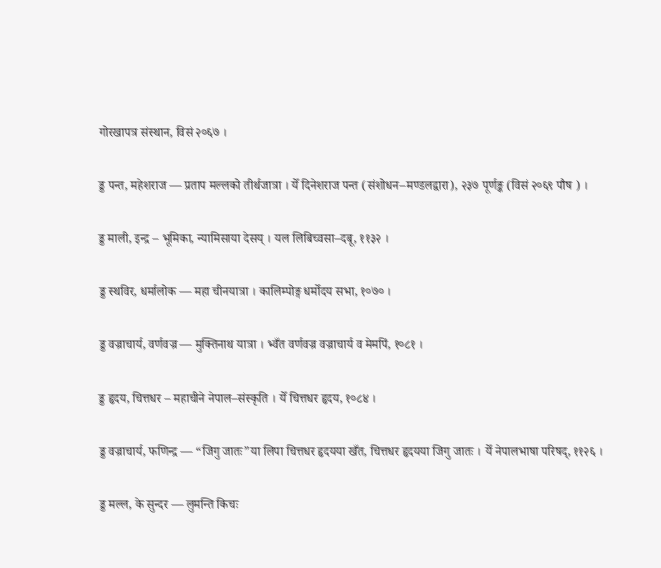गोरखापत्र संस्थान, विसं २०६७ ।

ड्ड पन्त, महेशराज — प्रताप मल्लको तीर्थजात्रा । येँ दिनेशराज पन्त (संशोधन–मण्डलद्वारा), २३७ पूर्णङ्क (विसं २०६९ पौष ) ।

ड्ड माली, इन्द्र – भूमिका, न्यामिसाया देसय् । यल लिबिच्वसा–दबू, ११३२ ।

ड्ड स्थविर, धर्मालोक — महा चीनयात्रा । कालिम्पोङ्ग धर्मोदय सभा, १०७० ।

ड्ड वज्राचार्य, वर्णवज्र — मुक्तिनाथ यात्रा । भ्वँत वर्णवज्र वज्राचार्य व मेमपिं, १०८१ ।

ड्ड हृदय, चित्तधर – महाचीने नेपाल–संस्कृति । येँ चित्तधर हृदय, १०८४ ।

ड्ड वज्राचार्य, फणिन्द्र — “जिगु जातः”या लिपा चित्तधर हृदयया खँत, चित्तधर हृदयया जिगु जातः । येँ नेपालभाषा परिषद्, ११२६ ।

ड्ड मल्ल, के सुन्दर — लुमन्ति किचः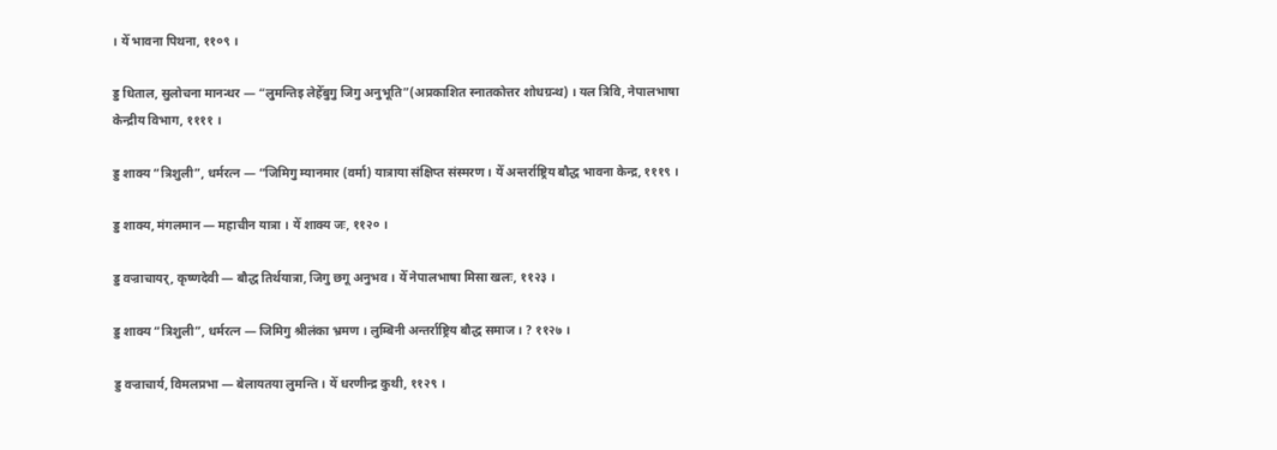। येँ भावना पिथना, ११०९ ।

ड्ड धिताल, सुलोचना मानन्धर — “लुमन्तिइ लेहेँबुगु जिगु अनुभूति”(अप्रकाशित स्नातकोत्तर शोधग्रन्थ) । यल त्रिवि, नेपालभाषा केन्द्रीय विभाग, ११११ ।

ड्ड शाक्य “त्रिशुली”, धर्मरत्न — “जिमिगु म्यानमार (वर्मा) यात्राया संक्षिप्त संस्मरण । येँ अन्तर्राष्ट्रिय बौद्ध भावना केन्द्र, १११९ ।

ड्ड शाक्य, मंगलमान — महाचीन यात्रा । येँ शाक्य जः, ११२० ।

ड्ड वज्राचायर्, कृष्णदेवी — बौद्ध तिर्थयात्रा, जिगु छगू अनुभव । येँ नेपालभाषा मिसा खलः, ११२३ ।

ड्ड शाक्य “त्रिशुली”, धर्मरत्न — जिमिगु श्रीलंका भ्रमण । लुम्बिनी अन्तर्राष्ट्रिय बौद्ध समाज । ? ११२७ ।

ड्ड वज्राचार्य, विमलप्रभा — बेलायतया लुमन्ति । येँ धरणीन्द्र कुथी, ११२९ ।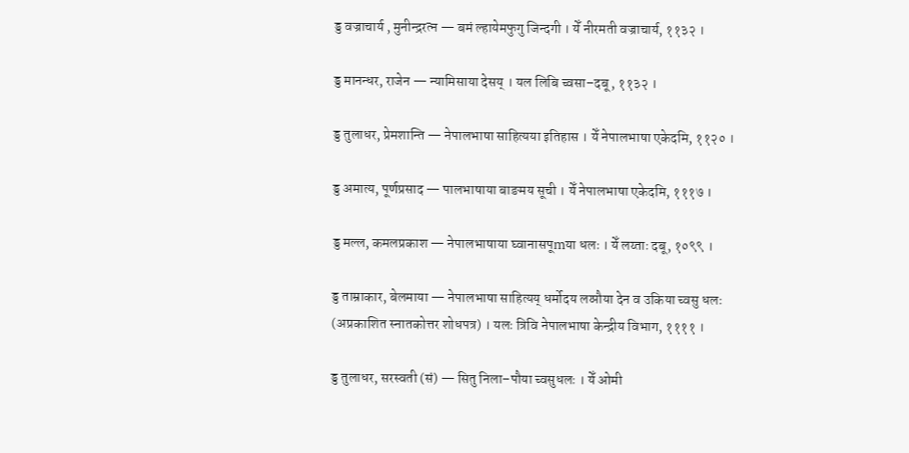ड्ड वज्राचार्य , मुनीन्द्ररत्न — बमं ल्हायेमफुगु जिन्दगी । येँ नीरमती वज्राचार्य, ११३२ ।

ड्ड मानन्धर, राजेन — न्यामिसाया देसय् । यल लिबि च्वसा–दबू , ११३२ ।

ड्ड तुलाधर, प्रेमशान्ति — नेपालभाषा साहित्यया इतिहास । येँ नेपालभाषा एकेदमि, ११२० ।

ड्ड अमात्य, पूर्णप्रसाद — पालभाषाया बाङमय सूची । येँ नेपालभाषा एकेदमि, १११७ ।

ड्ड मल्ल, कमलप्रकाश — नेपालभाषाया घ्वानासपूmया धलः । येँ लय्ताः दबू, १०९९ ।

ड्ड ताम्राकार, बेलमाया — नेपालभाषा साहित्यय् धर्मोदय लय्पौया देन व उकिया च्वसु धलः (अप्रकाशित स्नातकोत्तर शोधपत्र) । यलः त्रिवि नेपालभाषा केन्द्रीय विभाग, ११११ ।

ड्ड तुलाधर, सरस्वती (सं) — सितु निला–पौया च्वसुधलः । येँ ओमी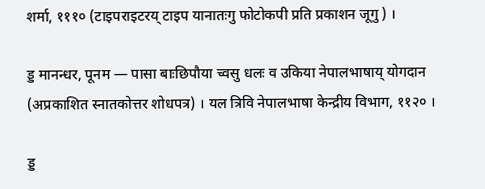शर्मा, १११० (टाइपराइटरय् टाइप यानातःगु फोटोकपी प्रति प्रकाशन जूगु ) ।

ड्ड मानन्धर, पूनम — पासा बाःछिपौया च्वसु धलः व उकिया नेपालभाषाय् योगदान (अप्रकाशित स्नातकोत्तर शोधपत्र) । यल त्रिवि नेपालभाषा केन्द्रीय विभाग, ११२० ।

ड्ड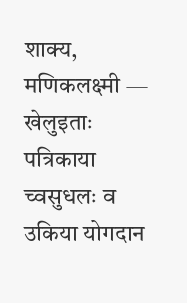शाक्य, मणिकलक्ष्मी — खेलुइताः पत्रिकाया च्वसुधलः व उकिया योगदान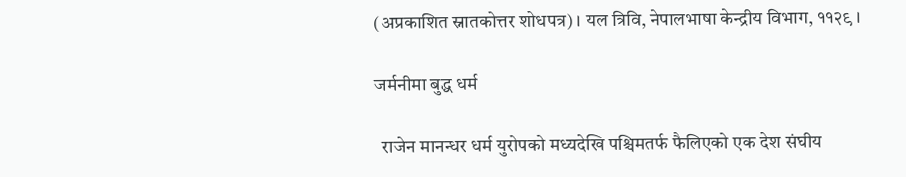(अप्रकाशित स्नातकोत्तर शोधपत्र) । यल त्रिवि, नेपालभाषा केन्द्रीय विभाग, ११२९ ।

जर्मनीमा बुद्ध धर्म

  राजेन मानन्धर धर्म युरोपको मध्यदेखि पश्चिमतर्फ फैलिएको एक देश संघीय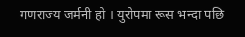गणराज्य जर्मनी हो । युरोपमा रूस भन्दा पछि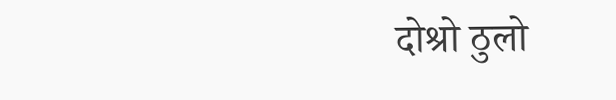दोश्रो ठुलो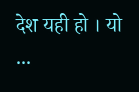देश यही हो । यो ...